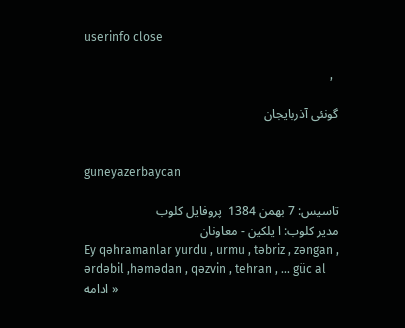userinfo close

  ,

گونئی آذربایجان


guneyazerbaycan

تاسیس: 7 بهمن 1384  پروفایل کلوب
مدیر کلوب: ا یلکین - معاونان
Ey qəhramanlar yurdu , urmu , təbriz , zəngan , ərdəbil ,həmədan , qəzvin , tehran , ... güc al ادامه »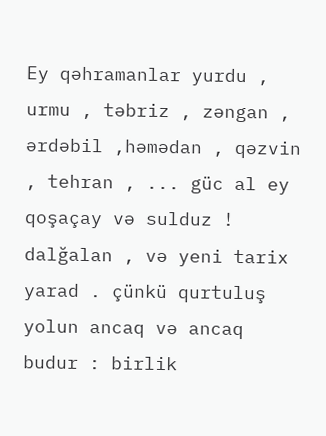Ey qəhramanlar yurdu , urmu , təbriz , zəngan , ərdəbil ,həmədan , qəzvin , tehran , ... güc al ey qoşaçay və sulduz ! dalğalan , və yeni tarix yarad . çünkü qurtuluş yolun ancaq və ancaq budur : birlik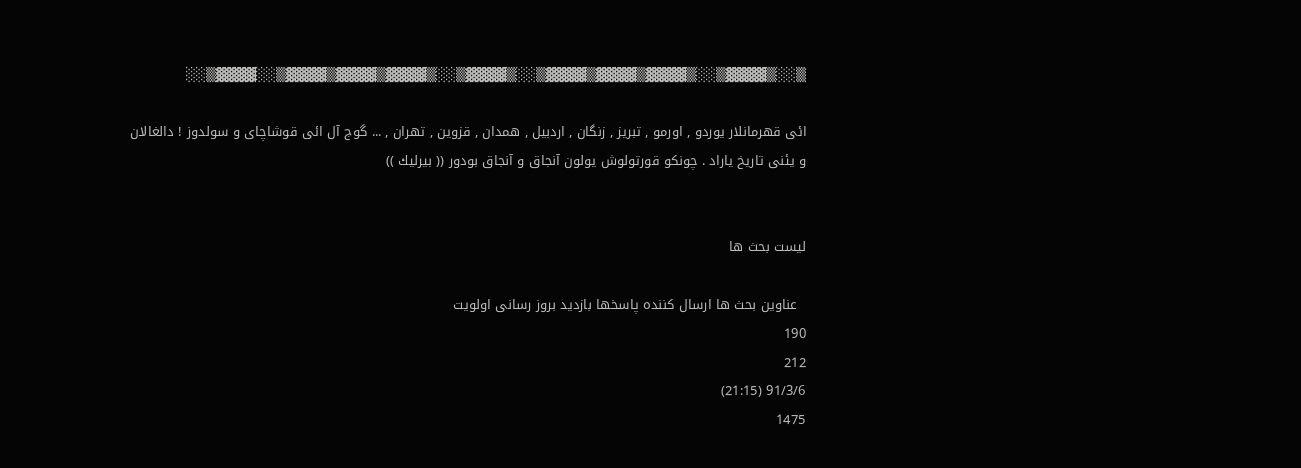▒░░▒▓▓▓▓▒░░▒▓▓▓▓▒▓▓▓▓▒▓▓▓▓▒░░▒▓▓▓▓▒░░▒▓▓▓▓▒▓▓▓▓▒▓▓▓▓▒░░▓▓▓▓▒░░

ائی قهرمانلار یوردو , اورمو , تبریز , زنگان , اردبیل , همدان , قزوین , تهران , ... گوج آل ائی قوشاچای و سولدوز ! دالغالان و یئنی تاریخ یاراد . چونكو قورتولوش یولون آنجاق و آنجاق بودور (( بیرلیك ))


لیست بحث ها

  عناوین بحث ها ارسال کننده پاسخها بازدید بروز رسانی اولویت
190
212
91/3/6 (21:15)
1475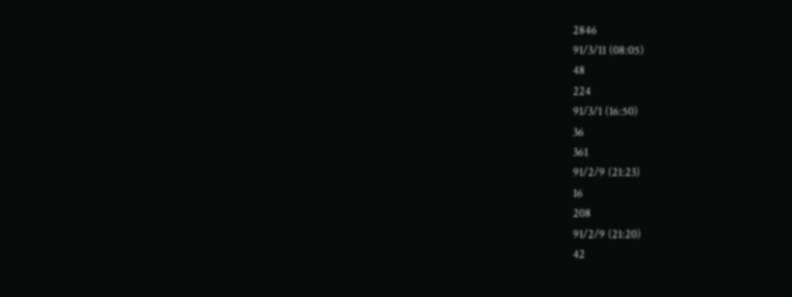2846
91/3/11 (08:05)
48
224
91/3/1 (16:50)
36
361
91/2/9 (21:23)
16
208
91/2/9 (21:20)
42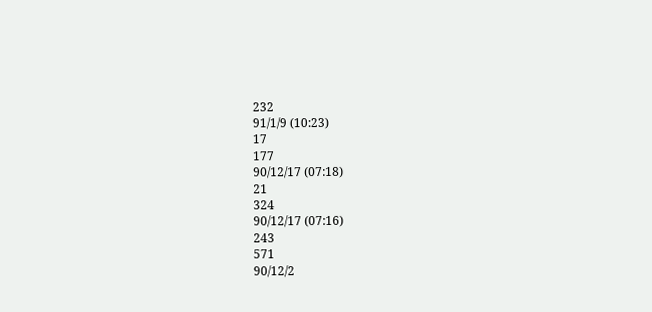232
91/1/9 (10:23)
17
177
90/12/17 (07:18)
21
324
90/12/17 (07:16)
243
571
90/12/2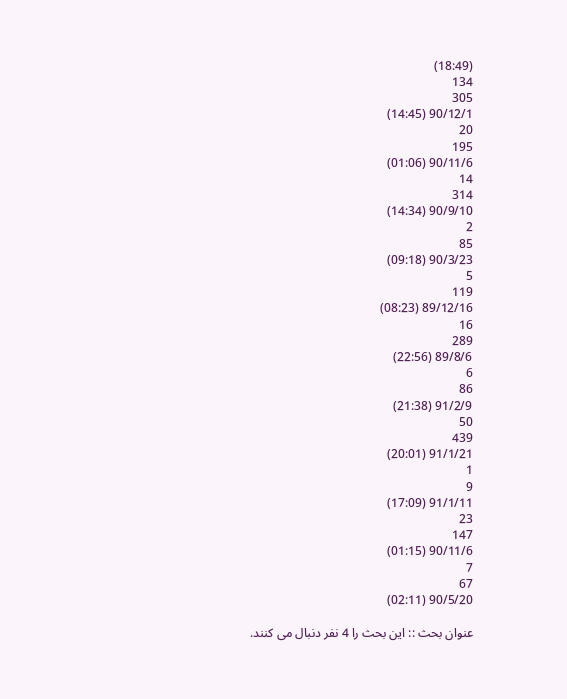(18:49)
134
305
90/12/1 (14:45)
20
195
90/11/6 (01:06)
14
314
90/9/10 (14:34)
2
85
90/3/23 (09:18)
5
119
89/12/16 (08:23)
16
289
89/8/6 (22:56)
6
86
91/2/9 (21:38)
50
439
91/1/21 (20:01)
1
9
91/1/11 (17:09)
23
147
90/11/6 (01:15)
7
67
90/5/20 (02:11)

عنوان بحث :: این بحث را 4 نفر دنبال می کنند.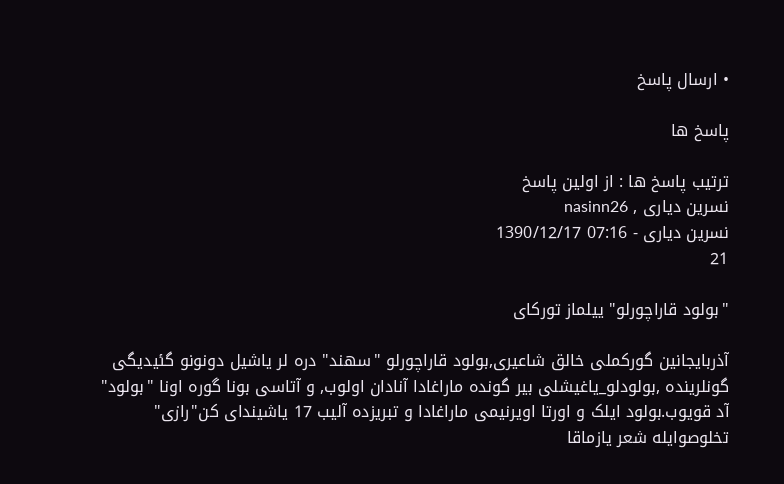• ارسال پاسخ

پاسخ ها

ترتیب پاسخ ها : از اولین پاسخ
نسرین دیاری , nasinn26
نسرین دیاری - 07:16 1390/12/17
21

"بولود قاراچورلو" ییلماز تورکای

آذربایجانین گورکملی خالق شاعیری,بولود قاراچورلو "سهند" دره لر یاشیل دونونو گئیدیگی گونلرینده ,بولودلو_یاغیشلی بیر گونده ماراغادا آنادان اولوب, و آتاسی بونا گوره اونا "بولود" آد قویوب.بولود ایلک و اورتا اویرنیمی ماراغادا و تبریزده آلیب 17 یاشیندای کن"رازی" تخلوصوایله شعر یازماقا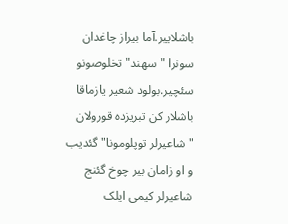باشلاییر.آما بیراز چاغدان سونرا "سهند" تخلوصونو سئچیر.بولود شعیر یازماقا باشلار کن تبریزده قورولان "شاعیرلر توپلومونا"گئدیب و او زامان بیر چوخ گئنج شاعیرلر کیمی ایلک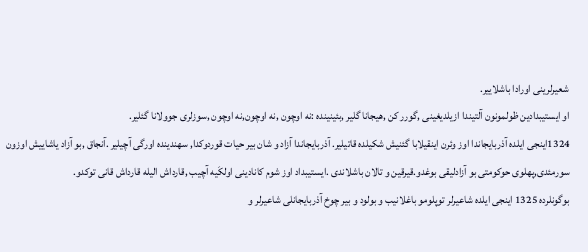شعیرلرینی اورادا باشلاییر.
او ایستیبدادین ظولمونون آلتیندا ازیلدیغینی ,گورر کن ,هیجانا گلیر ,بئینینده :نه اوچون ,نه اوچون,نه اوچون ,سوزلری جوولانا گئلیر.
1324اینجی ایلده آذربایجاندا اوز وئرن اینقیلابا گئنیش شکیلده قاتیلیر. آذربایجاندا آزاد و شان بیر حیات قوردوکدا, سهندینده اورگی آچیلیر .آنجاق ,بو آزاد یاشاییش اوزون سورمئدی,پهلوی حوکومتی بو آزادلیقی بوغدو.قیرقین و تالان باشلاندی .ایستیبداد اوز شوم کانادینی اولکَیه آچیب ,قارداش الیله قارداش قانی توکدو.
بوگونلرده 1325 اینجی ایلده شاعیرلر توپلومو باغلانیب و بولود و بیر چوخ آذربایجانلی شاعیرلر و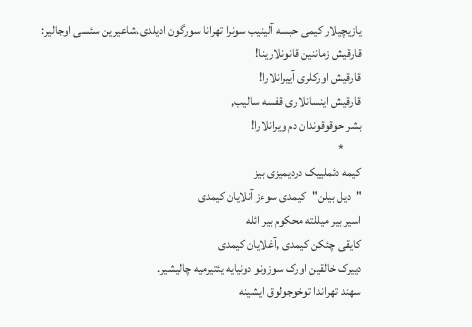یازیچیلار کیمی حبسه آلینیب سونرا تهرانا سورگون ادیلدی.شاعیرین سئسی اوجالیر:
قارقیش زماننین قانونلارینا!
قارقیش اورکلری آییرانلارا!
قارقیش اینسانلاری قفسه سالیب,
بشر حوقوقوندان دم ویرانلارا!
       *
کیمه دئملییک دردیمیزی بیز
"دیل بیلن"کیمدی سوءز آنلایان کیمدی
اسیر بیر میللته محکوم بیر ائله
کایقی چئکن کیمدی ,آغلایان کیمدی
دییرک خالقین اورک سوزونو دونیایه یئتیرمیه چالیشیر.
سهند تهراندا توخوجولوق ایشینه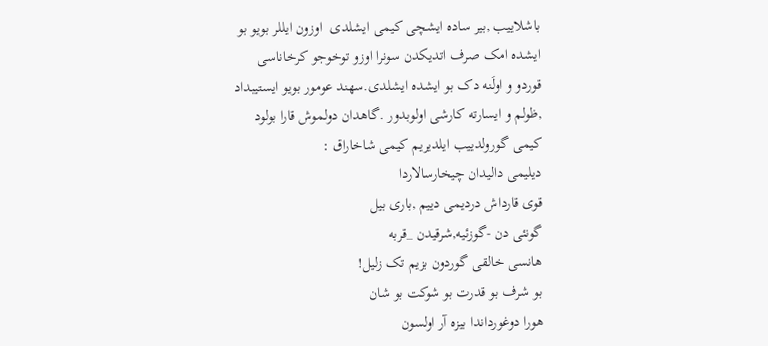باشلاییب ,بیر ساده ایشچی کیمی ایشلدی  اوزون ایللر بویو بو ایشده امک صرف اتدیکدن سونرا اوزو توخوجو کرخاناسی قوردو و اولَنه دک بو ایشده ایشلدی.سهند عومور بویو ایستیبداد ,ظولم و ایسارته کارشی اولوبدور .گاهدان دولموش قارا بولود کیمی گورولدییب ایلدیریم کیمی شاخاراق :
دیلیمی دالیدان چیخارسالاردا
قوی قارداش دردیمی دییم ,باری بیل
گونئی دن -گوزئیه,شرقیدن _قربه
هانسی خالقی گوردون بزیم تک زلیل!
بو شرف بو قدرت بو شوکت بو شان
هورا دوغورداندا بیزه آر اولسون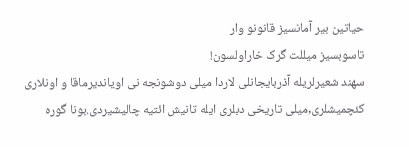حیاتین بیر آمانسیز قانونو وار
تاسوبسیز میللت گرک خاراولسون!
سهند شعیرلریله آذربایجانلی لاردا میلی دوشونجه نی اویاندیرماقا و اونلاری کئچمیشلری,میلی تاریخی دبلری ایله تانیش ائتیه چالیشیردی.بونا گوره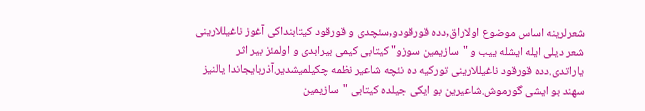شعرلرینه اساس موضوع اولاراق,دده قورقودو,سئچدی و قورقود کیتابنداکی آغوز ناغیللارینی شعر دیلی ایله ایشله ییب و "سازیمین سوزو" کیتابی کیمی بیرابدی و اولمئز بیر اثر یاراتدی.دده قورقود ناغیللارینی تورکیه ده نئچه شاعیر نظمه چکیلمیشدیر.آذربایجاندا یالنیز سهند بو ایشی گورموش.شاعیرین بو ایکی جیلده کیتابی "سازیمین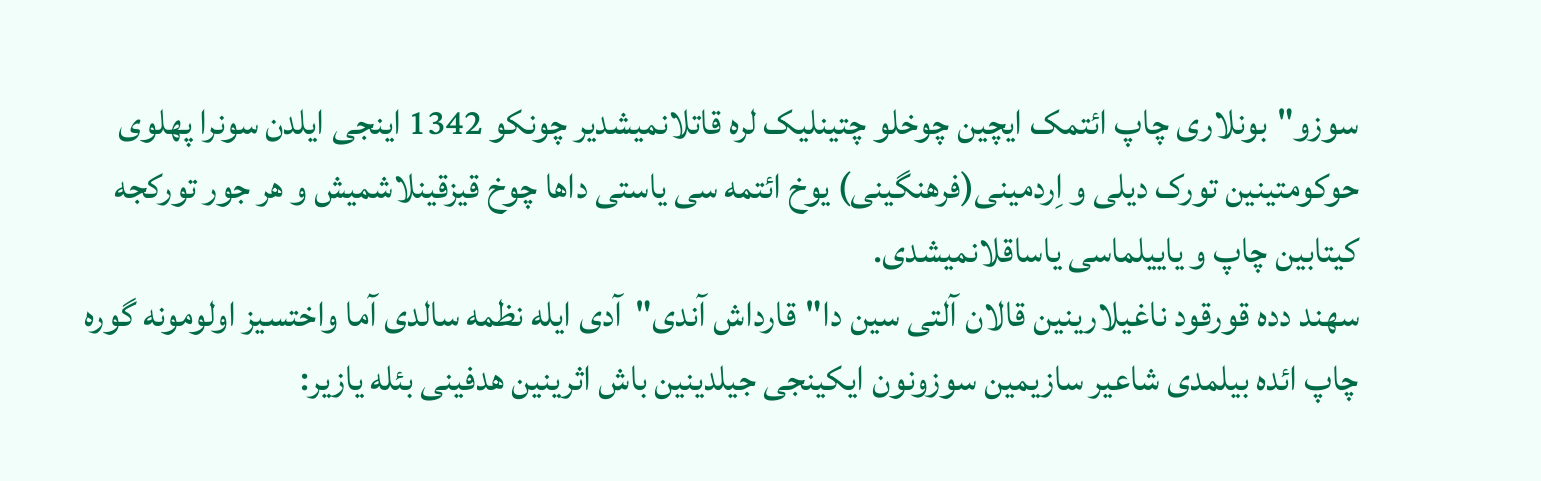سوزو"بونلاری چاپ ائتمک ایچین چوخلو چتینلیک لره قاتلانمیشدیر چونکو 1342 اینجی ایلدن سونرا پهلوی حوکومتینین تورک دیلی و اِردمینی(فرهنگینی) یوخ ائتمه سی یاستی داها چوخ قیزقینلاشمیش و هر جور تورکجه کیتابین چاپ و یاییلماسی یاساقلانمیشدی.
سهند دده قورقود ناغیلارینین قالان آلتی سین دا"قارداش آندی"آدی ایله نظمه سالدی آما واختسیز اولومونه گوره چاپ ائده بیلمدی شاعیر سازیمین سوزونون ایکینجی جیلدینین باش اثرینین هدفینی بئله یازیر: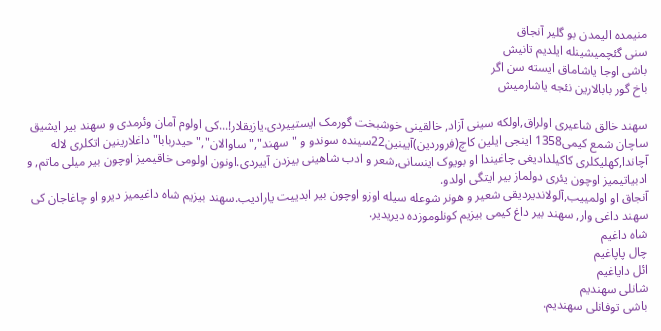منیمده الیمدن بو گلیر آنجاق
سنی گئچمیشینله ایلدیم تانیش
باشی اوجا یاشاماق ایسته سن اگر
باخ گور بابالارین نئجه یاشارمیش

سهند خالق شاعیری اولراق,اولکه سینی آزاد, خالقینی خوشبخت گورمک ایستییردی.یازیقلار!...کی اولوم آمان وئرمدی و سهند بیر ایشیق ساچان شمع کیمی1358 اینجی ایلین کاچ(فروردین)آیینین22سینده سوندو و "سهند","ساوالان","حیدربابا"داغلارینین اتکلری لاله آچاندا,کهلیکلری کاکیلدادیغی چاغیندا او بویوک اینسانی,شعر و ادب شاهینی بیزدن آییردی.اونون اولومی خاقیمیز اوچون بیر میلی ماتم, و ادبیاتیمیز اوچون یئری دولماز بیر ایتگی اولدو.
آنجاق او اولمییب,آلولاندیردیقی شعیر و هونر شوعله سیله اوزو اوچون بیر ابدییت یارادیب.سهند بیزیم شاه داغیمیز دیرو او چاغاجان کی سهند داغی وار, سهند بیر داغ کیمی بیزیم کونلوموزده دیریدیر.
شاه داغیم
چال پاپاغیم
ائل دایاغیم
شانلی سهندیم
باشی توفانلی سهندیم.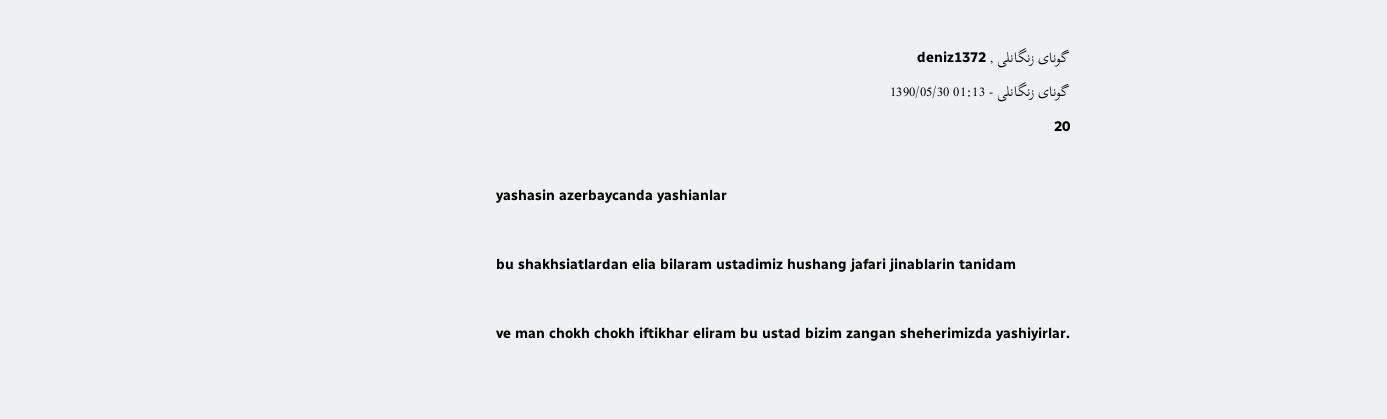گونای زنگانلی , deniz1372
گونای زنگانلی - 01:13 1390/05/30
20

yashasin azerbaycanda yashianlar

bu shakhsiatlardan elia bilaram ustadimiz hushang jafari jinablarin tanidam

ve man chokh chokh iftikhar eliram bu ustad bizim zangan sheherimizda yashiyirlar.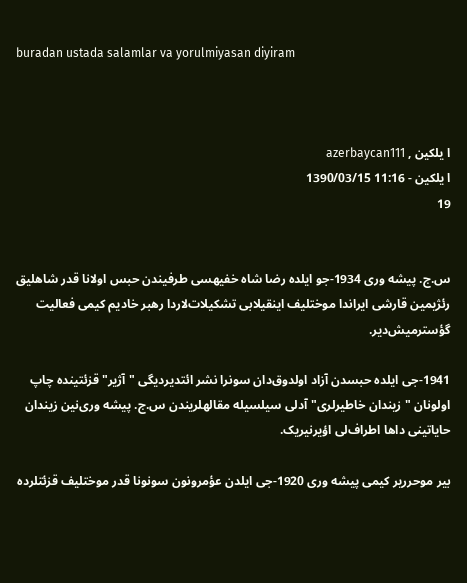buradan ustada salamlar va yorulmiyasan diyiram



ا یلکین , azerbaycan111
ا یلکین - 11:16 1390/03/15
19


س.ج. پیشه وری 1934-جو ایلده رضا شاه خفیهسی طرفیندن حبس اولانا قدر شاهلیق رئژیمین قارشی ایراندا موختلیف اینقیلابی تشکیلات‌لاردا رهبر خادیم کیمی فعالیت گؤسترمیش‌دیر.

1941-جی ایلده حبسدن آزاد اولدوق‌دان سونرا نشر ائتدیردیگی "آژیر" قزئتینده چاپ اولونان "زیندان خاطیرلری" آدلی سیلسیله مقالهلریندن س.ج. پیشه وری‌نین زیندان حایاتینی داها اطراف‌لی اؤیرنیریک.

بیر موحرریر کیمی پیشه وری 1920-جی ایلدن عؤمرونون سونونا قدر موختلیف قزئتلرده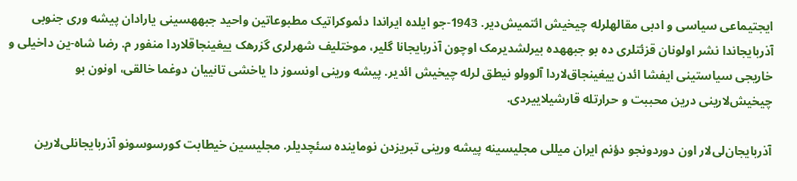ایجتیماعی سیاسی و ادبی مقالهلرله چیخیش ائتمیش‌دیر. 1943-جو ایلده ایراندا دئموکراتیک مطبوعاتین واحید جبههسینی یارا‌دان پیشه وری جنوبی آذربایجاندا نشر اولونان قزئتلری ده بو جبههده بیرلشدیرمک اوچون آذربایجانا گلیر، موختلیف شهرلری گزرهک ییغینجاقلاردا منفور م. رضا شاه-ین داخیلی و خاریجی سیاستینی ایفشا ائدن ییغینجاق‌لاردا آلوو‌لو نیطق لرله چیخیش ائدیر. پیشه ورینی اونسوز دا یاخشی تانییان دوغما خالقی، اونون بو چیخیش‌لارینی درین محببت و حرارتله قارشیلاییردی.

آذربایجان‌لی‌لار اون دوردونجو دؤنم ایران میللی مجلیسینه پیشه ورینی تبریزدن نوماینده سئچدیلر. مجلیسین خیطابت کورسوسونو آذربایجانلی‌لارین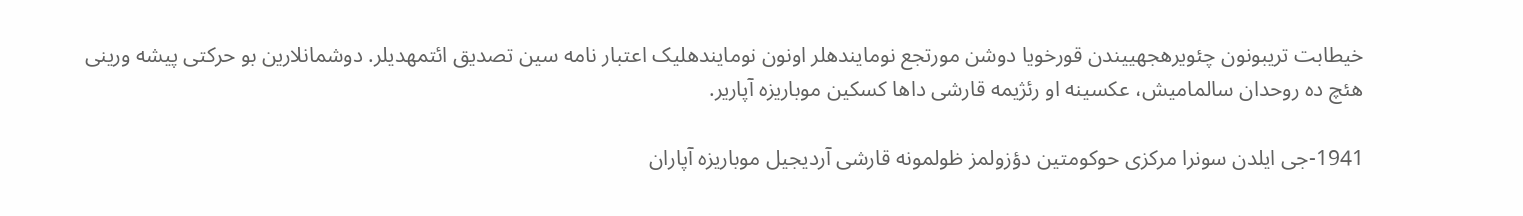خیطابت تریبونون چئویرهجهییندن قورخویا دوشن مورتجع نومایندهلر اونون نومایند‌هلیک اعتبار نامه سین تصدیق ائتمهدیلر. دوشمانلارین بو حرکتی پیشه ورینی هئچ ده روحدان سالمامیش، عکسینه او رئژیمه قارشی داها کسکین موباریزه آپاریر.

1941-جی ایلدن سونرا مرکزی حوکومتین دؤزولمز ظولمونه قارشی آردیجیل موباریزه آپاران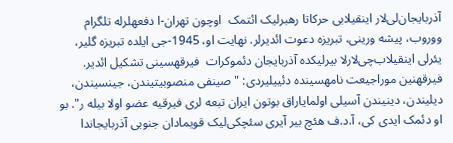آذربایجان‌لی‌لار اینقیلابی حرکاتا رهبرلیک ائتمک  اوچون تهران-ا دفعهلرله تلگرام ووروب، پیشه ورینی، تبریزه دعوت ائدیرلر. نهایت او، 1945-جی ایلده تبریزه گلیر، یئرلی اینقیلاب‌چی‌لارلا بیرلیکده آذربایجان دئموکرات  فیرقهسینی تشکیل ائدیر. فیرقهنین موراجیعت نامهسینده دئییلیردی: "صینفی منصوبیتیندن، جینسیندن، دیلیندن، دینیندن آسیلی اولمایاراق بوتون ایران تبعه لری فیرقیه عضو اولا بیله ر". بو او دئمک ایدی کی، آ.د.ف هئچ بیر آیری سئچکی‌لیک قویما‌دان جنوبی آذربایجاندا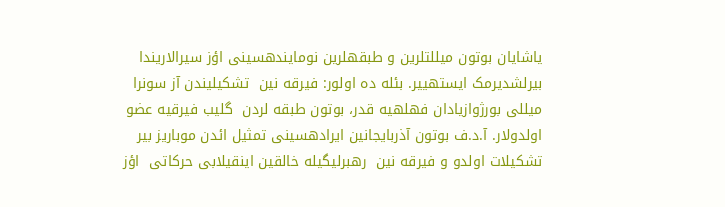یاشایان بوتون میللتلرین و طبقهلرین نومایندهسینی اؤز سیرا‌لاریندا بیرلشدیرمک ایستهییر. بئله ده اولور: فیرقه نین  تشکیلیندن آز سونرا میللی بورژوازیا‌دان فهلهیه قدر، بوتون طبقه لردن  گلیب فیرقیه عضو اولدولار. آ.د.ف بوتون آذربایجانین ایرادهسینی تمثیل ائدن موباریز بیر تشکیلات اولدو و فیرقه نین  رهبرلیگیله خالقین اینقیلابی حرکاتی  اؤز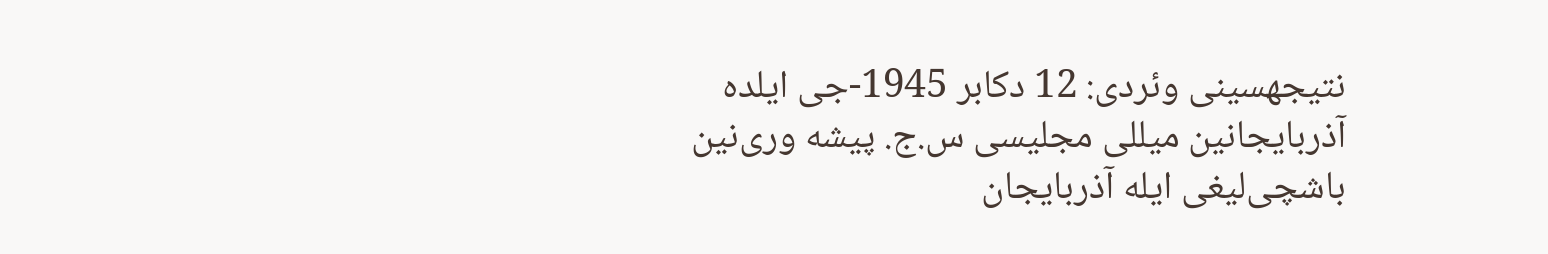نتیجهسینی وئردی: 12 دکابر 1945-جی ایلده آذربایجانین میللی مجلیسی س.ج. پیشه وری‌نین باشچی‌لیغی ایله آذربایجان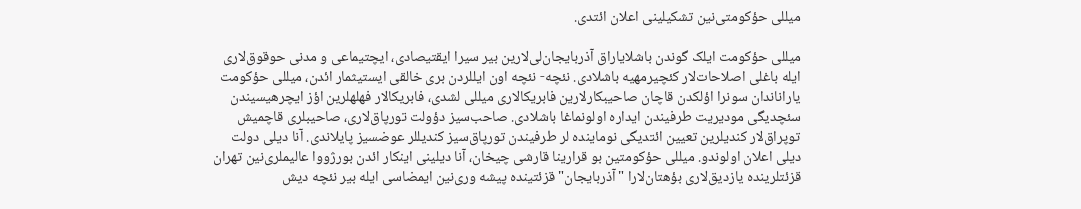میللی حؤکومتی‌نین تشکیلینی اعلان ائتدی.

میللی حؤکومت ایلک گوندن باشلایاراق آذربایجان‌لی‌لارین بیر سیرا ایقتیصادی، ایچتیماعی و مدنی حوقوق‌لاری ایله باغلی اصلاحات‌لار کئچیرمهیه باشلادی. نئچه- نئچه اون ایللردن بری خالقی ایستیثمار ائدن، میللی حؤکومت یاراناندان سونرا اؤلکدن قاچان صاحیبکارلارین فابریکا‌لاری میللی لشدی، فابریکا‌لار فهلهلرین اؤز ایچرهیسیندن سئچدیگی مودیریت طرفیندن ایداره اولونماغا باشلادی. صاحب‌سیز دؤولت تورپاق‌لاری، صاحیبلری قاچمیش توپراق‌لار کندیلرین تعیین ائتدیگی نوماینده لر طرفیندن تورپاق‌سیز کندیللر عوضسیز پایلاندی. آنا دیلی دولت دیلی اعلان اولوندو. میللی حؤکومتین بو قرارینا قارشی چیخان، آنا دیلینی اینکار ائدن بورژووا عالیملری‌نین تهران قزئتلرینده یازدیق‌لاری بؤهتان‌لارا "آذربایجان" قزئتینده پیشه وری‌نین ایمضاسی ایله بیر نئچه دیش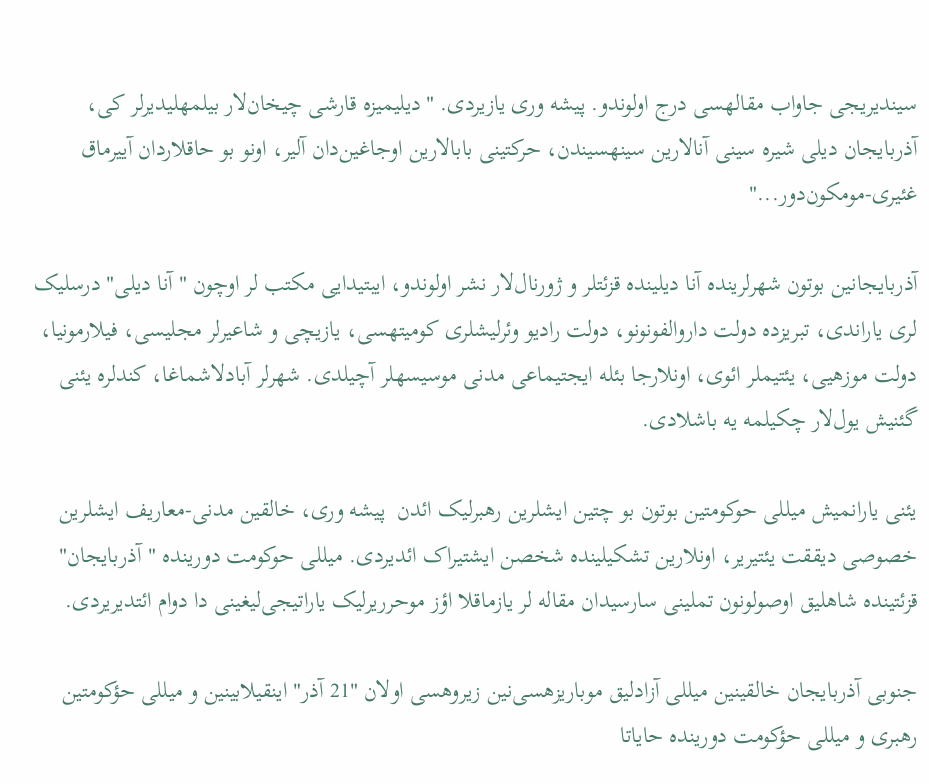سیندیریجی جاواب مقالهسی درج اولوندو. پیشه وری یازیردی. "دیلیمیزه قارشی چیخان‌لار بیلمهلیدیرلر کی، آذربایجان دیلی شیره سینی آنا‌لارین سینهسیندن، حرکتینی بابا‌لارین اوجاغین‌دان آلیر، اونو بو حاقلاردان آییرماق غئیری-مومکون‌دور..."

آذربایجانین بوتون شهرلرینده آنا دیلینده قزئتلر و ژورنال‌لار نشر اولوندو، ایبتیدایی مکتب لر اوچون "آنا دیلی" درسلیک لری یاراندی، تبریزده دولت داروالفونونو، دولت رادیو وئرلیشلری کومیتهسی، یازیچی و شاعیرلر مجلیسی، فیلارمونیا، دولت موزهیی، یئتیملر ائوی، اونلارجا بئله ایجتیماعی مدنی موسیسهلر آچیلدی. شهرلر آبادلاشماغا، کندلره یئنی گئنیش یول‌لار چکیلمه یه باشلادی.

یئنی یارانمیش میللی حوکومتین بوتون بو چتین ایشلرین رهبرلیک ائدن  پیشه وری، خالقین مدنی-معاریف ایشلرین خصوصی دیققت یئتیریر، اونلارین تشکیلینده شخصن ایشتیراک ائدیردی. میللی حوکومت دورینده "آذربایجان" قزئتینده شاهلیق اوصولونون تملینی سارسیدان مقاله لر یازماقلا اؤز موحرریرلیک یاراتیجی‌لیغینی دا دوام ائتدیریردی.

جنوبی آذربایجان خالقینین میللی آزادلیق موباریزهسی‌نین زیروهسی اولان "21 آذر" اینقیلابینین و میللی حؤکومتین رهبری و میللی حؤکومت دورینده حایاتا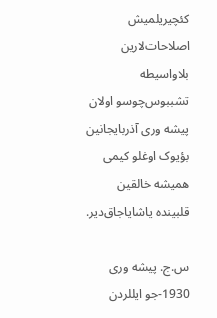کئچیریلمیش اصلاحات‌لارین بلاواسیطه تشببوس‌چوسو اولان پیشه وری آذربایجانین بؤیوک اوغلو کیمی همیشه خالقین قلبینده یاشایاجاق‌دیر.

س.ج. پیشه وری 1930-جو ایللردن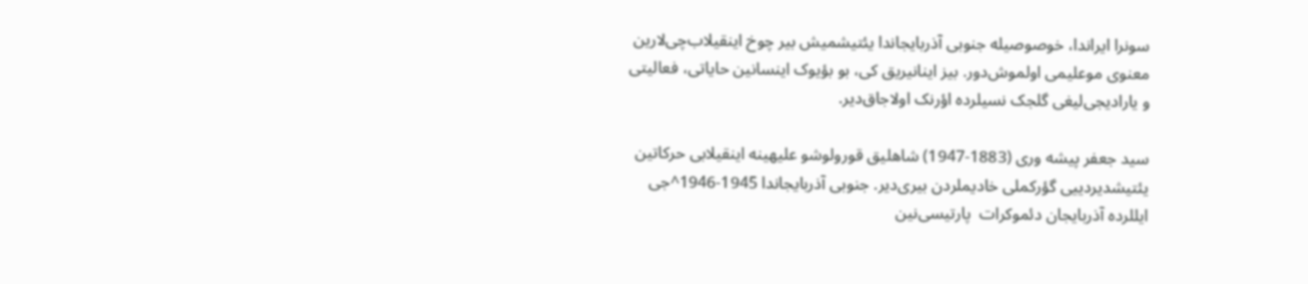سونرا ایراندا، خوصوصیله جنوبی آذربایجاندا یئتیشمیش بیر چوخ اینقیلاب‌چی‌لارین معنوی موعلیمی اولموش‌دور. بیز اینانیریق کی، بو بؤیوک اینسانین حایاتی، فعالیتی و یارادیجی‌لیغی گلجک نسیلرده اؤرنک اولاجاق‌دیر.

سید جعفر پیشه وری (1883-1947) شاهلیق قورولوشو علیهینه اینقیلابی حرکاتین یئتیشدیردییی گؤرکملی خادیملردن بیری‌دیر. جنوبی آذربایجاندا 1945-1946^جی ایللرده آذربایجان دئموکرات  پارتیسی‌نین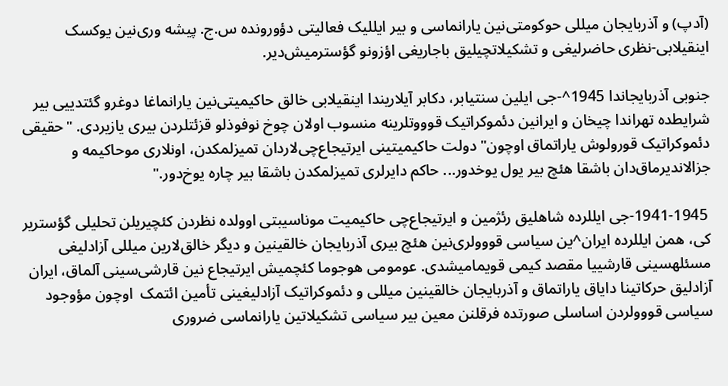(آدپ) و آذربایجان میللی حوکومتی‌نین یارانماسی و بیر ایللیک فعالیتی دؤورونده س.ج. پیشه وری‌نین یوکسک اینقیلابی-نظری حاضرلیغی و تشکیلاتچیلیق باجاریغی اؤزونو گؤسترمیش‌دیر.

جنوبی آذربایجاندا 1945^-جی ایلین سنتیابر، دکابر آیلاریندا اینقیلابی خالق حاکیمیتی‌نین یارانماغا دوغرو گئتدییی بیر شرایطده تهراندا چیخان و ایرانین دئموکراتیک قوووتلرینه منسوب اولان چوخ نوفوذلو قزئتلردن بیری یازیردی. "حقیقی دئموکراتیک قورولوش یاراتماق اوچون" دولت حاکیمیتینی ایرتیجاع‌چی‌لاردان تمیزلمکدن، اونلاری موحاکیمه و جزالاندیرماق‌دان باشقا هئچ بیر یول یوخدور... حاکم دایرلری تمیزلمکدن باشقا بیر چاره یوخ‌دور."

 1941-1945-جی ایللرده شاهلیق رئژمین و ایرتیجاع‌چی حاکیمیت موناسیبتی اوولده نظردن کئچیریلن تحلیلی گؤستریر کی، همن ایللرده ایران^ین سیاسی قووولری‌نین هئچ بیری آذربایجان خالقینین و دیگر خالق‌لارین میللی آزادلیغی مسئلهسینی قارشییا مقصد کیمی قویمامیشدی. عومومی هوجوما کئچمیش ایرتیجاع نین قارشی‌سینی آلماق، ایران آزادلیق حرکاتینا دایاق یاراتماق و آذربایجان خالقینین میللی و دئموکراتیک آزادلیغینی تأمین ائتمک  اوچون مؤوجود سیاسی قووولردن اساسلی صورتده فرقلنن معین بیر سیاسی تشکیلاتین یارانماسی ضروری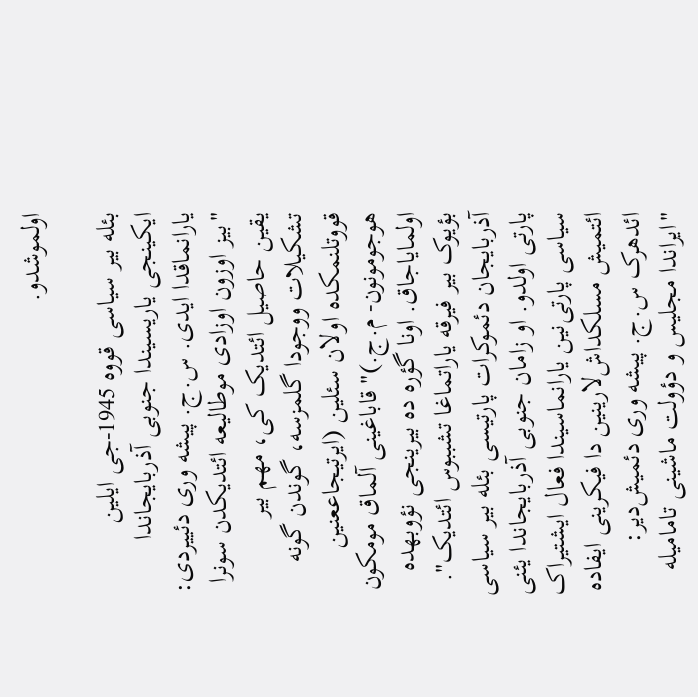اولموشدو.

بئله بیر سیاسی قووه 1945-جی ایلین ایکینجی یاریسیندا جنوبی آذربایجاندا یارانماقدا ایدی. س.ج. پیشه وری دئییردی: "بیز اوزون اوزادی موطالیعه ائتدیکدن سونرا یقین حاصیل ائتدیک کی، مهم بیر تشکیلات ووجودا گلمزسه، گوندن گونه قووتلنمکده اولان سئلین (ایرتیجاععنین هوجومونون- م.ج.)" قاباغینی آلماق مومکون اولمایاجاق. اونا گؤره ده بیرینجی نؤوبهده بؤیوک بیر فیرقه یاراتماغا تشببوس ائتدیک". آذربایجان دئموکرات پارتیسی بئله بیر سیاسی پارتی اولدو. او زامان جنوبی آذربایجاندا یئنی سیاسی پارتی‌نین یارانماسیندا فعال ایشتیراک ائتمیش مسلکداش‌لارینین دا فیکرینی ایفاده ائدهرک س.ج. پیشه وری دئمیش‌دیر: "ایراندا مجلیس و دؤولت ماشینی تامامیله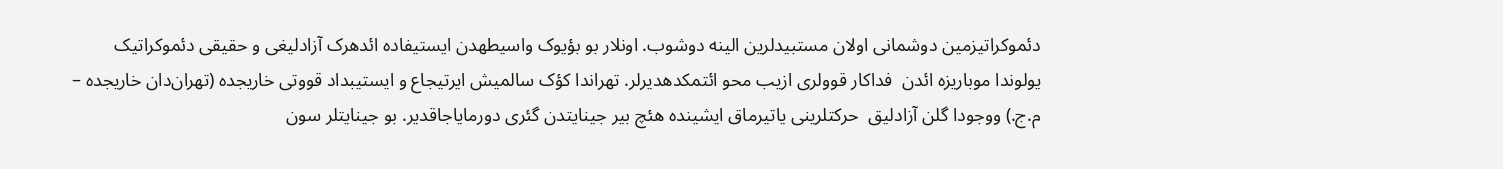دئموکراتیزمین دوشمانی اولان مستبیدلرین الینه دوشوب. اونلار بو بؤیوک واسیطهدن ایستیفاده ائدهرک آزادلیغی و حقیقی دئموکراتیک یولوندا موباریزه ائدن  فداکار قوولری ازیب محو ائتمکدهدیرلر. تهراندا کؤک سالمیش ایرتیجاع و ایستیبداد قووتی خاریجده (تهران‌دان خاریجده – م.ج.) ووجودا گلن آزادلیق  حرکتلرینی یاتیرماق ایشینده هئچ بیر جینایتدن گئری دورمایاجاقدیر. بو جینایتلر سون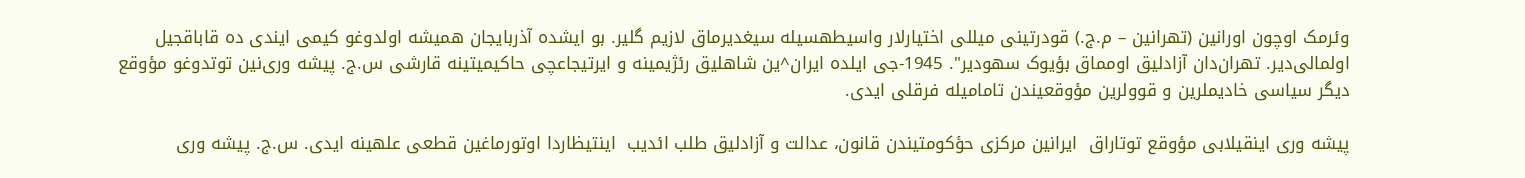وئرمک اوچون اورانین (تهرانین – م.ج.) قودرتینی میللی اختیارلار واسیطهسیله سیغدیرماق لازیم گلیر. بو ایشده آذربایجان همیشه اولدوغو کیمی ایندی ده قاباقجیل اولما‌لی‌دیر. تهران‌دان آزادلیق اومماق بؤیوک سهو‌دیر". 1945-جی ایلده ایران^ین شاهلیق رئژیمینه و ایرتیجاعچی حاکیمیتینه قارشی س.ج. پیشه وری‌نین توتدوغو مؤوقع دیگر سیاسی خادیملرین و قوولرین مؤوقعیندن تامامیله فرقلی ایدی.

پیشه وری اینقیلابی مؤوقع توتاراق  ایرانین مرکزی حؤکومتیندن قانون، عدالت و آزادلیق طلب ائدیب  اینتیظاردا اوتورماغین قطعی علهینه ایدی. س.ج. پیشه وری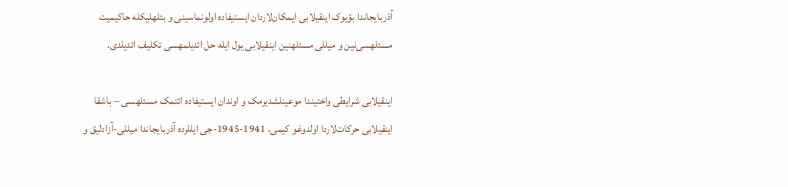آذربایجاندا بؤیوک اینقیلابی ایمکان‌لاردان ایستیفاده اولونماسینی و بئلهلیکله حاکیمیت مسئلهسی‌نین و میللی مسئلهنین اینقیلابی یول ایله حل ائدیلمهسی تکلیف ائدیلدی.

اینقیلابی شرایطی واختیندا موعینلشدیرمک و اوندان ایستیفاده ائتمک مسئلهسی – باشقا اینقیلابی حرکات‌لاردا اولدوغو کیمی، 1941-1945-جی ایللرده آذربایجاندا میللی-آزادلیق و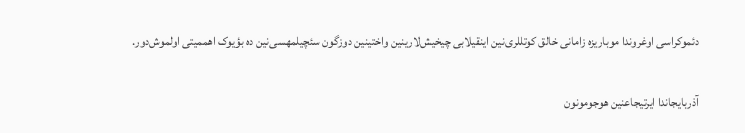دئموکراسی اوغروندا موباریزه زامانی خالق کوتللری‌نین اینقیلابی چیخیش‌لارینین واختینین دوزگون سئچیلمهسی‌نین ده بؤیوک اهممیتی اولموش‌دور.

آذربایجاندا ایرتیجاعنین هوجومونون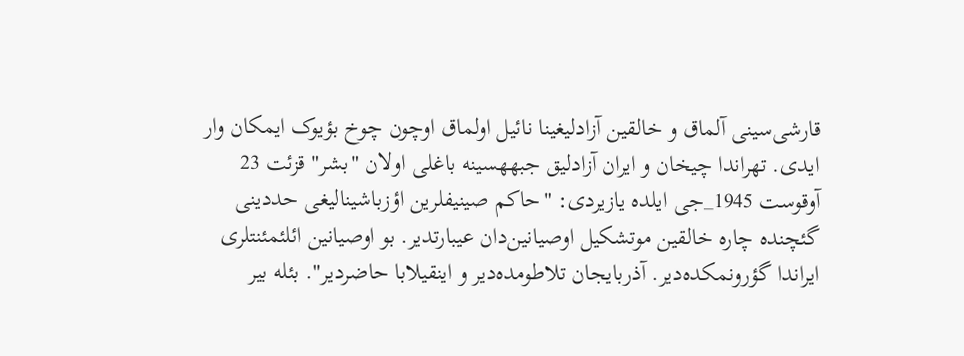قارشی‌سینی آلماق و خالقین آزاد‌لیغینا نائیل اولماق اوچون چوخ بؤیوک ایمکان وار ایدی. تهراندا چیخان و ایران آزادلیق جبههسینه باغلی اولان "بشر" قزئت 23 آوقوست 1945_جی ایلده یازیردی: "حاکم صینیفلرین اؤزباشینا‌لیغی حددینی گئچنده چاره خالقین موتشکیل اوصیانین‌دان عیبارتدیر. بو اوصیانین ائلئمئنتلری ایراندا گؤرونمکده‌دیر. آذربایجان تلاطومده‌دیر و اینقیلابا حاضردیر". بئله بیر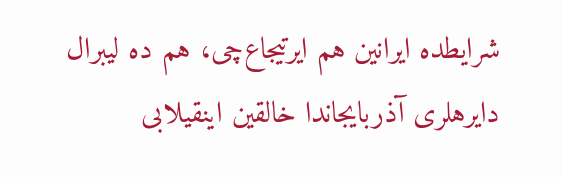شرایطده ایرانین هم ایرتیجاع‌چی، هم ده لیبرال دایرهلری آذربایجاندا خالقین اینقیلابی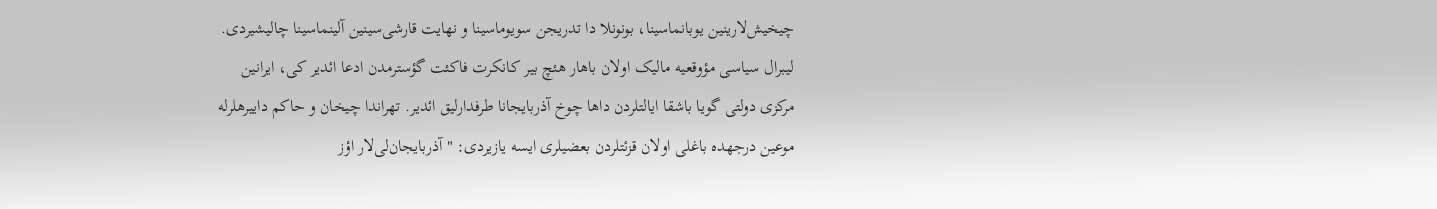چیخیش‌لارینین یوبانماسینا، بونونلا دا تدریجن سویوماسینا و نهایت قارشی‌سینین آلینماسینا چالیشیردی. لیبرال سیاسی مؤوقعیه مالیک اولان باهار هئچ بیر کانکرت فاکئت گؤسترمدن ادعا ائدیر کی، ایرانین مرکزی دولتی گویا باشقا ایالتلردن داها چوخ آذربایجانا طرفدارلیق ائدیر. تهراندا چیخان و حاکم داییرهلرله موعین درجهده باغلی اولان قزئتلردن بعضیلری ایسه یازیردی: "آذربایجان‌لی‌لار اؤز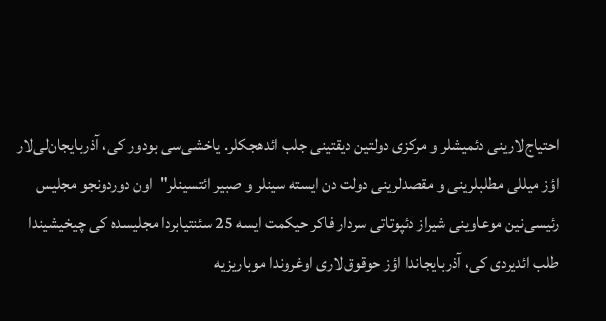احتیاج‌لارینی دئمیشلر و مرکزی دولتین دیقتینی جلب ائدهجکلر. یاخشی‌سی بودور کی، آذربایجان‌لی‌لار اؤز میللی مطلبلرینی و مقصدلرینی دولت دن ایسته سینلر و صبیر ائتسینلر"  اون دوردونجو مجلیس رئیسی‌نین موعاوینی شیراز دئپوتاتی سردار فاکر حیکمت ایسه 25 سئنتیابردا مجلیسده کی چیخیشیندا طلب ائدیردی کی، آذربایجاندا اؤز حوقوق‌لاری اوغروندا موباریزیه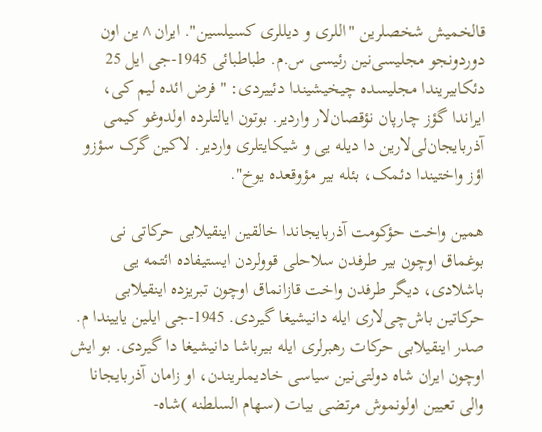قالخمیش شخصلرین "اللری و دیللری کسیلسین". ایران^ین اون دوردونجو مجلیسی‌نین رئیسی س.م. طباطبائی 1945-جی ایل 25 دئکابیریندا مجلیسده چیخیشیندا دئییردی: "فرض ائده لیم کی، ایراندا گؤز چارپان نؤقصان‌لار واردیر. بوتون ایالتلرده اولدوغو کیمی آذربایجان‌لی‌لارین دا دیله یی و شیکایتلری واردیر. لاکین گرک سؤزو اؤز واختیندا دئمک، بئله بیر مؤوقعده یوخ".

همین واخت حؤکومت آذربایجاندا خالقین اینقیلابی حرکاتی نی بوغماق اوچون بیر طرفدن سلاحلی قوولردن ایستیفاده ائتمه یی باشلادی، دیگر طرفدن واخت قازانماق اوچون تبریزده اینقیلابی حرکاتین باش‌چی‌لاری ایله دانیشیغا گیردی. 1945-جی ایلین یاییندا م. صدر اینقیلابی حرکات رهبرلری ایله بیرباشا دانیشیغا دا گیردی. بو ایش اوچون ایران شاه دولتی‌نین سیاسی خادیملریندن، او زامان آذربایجانا والی تعیین اولونموش مرتضی بیات (سهام السلطنه )شاه-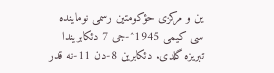ین و مرکزی حؤکومتین رسمی نوماینده سی کیمی 1945^-جی 7 دئکابریندا تبریزه گلدی. دئکابرین 8-دن 11-نه قدر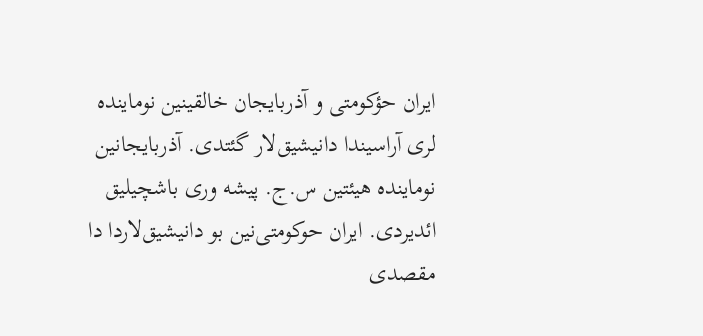ایران حؤکومتی و آذربایجان خالقینین نوماینده لری آراسیندا دانیشیق‌لار گئتدی. آذربایجانین نوماینده هیئتین س.ج. پیشه وری باشچیلیق ائدیردی. ایران حوکومتی‌نین بو دانیشیق‌لاردا دا مقصدی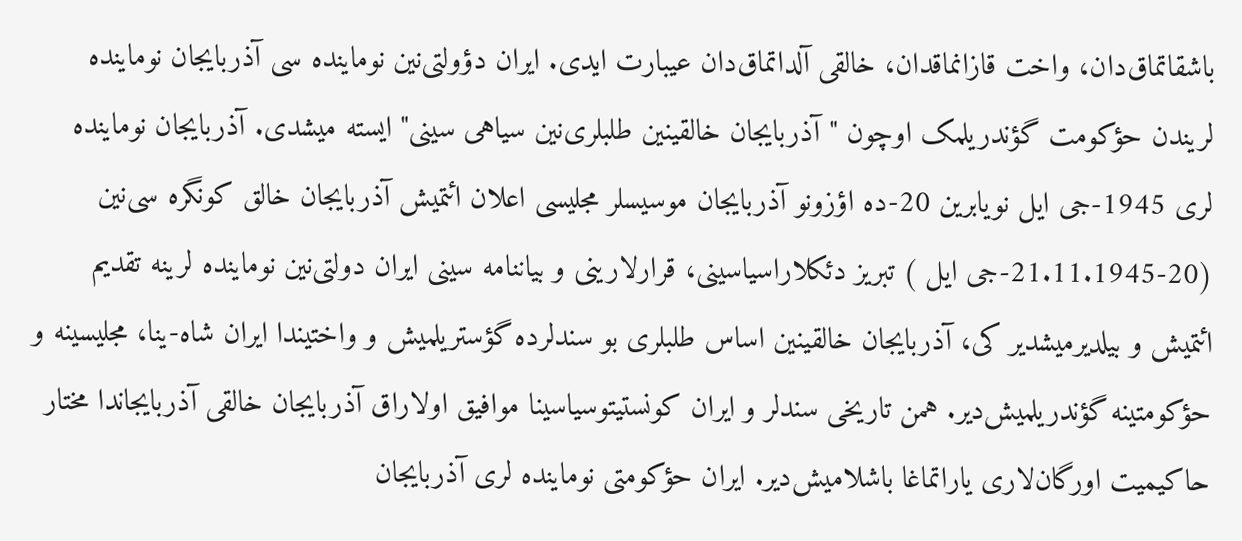باشقاتماق‌دان، واخت قازانماقدان، خالقی آلداتماق‌دان عیبارت ایدی. ایران دؤولتی‌نین نوماینده سی آذربایجان نوماینده لریندن حؤکومت گؤندریلمک اوچون "آذربایجان خالقینین طلبلری‌نین سیاهی سینی" ایسته میشدی. آذربایجان نوماینده لری 1945-جی ایل نویابرین 20-ده اؤزونو آذربایجان موسیسلر مجلیسی اعلان ائتمیش آذربایجان خالق کونگره سی‌نین (20-21.11.1945-جی ایل ) تبریز دئکلاراسیاسینی، قرارلارینی و بیاننامه سینی ایران دولتی‌نین نوماینده لرینه تقدیم ائتمیش و بیلدیرمیشدیر کی، آذربایجان خالقینین اساس طلبلری بو سندلرده گؤستریلمیش و واختیندا ایران شاه-ینا، مجلیسینه و حؤکومتینه گؤندریلمیش‌دیر. همن تاریخی سندلر و ایران کونستیتوسیاسینا موافیق اولاراق آذربایجان خالقی آذربایجاندا مختار حاکیمیت اورگان‌لاری یاراتماغا باشلامیش‌دیر. ایران حؤکومتی نوماینده لری آذربایجان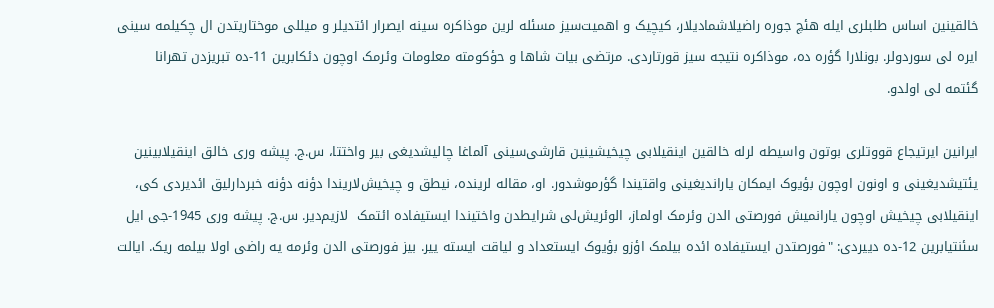خالقینین اساس طلبلری ایله هئچ جوره راضیلاشمادیلار، کیچیک و اهمیت‌سیز مسئله لرین موذاکره سینه ایصرار ائتدیلر و میللی موختاریتدن ال چکیلمه سینی ایره ‌لی سوردولر. بونلارا گؤره ده، موذاکره نتیجه ‌سیز قورتاردی. مرتضی بیات شاها و حؤکومته معلومات وئرمک اوچون دئکابرین 11-ده تبریزدن تهرانا گئتمه ‌لی اولدو.

ایرانین ایرتیجاع قووتلری بوتون واسیطه لرله خالقین اینقیلابی چیخیشینین قارشی‌سینی آلماغا چالیشدیغی بیر واختتا، س.ج. پیشه وری خالق اینقیلابینین یئتیشدیغینی و اونون اوچون بؤیوک ایمکان یاراندیغینی واقتیندا گؤرموشدور. او، مقاله لرینده، نیطق و چیخیش‌لاریندا دؤنه دؤنه خبردارلیق ائدیردی کی، اینقیلابی چیخیش اوچون یارانمیش فورصتی الدن وئرمک اولماز، الوئریش‌لی شرایطدن واختیندا ایستیفاده ائتمک  لازیم‌دیر. س.ج. پیشه وری 1945-جی ایل سئنتیابرین 12-ده دییردی: "فورصتدن ایستیفاده ائده بیلمک اؤزو بؤیوک ایستعداد و لیاقت ایسته ییر. بیز فورصتی الدن وئرمه یه راضی اولا بیلمه ریک. ایالت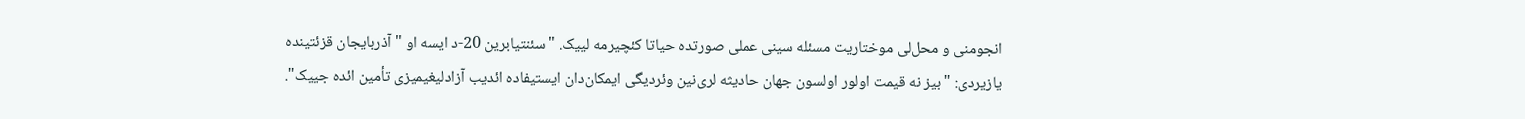انجومنی و محل‌لی موختاریت مسئله سینی عملی صورتده حیاتا کئچیرمه لییک. "سئنتیابرین 20-د ایسه او "آذربایجان قزئتینده  یازیردی: "بیز نه قیمت اولور اولسون جهان حادیثه لری‌نین وئردیگی ایمکان‌دان ایستیفاده ائدیب آزادلیغیمیزی تأمین ائده جییک".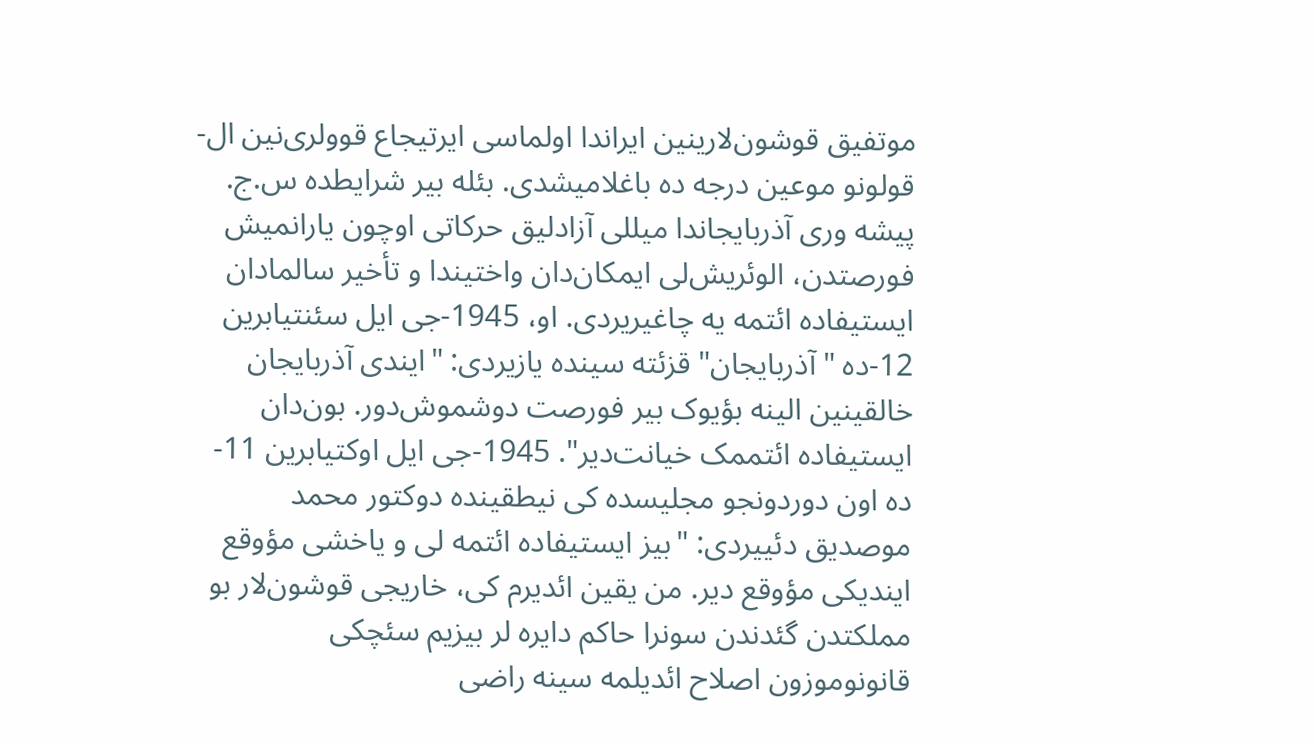موتفیق قوشون‌لارینین ایراندا اولماسی ایرتیجاع قوولری‌نین ال-قولونو موعین درجه ده باغلامیشدی. بئله بیر شرایطده س.ج. پیشه وری آذربایجاندا میللی آزادلیق حرکاتی اوچون یارانمیش فورصتدن، الوئریش‌لی ایمکان‌دان واختیندا و تأخیر سالما‌دان ایستیفاده ائتمه یه چاغیریردی. او، 1945-جی ایل سئنتیابرین 12-ده "آذربایجان" قزئته سینده یازیردی: "ایندی آذربایجان خالقینین الینه بؤیوک بیر فورصت دوشموش‌دور. بون‌دان ایستیفاده ائتممک خیانت‌دیر". 1945-جی ایل اوکتیابرین 11-ده اون دوردونجو مجلیسده کی نیطقینده دوکتور محمد موصدیق دئییردی: "بیز ایستیفاده ائتمه ‌لی و یاخشی مؤوقع ایندیکی مؤوقع ‌دیر. من یقین ائدیرم کی، خاریجی قوشون‌لار بو مملکتدن گئدندن سونرا حاکم دایره لر بیزیم سئچکی قانونوموزون اصلاح ائدیلمه سینه راضی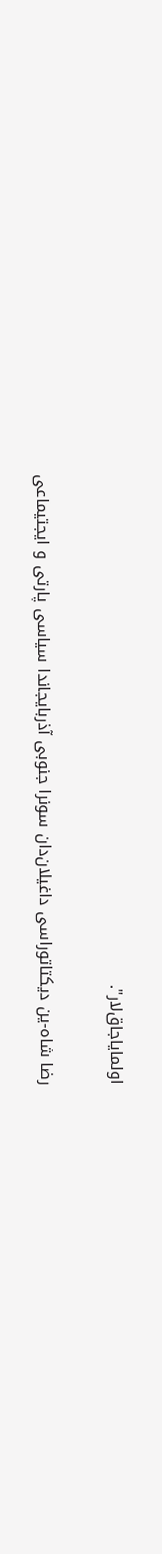اولمایاجاق‌لار".

رضا شاه-ین دیکتاتوراسی داغیلان‌دان سونرا جنوبی آذربایجاندا سیاسی پارتی و ایجتیماعی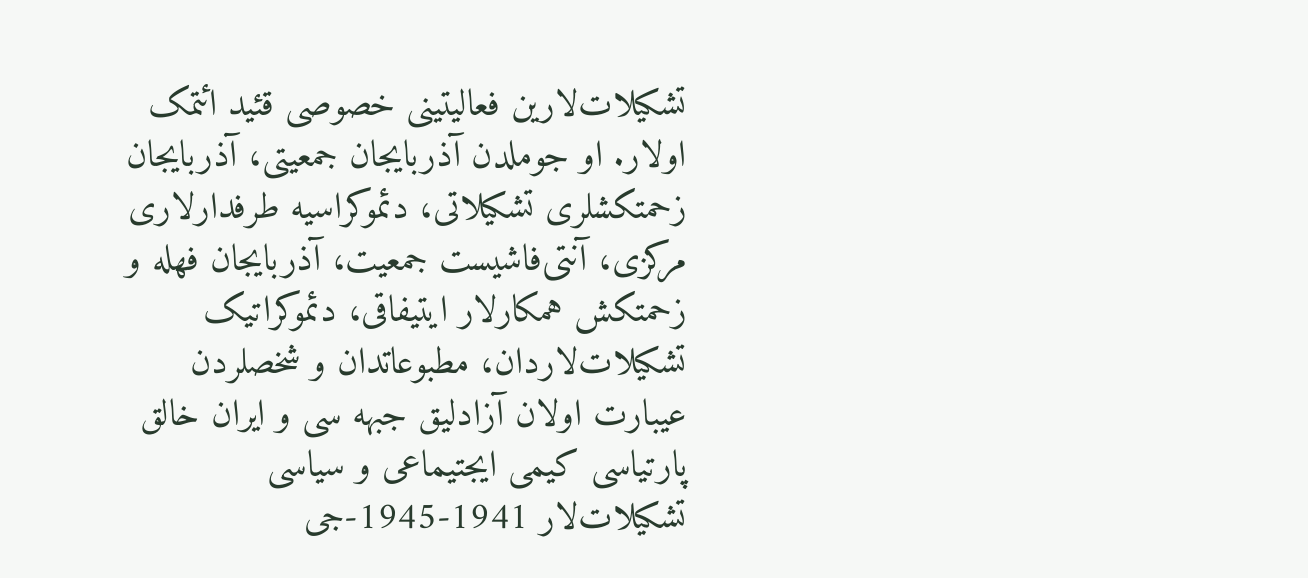تشکیلات‌لارین فعالیتینی خصوصی قئید ائتمک  اولار. او جوملدن آذربایجان جمعیتی، آذربایجان زحمتکشلری تشکیلاتی، دئموکراسیه طرفدارلاری مرکزی، آنتی‌فاشیست جمعیت، آذربایجان فهله و زحمتکش همکارلار ایتیفاقی، دئموکراتیک تشکیلات‌لاردان، مطبوعاتدان و شخصلردن عیبارت اولان آزادلیق جبهه سی و ایران خالق پارتیاسی کیمی ایجتیماعی و سیاسی تشکیلات‌لار 1941-1945-جی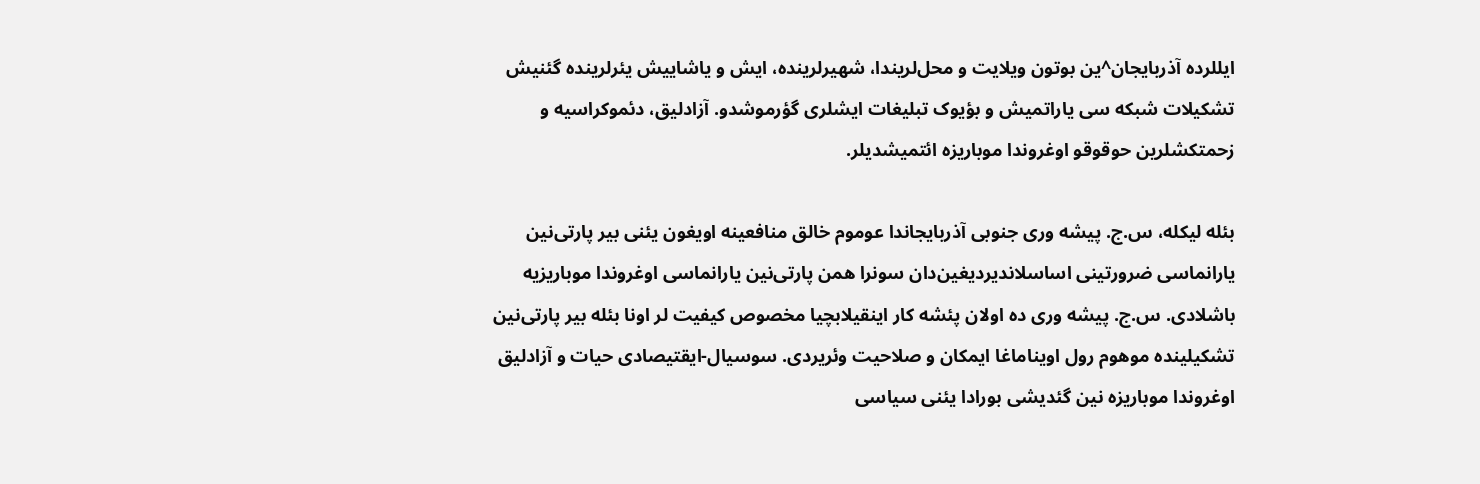ایللرده آذربایجان^ین بوتون ویلایت و محل‌لریندا، شهیرلرینده، ایش و یاشاییش یئرلرینده گئنیش تشکیلات شبکه سی یاراتمیش و بؤیوک تبلیغات ایشلری گؤرموشدو. آزادلیق، دئموکراسیه و زحمتکشلرین حوقوقو اوغروندا موباریزه ائتمیشدیلر.

بئله لیکله، س.ج. پیشه وری جنوبی آذربایجاندا عوموم خالق منافعینه اویغون یئنی بیر پارتی‌نین یارانماسی ضرورتینی اساسلاندیردیغین‌دان سونرا همن پارتی‌نین یارانماسی اوغروندا موباریزیه باشلادی. س.ج. پیشه وری ده اولان پئشه کار اینقیلابچیا مخصوص کیفیت لر اونا بئله بیر پارتی‌نین تشکیلینده موهوم رول اویناماغا ایمکان و صلاحیت وئریردی. سوسیال-ایقتیصادی حیات و آزادلیق اوغروندا موباریزه نین گئدیشی بورادا یئنی سیاسی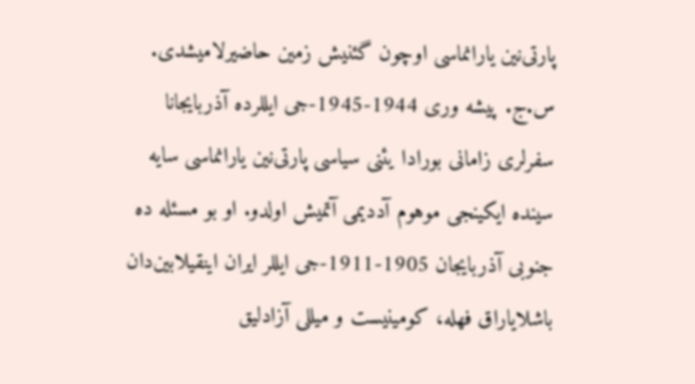پارتی‌نین یارانماسی اوچون گئنیش زمین حاضیرلامیشدی. س.ج. پیشه وری 1944-1945-جی ایللرده آذربایجانا سفرلری زامانی بورادا یئنی سیاسی پارتی‌نین یارانماسی سایه سینده ایکینجی موهوم آددیمی آتمیش اولدو. او بو مسئله ده جنوبی آذربایجان 1905-1911-جی ایللر ایران اینقیلابین‌دان باشلایاراق فهله، کومینیست و میللی آزادلیق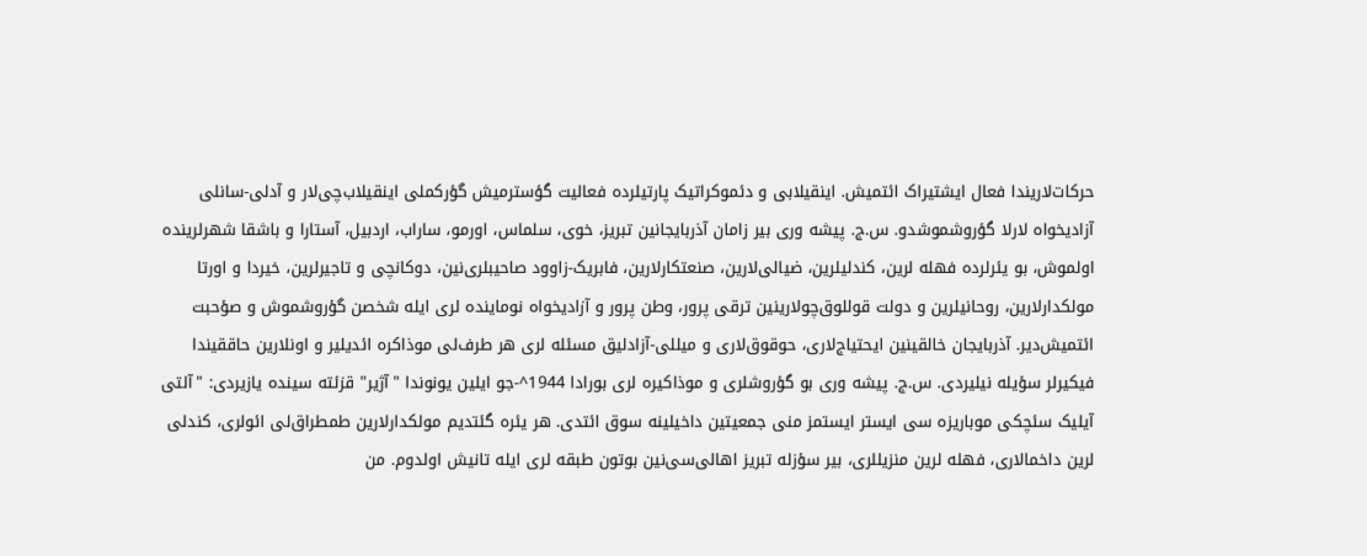حرکات‌لاریندا فعال ایشتیراک ائتمیش. اینقیلابی و دئموکراتیک پارتیلرده فعالیت گؤسترمیش گؤرکملی اینقیلاب‌چی‌لار و آدلی-سانلی آزادیخواه لارلا گؤروشموشدو. س.ج. پیشه وری بیر زامان آذربایجانین تبریز، خوی، سلماس، اورمو، ساراب، اردبیل، آستارا و باشقا شهرلرینده اولموش، بو یئرلرده فهله لرین، کندلیلرین، ضیا‌لی‌لارین، صنعتکارلارین، فابریک-زاوود صاحیبلری‌نین، دوکانچی و تاجیرلرین، خیردا و اورتا مولکدارلارین، روحانیلرین و دولت قوللوق‌چولارینین ترقی پرور، وطن پرور و آزادیخواه نوماینده لری ایله شخصن گؤروشموش و صؤحبت ائتمیش‌دیر. آذربایجان خالقینین ایحتیاج‌لاری، حوقوق‌لاری و میللی-آزادلیق مسئله لری هر طرف‌لی موذاکره ائدیلیر و اونلارین حاققیندا فیکیرلر سؤیله نیلیردی. س.ج. پیشه وری بو گؤروشلری و موذاکیره لری بورادا 1944^-جو ایلین یونوندا "آژیر" قزئته سینده یازیردی: "آلتی آیلیک سئچکی موباریزه سی ایستر ایستمز منی جمعیتین داخیلینه سوق ائتدی. هر یئره گئتدیم مولکدارلارین طمطراق‌لی ائولری، کندلی لرین داخما‌لاری، فهله لرین منزیللری، بیر سؤزله تبریز اها‌لی‌سی‌نین بوتون طبقه لری ایله تانیش اولدوم. من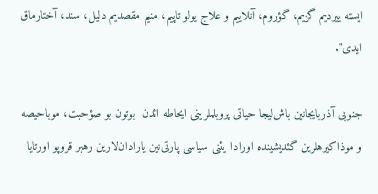ایسته ییردیم گزیم، گؤروم، آنلاییم و علاج یولو تاپیم، منیم مقصدیم دلیل، سند، آختارماق ایدی".

جنوبی آذربایجانین باش‌لیجا حیاتی پروبلملرینی ایحاطه ائدن  بوتون بو صؤحبت، موباحیصه و موذاکیرهلرین گئدیشینده اورادا یئنی سیاسی پارتی‌نین یارا‌دان‌لارین رهبر قروپو اورتایا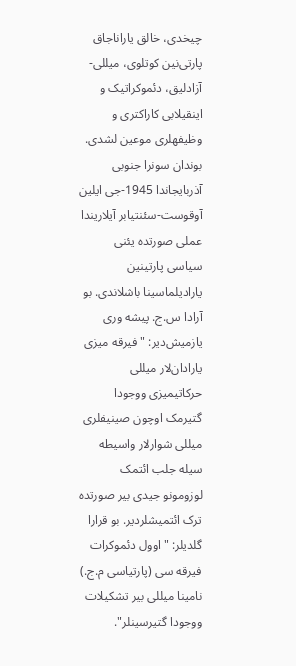چیخدی، خالق یاراناجاق پارتی‌نین کوتلوی، میللی-آزادلیق، دئموکراتیک و اینقیلابی کاراکتری و وظیفهلری موعین لشدی. بوندان سونرا جنوبی آذربایجاندا 1945-جی ایلین آوقوست-سئنتیابر آیلاریندا عملی صورتده یئنی سیاسی پارتینین یارادیلماسینا باشلاندی. بو آرادا س.ج. پیشه وری یازمیش‌دیر: "فیرقه میزی یارا‌دان‌لار میللی حرکاتیمیزی ووجودا گتیرمک اوچون صینیفلری میللی شوارلار واسیطه سیله جلب ائتمک  لوزومونو جیدی بیر صورتده ترک ائتمیشلردیر. بو قرارا گلدیلر: "اوول دئموکرات  فیرقه سی (پارتیاسی م.ج.) نامینا میللی بیر تشکیلات ووجودا گتیرسینلر".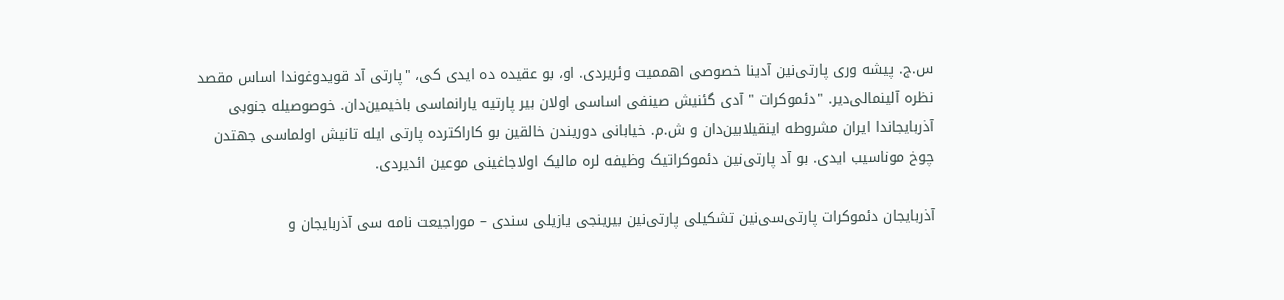س.ج. پیشه وری پارتی‌نین آدینا خصوصی اهممیت وئریردی. او، بو عقیده ده ایدی کی، "پارتی آد قویدوغوندا اساس مقصد نظره آلینما‌لی‌دیر. "دئموکرات " آدی گئنیش صینفی اساسی اولان بیر پارتیه یارانماسی باخیمین‌دان. خوصوصیله جنوبی آذربایجاندا ایران مشروطه اینقیلابین‌دان و ش.م. خیابانی دوریندن خالقین بو کاراکترده پارتی ایله تانیش اولماسی جهتدن چوخ موناسیب ایدی. بو آد پارتی‌نین دئموکراتیک وظیفه لره مالیک اولاجاغینی موعین ائدیردی.

آذربایجان دئموکرات پارتی‌سی‌نین تشکیلی پارتی‌نین بیرینجی یازیلی سندی – موراجیعت نامه سی آذربایجان و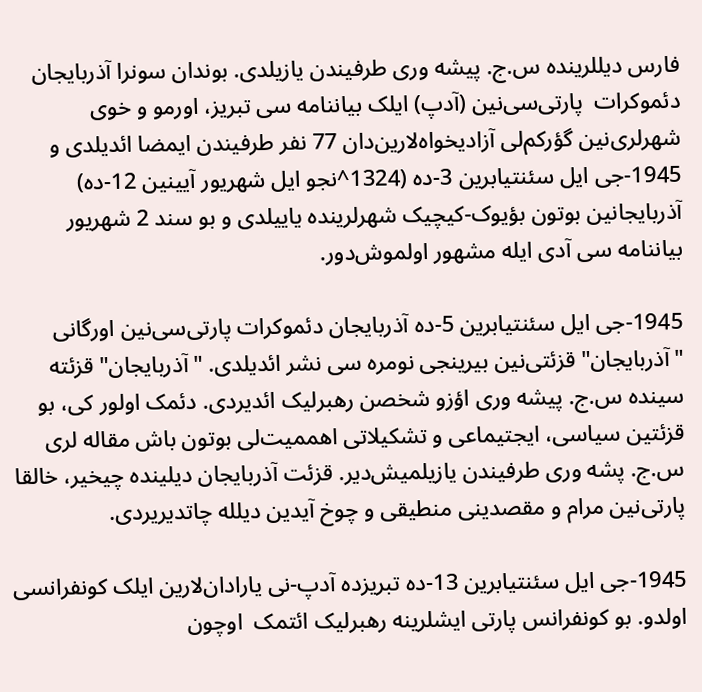فارس دیللرینده س.ج. پیشه وری طرفیندن یازیلدی. بوندان سونرا آذربایجان دئموکرات  پارتی‌سی‌نین (آدپ) ایلک بیاننامه سی تبریز، اورمو و خوی شهرلری‌نین گؤرکم‌لی آزادیخواه‌لارین‌دان 77 نفر طرفیندن ایمضا ائدیلدی و 1945-جی ایل سئنتیابرین 3-ده (1324^نجو ایل شهریور آیینین 12-ده) آذربایجانین بوتون بؤیوک-کیچیک شهرلرینده یاییلدی و بو سند 2 شهریور بیاننامه سی آدی ایله مشهور اولموش‌دور.

1945-جی ایل سئنتیابرین 5-ده آذربایجان دئموکرات پارتی‌سی‌نین اورگانی "آذربایجان" قزئتی‌نین بیرینجی نومره سی نشر ائدیلدی. "آذربایجان" قزئته سینده س.ج. پیشه وری اؤزو شخصن رهبرلیک ائدیردی. دئمک اولور کی، بو قزئتین سیاسی، ایجتیماعی و تشکیلاتی اهممیت‌لی بوتون باش مقاله لری س.ج. پشه وری طرفیندن یازیلمیش‌دیر. قزئت آذربایجان دیلینده چیخیر، خالقا پارتی‌نین مرام و مقصدینی منطیقی و چوخ آیدین دیلله چاتدیریردی.

1945-جی ایل سئنتیابرین 13-ده تبریزده آدپ-نی یارا‌دان‌لارین ایلک کونفرانسی اولدو. بو کونفرانس پارتی ایشلرینه رهبرلیک ائتمک  اوچون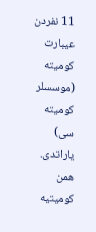11 نفردن عیبارت کومیته (موسسلر کومیته سی) یاراتدی. همن کومیتیه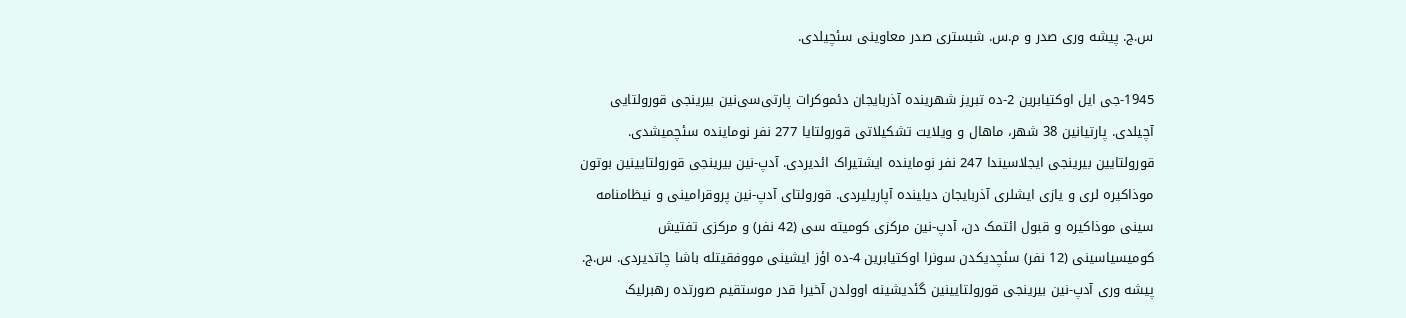س.ج. پیشه وری صدر و م.س. شبستری صدر معاوینی سئچیلدی.

1945-جی ایل اوکتیابرین 2-ده تبریز شهرینده آذربایجان دئموکرات پارتی‌سی‌نین بیرینجی قورولتایی آچیلدی. پارتیانین 38 شهر، ماهال و ویلایت تشکیلاتی قورولتایا 277 نفر نوماینده سئچمیشدی. قورولتایین بیرینجی ایجلاسیندا 247 نفر نوماینده ایشتیراک ائدیردی. آدپ-نین بیرینجی قورولتایینین بوتون موذاکیره لری و یازی ایشلری آذربایجان دیلینده آپاریلیردی. قورولتای آدپ-نین پروقرامینی و نیظامنامه سینی موذاکیره و قبول ائتمک دن، آدپ-نین مرکزی کومیته سی (42 نفر) و مرکزی تفتیش کومیسیاسینی (12 نفر) سئچدیکدن سونرا اوکتیابرین 4-ده اؤز ایشینی مووفقیتله باشا چاتدیردی. س.ج. پیشه وری آدپ-نین بیرینجی قورولتایینین گئدیشینه اوولدن آخیرا قدر موستقیم صورتده رهبرلیک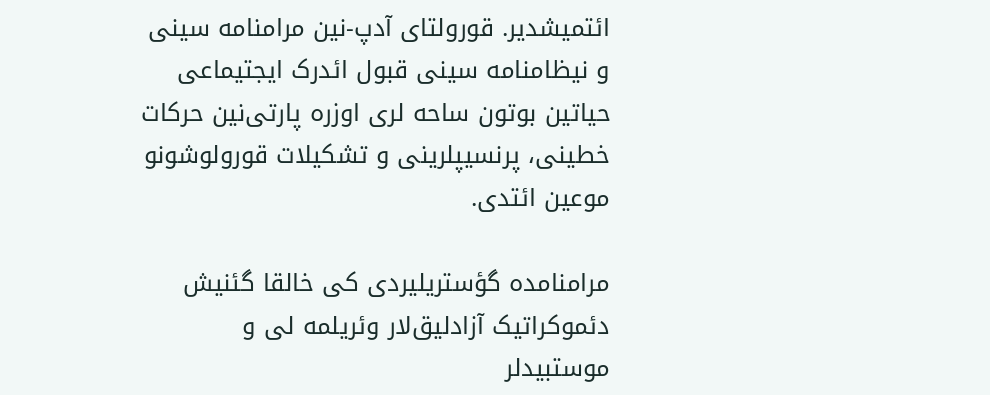ائتمیشدیر. قورولتای آدپ-نین مرامنامه سینی و نیظامنامه سینی قبول ائدرک ایجتیماعی حیاتین بوتون ساحه لری اوزره پارتی‌نین حرکات خطینی، پرنسیپلرینی و تشکیلات قورولوشونو موعین ائتدی.

مرامنامده گؤستریلیردی کی خالقا گئنیش دئموکراتیک آزادلیق‌لار وئریلمه ‌لی و موستبیدلر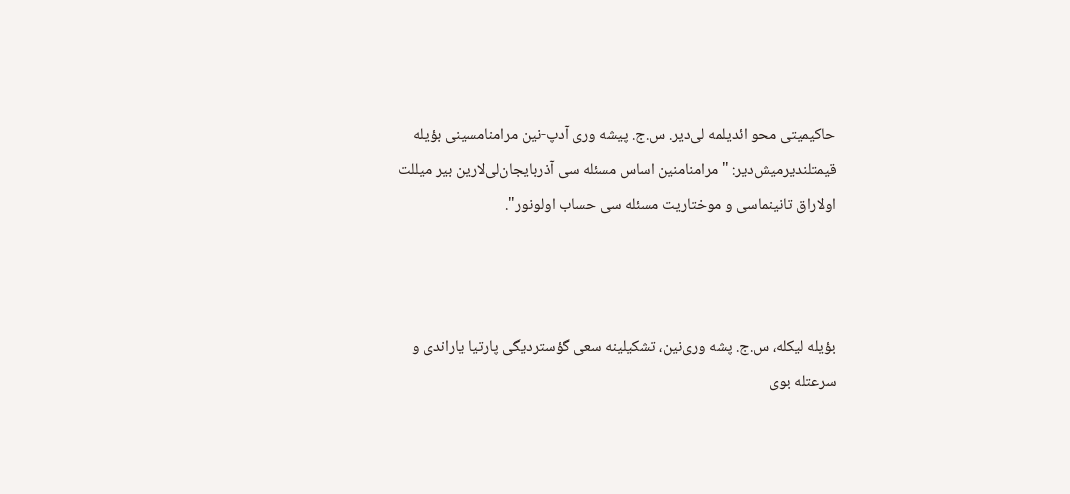حاکیمیتی محو ائدیلمه ‌لی‌دیر. س.ج. پیشه وری آدپ-نین مرامنامسینی بؤیله قیمتلندیرمیش‌دیر: "مرامنامنین اساس مسئله سی آذربایجان‌لی‌لارین بیر میللت اولاراق تانینماسی و موختاریت مسئله سی حساب اولونور".



بؤیله لیکله، س.ج. پشه وری‌نین، تشکیلینه سعی گؤستردیگی پارتیا یاراندی و سرعتله بوی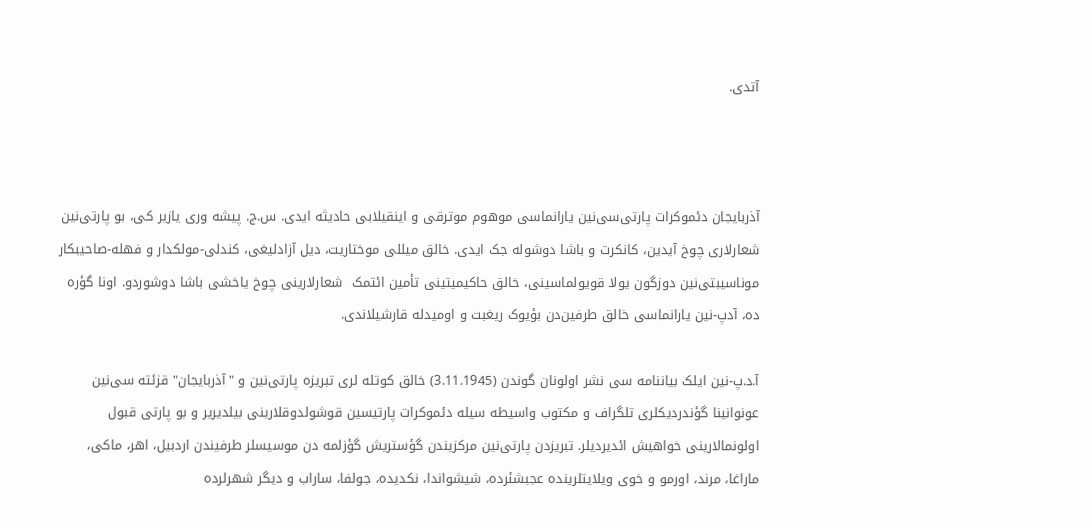آتدی.



آذربایجان دئموکرات پارتی‌سی‌نین یارانماسی موهوم موترقی و اینقیلابی حادیثه ایدی. س.ج. پیشه وری یازیر کی، بو پارتی‌نین شعارلاری چوخ آیدین، کانکرت و باشا دوشوله جک ایدی. خالق میللی موختاریت، دیل آزادلیغی، کندلی-مولکدار و فهله-صاحیبکار موناسیبتی‌نین دوزگون یولا قویولماسینی، خالق حاکیمیتینی تأمین ائتمک  شعارلارینی چوخ یاخشی باشا دوشوردو. اونا گؤره ده، آدپ-نین یارانماسی خالق طرفین‌دن بؤیوک ریغبت و اومیدله قارشیلاندی.

آ.د.پ-نین ایلک بیاننامه سی نشر اولونان گوندن (3.11.1945) خالق کوتله لری تبریزه پارتی‌نین و "آذربایجان" قزئته سی‌نین عونوانینا گؤندردیکلری تلگراف و مکتوب واسیطه سیله دئموکرات پارتیسین قوشولدوقلارینی بیلدیریر و بو پارتی قبول اولونما‌لارینی خواهیش ائدیردیلر. تبریزدن پارتی‌نین مرکزیندن گؤستریش گؤزلمه دن موسیسلر طرفیندن اردبیل، اهر، ماکی، ماراغا، مرند، اورمو و خوی ویلایتلرینده عجبشئرده، شیشواندا، نکدیده، جولفا، ساراب و دیگر شهرلرده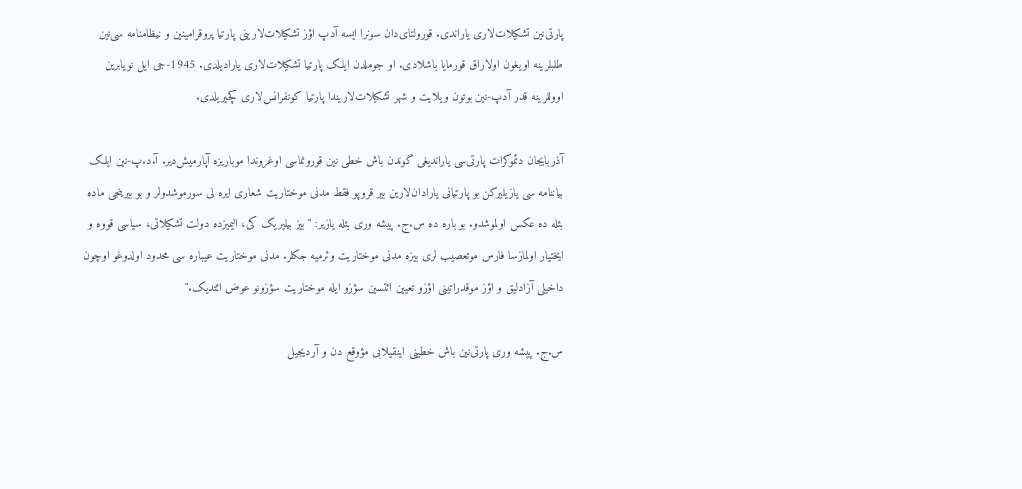پارتی‌نین تشکیلات‌لاری یاراندی. قورولتای‌دان سونرا ایسه آدپ اؤز تشکیلات‌لارینی پارتیا پروقرامینین و نیظامنامه سی‌نین طلبلرینه اویغون اولاراق قورمایا باشلادی. او جوملدن ایلک پارتیا تشکیلات‌لاری یارادیلدی. 1945-جی ایل نویابرین اووللرینه قدر آدپ-نین بوتون ویلایت و شهر تشکیلات‌لاریندا پارتیا کونفرانس‌لاری کچیریلدی.

آذربایجان دئموکرات پارتی‌سی یاراندیغی گوندن باش خطی ‌نین قورونماسی اوغروندا موباریزه آپارمیش‌دیر. آ.د.پ-نین ایلک بیاننامه سی یازیلیرکن بو پارتیانی یارادان‌لارین بیر قروپو فقط مدنی موختاریت شعاری ایره لی سورموشدولر و بو بیرینجی ماده بئله ده عکس اولموشدو. بو باره ده س.ج. پیشه وری بئله یازیر: "بیز بیلیریک کی، الیمیزده دولت تشکیلاتی، سیاسی قووه و ایختیار اولمازسا فارس موتعصیب لری بیزه مدنی موختاریت وئرمیه جکلر. مدنی موختاریت عیباره سی محدود اولدوغو اوچون داخیلی آزادلیق و اؤز موقدراتینی اؤزو تعیین ائتسین سؤزو ایله موختاریت سؤزونو عوض ائتدیک."

س.ج. پیشه وری پارتی‌نین باش خطینی اینقیلابی مؤوقع دن و آردیجیل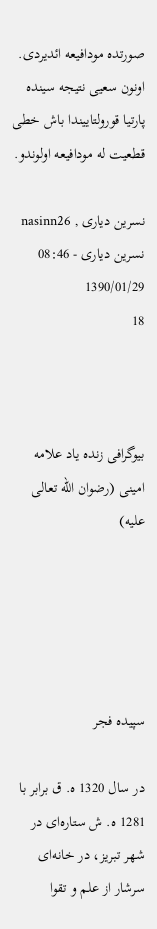صورتده مودافیعه ائدیردی. اونون سعیی نتیجه سینده پارتیا قورولتاییندا باش خطی قطعیت له مودافیعه اولوندو.

نسرین دیاری , nasinn26
نسرین دیاری - 08:46 1390/01/29
18



بیوگرافی زنده یاد علامه امینی (رضوان الله تعالی علیه)





سپیده فجر

در سال 1320 ه. ق برابر با 1281 ه. ش ستاره‌ای در شهر تبریز، در خانه‌ای سرشار از علم و تقوا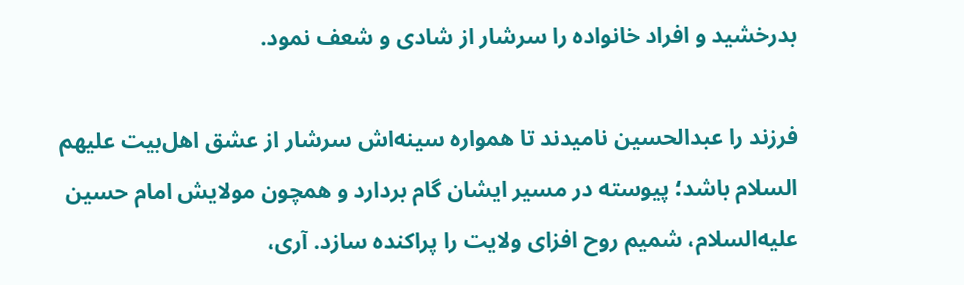بدرخشید و افراد خانواده‌ را سرشار از شادی و شعف نمود.

فرزند را عبدالحسین نامیدند تا همواره سینه‌اش سرشار از عشق اهل‌بیت علیهم السلام باشد؛ پیوسته در مسیر ایشان گام بردارد و همچون مولایش امام حسین علیه‌السلام، شمیم روح افزای ولایت را پراكنده سازد. آری،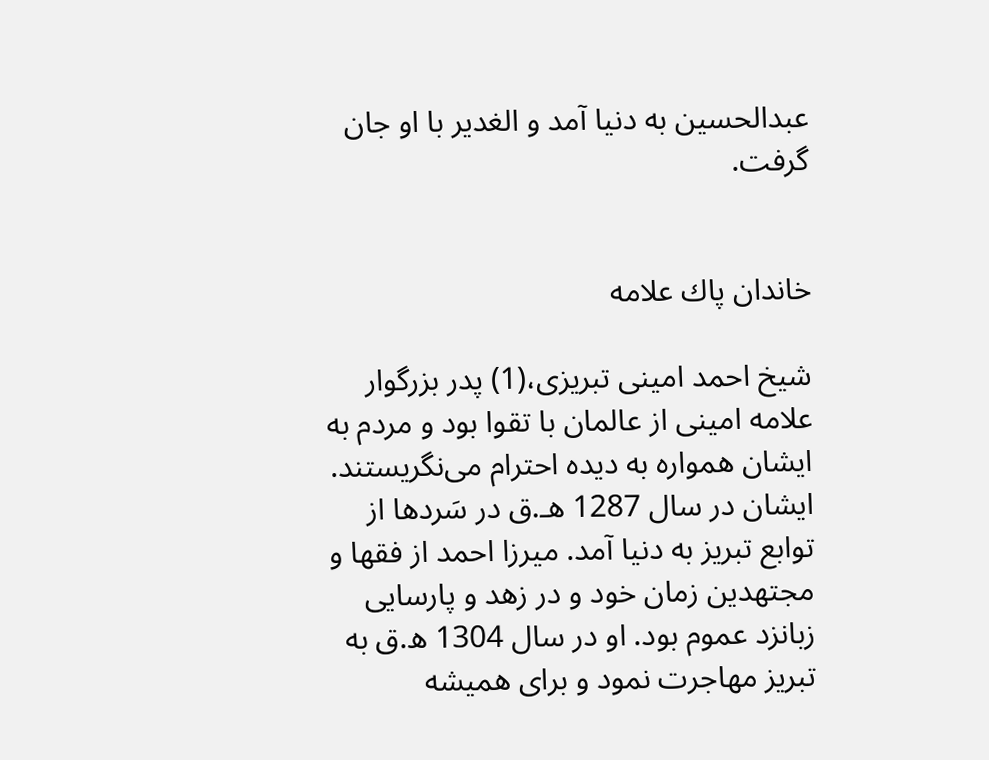عبدالحسین به دنیا آمد و الغدیر با او جان گرفت.


خاندان پاك علامه

شیخ احمد امینی تبریزی،(1) پدر بزرگوار علامه امینی از عالمان با تقوا بود و مردم به ایشان همواره به دیده احترام می‌نگریستند. ایشان در سال 1287 هـ.ق در سَردها از توابع تبریز به دنیا آمد. میرزا احمد از فقها و مجتهدین زمان خود و در زهد و پارسایی زبانزد عموم بود. او در سال 1304 ه.ق به تبریز مهاجرت نمود و برای همیشه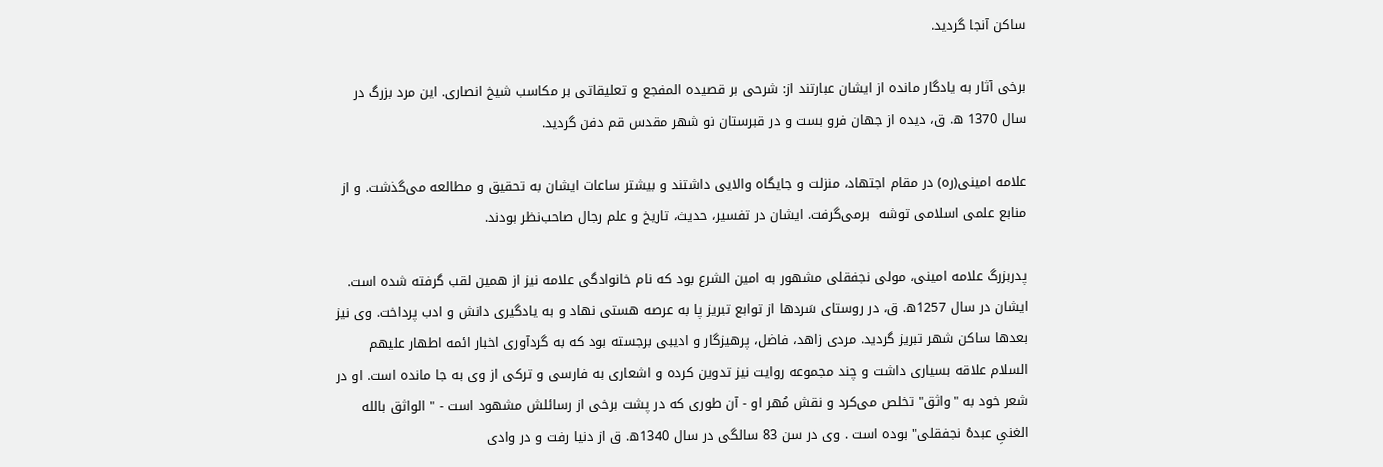ساکن آنجا گردید.

برخی آثار به یادگار مانده از ایشان عبارتند از: شرحی بر قصیده المفجع و تعلیقاتی بر مكاسب شیخ انصاری. این مرد بزرگ در سال 1370 ه. ق، دیده از جهان فرو بست و در قبرستان نو شهر مقدس قم دفن گردید.

علامه امینی(ره) در مقام اجتهاد، منزلت و جایگاه والایی داشتند و بیشتر ساعات ایشان به تحقیق و مطالعه می‌گذشت. و از منابع علمی اسلامی توشه  برمی‌گرفت. ایشان در تفسیر، حدیث، تاریخ و علم رجال صاحب‌نظر بودند.

پدربزرگ علامه امینی، مولی نجفقلی مشهور به امین الشرع بود كه نام خانوادگی علامه نیز از همین لقب گرفته شده است. ایشان در سال 1257ه. ق، در روستای سَردها از توابع تبریز پا به عرصه هستی نهاد و به یادگیری دانش و ادب پرداخت. وی نیز بعدها ساکن شهر تبریز گردید. مردی زاهد، فاضل، پرهیزگار و ادیبی برجسته بود كه به گردآوری اخبار ائمه اطهار علیهم السلام علاقه بسیاری داشت و چند مجموعه روایت نیز تدوین كرده و اشعاری به فارسی و تركی از وی به جا مانده است. او در شعر خود به "واثق" تخلص می‌کرد و نقش مُهر او - آن طوری که در پشت برخی از رسائلش مشهود است - " الواثق بالله الغنیِ عبدهُ نجفقلی" بوده است . وی در سن 83 سالگی در سال 1340ه. ق از دنیا رفت و در وادی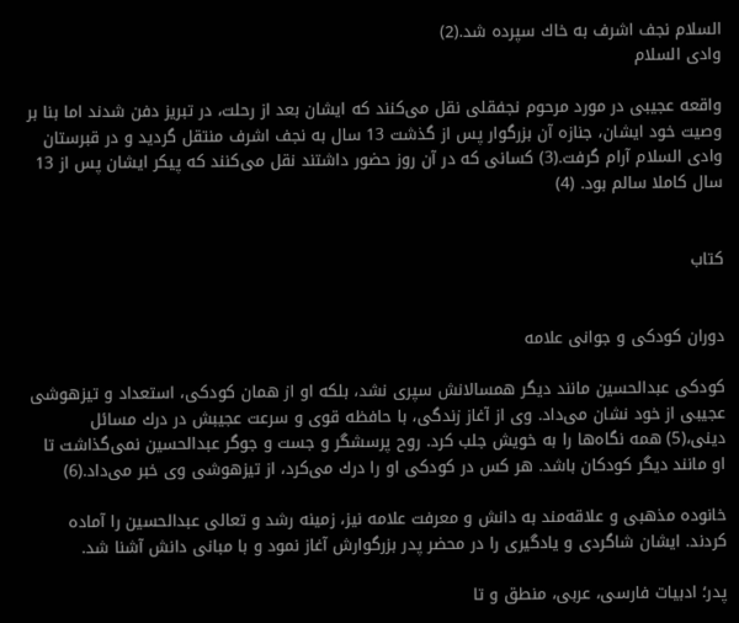السلام نجف اشرف به خاك سپرده شد.(2)
وادی السلام

واقعه عجیبی در مورد مرحوم نجفقلی نقل می‌کنند که ایشان بعد از رحلت، در تبریز دفن شدند اما بنا بر وصیت خود ایشان، جنازه آن بزرگوار پس از گذشت 13 سال به نجف اشرف منتقل گردید و در قبرستان وادی السلام آرام گرفت.(3) کسانی که در آن روز حضور داشتند نقل می‌کنند که پیکر ایشان پس از 13 سال کاملا سالم بود. (4)


کتاب


دوران كودكی و جوانی علامه

كودكی عبدالحسین مانند دیگر همسالانش سپری نشد، بلكه او از همان كودكی، استعداد و تیزهوشی عجیبی از خود نشان می‌داد. وی از آغاز زندگی، با حافظه قوی و سرعت عجیبش در درك مسائل دینی،(5) همه نگاه‌ها را به خویش جلب كرد. روح پرسشگر و جست و جوگر عبدالحسین نمی‌گذاشت تا او مانند دیگر كودكان باشد. هر كس در كودكی او را درك می‌كرد، از تیزهوشی وی خبر می‌داد.(6)

خانوده مذهبی و علاقه‌مند به دانش و معرفت علامه نیز، زمینه رشد و تعالی عبدالحسین را آماده كردند. ایشان شاگردی و یادگیری را در محضر پدر بزرگوارش آغاز نمود و با مبانی دانش آشنا شد.

پدر؛ ادبیات فارسی، عربی، منطق و تا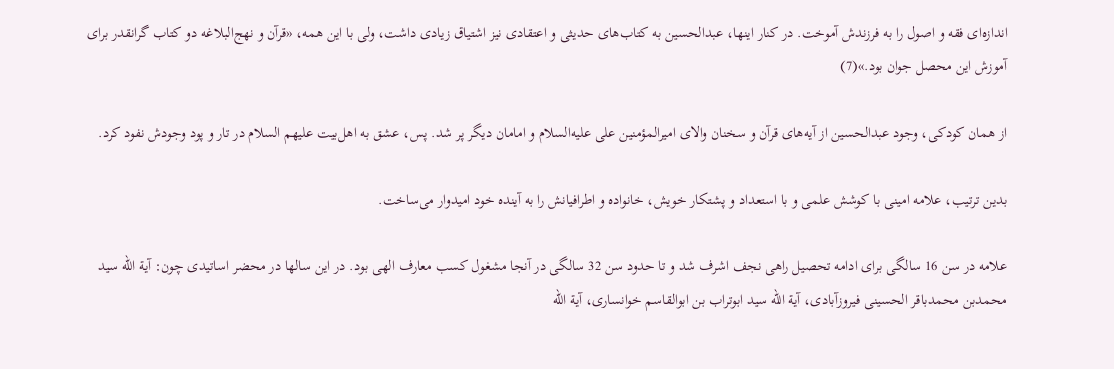اندازه‌ای فقه و اصول را به فرزندش آموخت. در كنار اینها، عبدالحسین به كتاب‌های حدیثی و اعتقادی نیز اشتیاق زیادی داشت، ولی با این همه، «قرآن و نهج‌البلاغه دو كتاب گرانقدر برای آموزش این محصل جوان بود.»(7)

از همان كودكی، وجود عبدالحسین از آیه‌های قرآن و سخنان والای امیرالمؤمنین علی علیه‌السلام و امامان دیگر پر شد. پس، عشق به اهل‌بیت علیهم السلام در تار و پود وجودش نفود كرد.

بدین ترتیب، علامه امینی با كوشش علمی و با استعداد و پشتكار خویش، خانواده و اطرافیانش را به آینده خود امیدوار می‌ساخت.

علامه در سن 16 سالگی برای ادامه تحصیل راهی نجف اشرف شد و تا حدود سن 32 سالگی در آنجا مشغول کسب معارف الهی بود. در این سالها در محضر اساتیدی چون: آیة الله سید محمدبن محمدباقر الحسینی فیروزآبادی، آیة الله سید ابوتراب بن ابوالقاسم خوانساری، آیة الله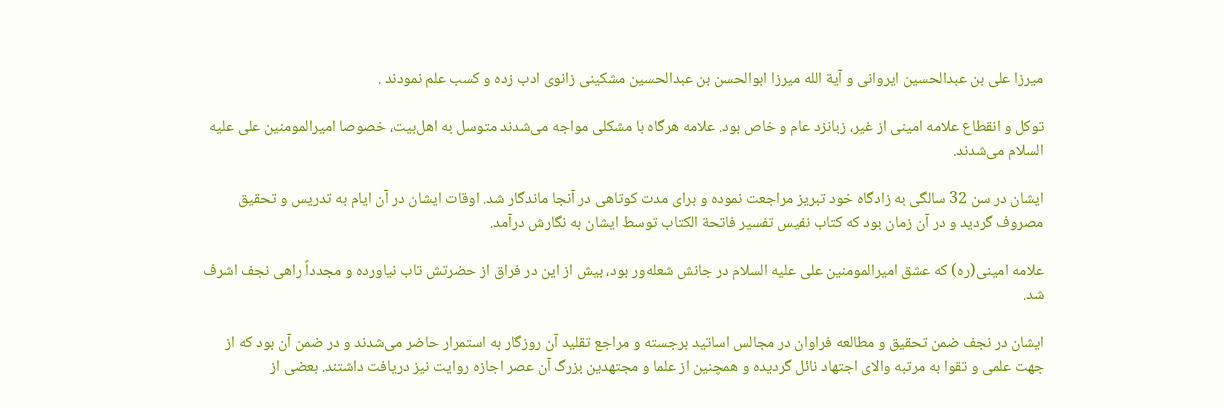میرزا علی بن عبدالحسین ایروانی و آیة الله میرزا ابوالحسن بن عبدالحسین مشکینی زانوی ادب زده و کسب علم نمودند .

توکل و انقطاع علامه امینی از غیر، زبانزد عام و خاص بود. علامه هرگاه با مشکلی مواجه می‌شدند متوسل به اهل‌بیت، خصوصا امیرالمومنین علی علیه السلام می‌شدند.

ایشان در سن 32 سالگی به زادگاه خود تبریز مراجعت نموده و برای مدت کوتاهی در آنجا ماندگار شد. اوقات ایشان در آن ایام به تدریس و تحقیق مصروف گردید و در آن زمان بود که کتاب نفیس تفسیر فاتحة الکتاب توسط ایشان به نگارش درآمد.

علامه امینی(ره) که عشق امیرالمومنین علی علیه السلام در جانش شعله‌ور بود، بیش از این در فراق از حضرتش تاب نیاورده و مجدداً راهی نجف اشرف شد.

ایشان در نجف ضمن تحقیق و مطالعه فراوان در مجالس اساتید برجسته و مراجع تقلید آن روزگار به استمرار حاضر می‌شدند و در ضمن آن بود که از جهت علمی و تقوا به مرتبه والای اجتهاد نائل گردیده و همچنین از علما و مجتهدین بزرگ آن عصر اجازه روایت نیز دریافت داشتند. بعضی از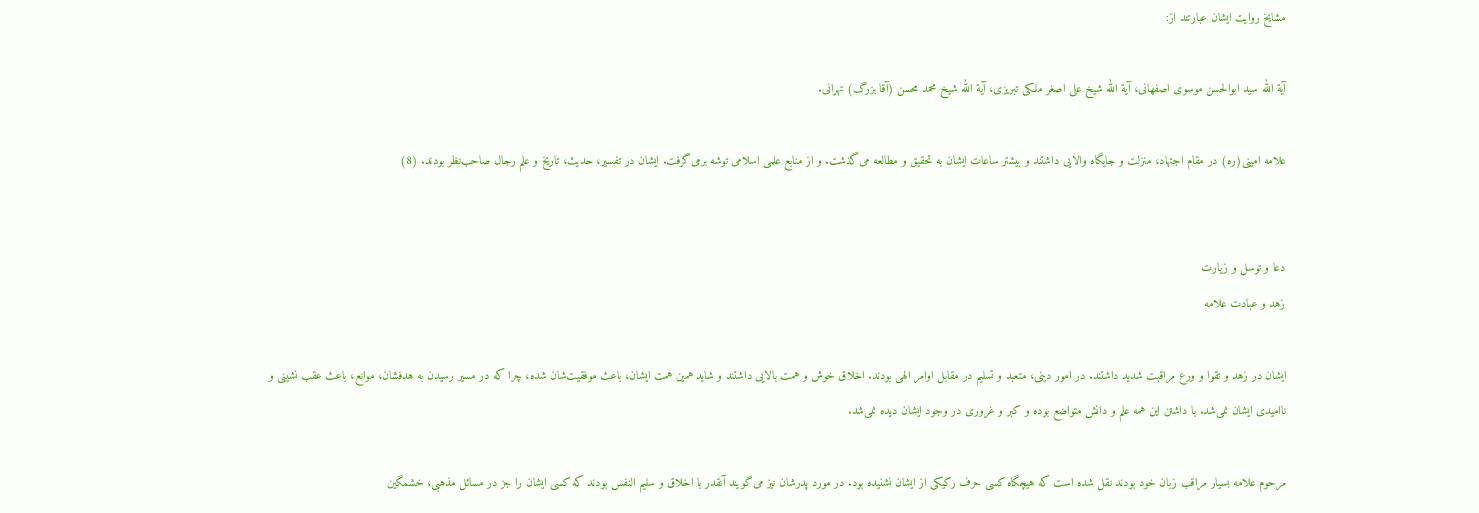مشایخ روایت ایشان عبارتند از:

آیة الله سید ابوالحسن موسوی اصفهانی، آیة الله شیخ علی اصغر ملکی تبریزی، آیة الله شیخ محمد محسن (آقا بزرگ) تهرانی.

علامه امینی(ره) در مقام اجتهاد، منزلت و جایگاه والایی داشتند و بیشتر ساعات ایشان به تحقیق و مطالعه می‌گذشت. و از منابع علمی اسلامی توشه برمی‌گرفت. ایشان در تفسیر، حدیث، تاریخ و علم رجال صاحب‌نظر بودند. (8)


دعا و توسل و زیارت
زهد و عبادت علامه

ایشان در زهد و تقوا و ورع مراقبت شدید داشتند. در امور دینی، متعبد و تسلیم در مقابل اوامر الهی بودند. اخلاق خوش و همت بالایی داشتند و شاید همین همت ایشان، باعث موفقیت‌شان شده، چرا که در مسیر رسیدن به هدفشان، موانع، باعث عقب نشینی و ناامیدی ایشان نمی‌شد. با داشتن این همه علم و دانش متواضع بوده و کبر و غروری در وجود ایشان دیده نمی‌شد.

مرحوم علامه بسیار مراقب زبان خود بودند نقل شده است که هیچگاه کسی حرف رکیکی از ایشان نشنیده بود. در مورد پدرشان نیز می‌گویند آنقدر با اخلاق و سلیم النفس بودند که کسی ایشان را جز در مسائل مذهبی، خشمگین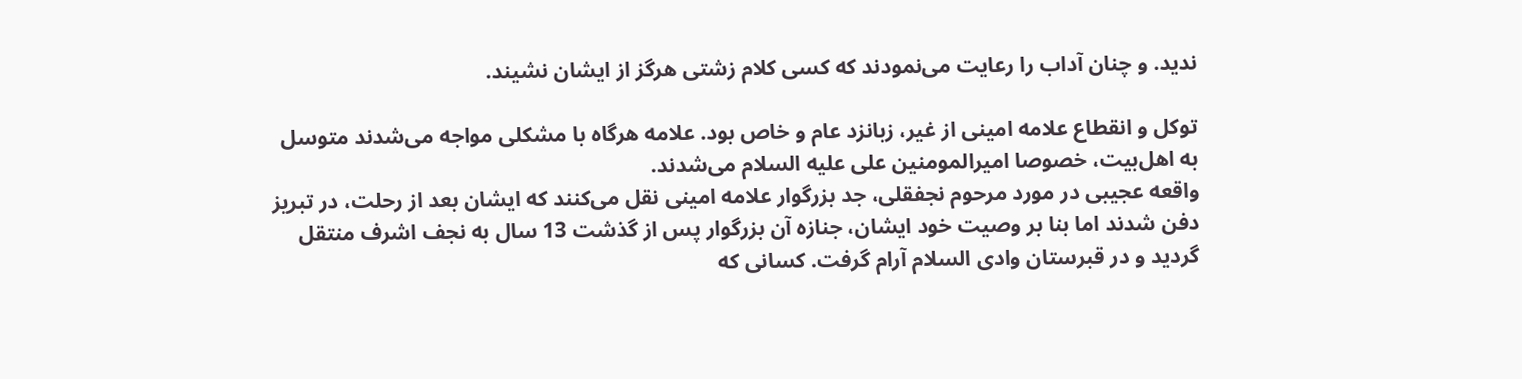ندید. و چنان آداب را رعایت می‌نمودند که کسی کلام زشتی هرگز از ایشان نشیند.

توکل و انقطاع علامه امینی از غیر، زبانزد عام و خاص بود. علامه هرگاه با مشکلی مواجه می‌شدند متوسل به اهل‌بیت، خصوصا امیرالمومنین علی علیه السلام می‌شدند.
واقعه عجیبی در مورد مرحوم نجفقلی، جد بزرگوار علامه امینی نقل می‌کنند که ایشان بعد از رحلت، در تبریز دفن شدند اما بنا بر وصیت خود ایشان، جنازه آن بزرگوار پس از گذشت 13 سال به نجف اشرف منتقل گردید و در قبرستان وادی السلام آرام گرفت. کسانی که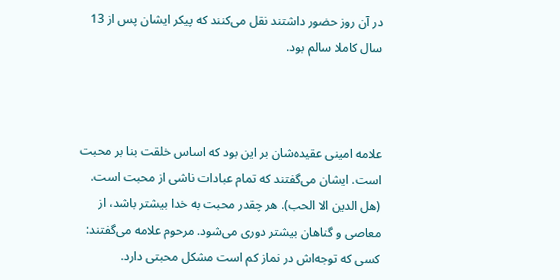در آن روز حضور داشتند نقل می‌کنند که پیکر ایشان پس از 13 سال کاملا سالم بود.



علامه امینی عقیده‌شان بر این بود که اساس خلقت بنا بر محبت است. ایشان می‌گفتند که تمام عبادات ناشی از محبت است. (هل الدین الا الحب). هر چقدر محبت به خدا بیشتر باشد، از معاصی و گناهان بیشتر دوری می‌شود. مرحوم علامه می‌گفتند: کسی که توجه‌اش در نماز کم است مشکل محبتی دارد.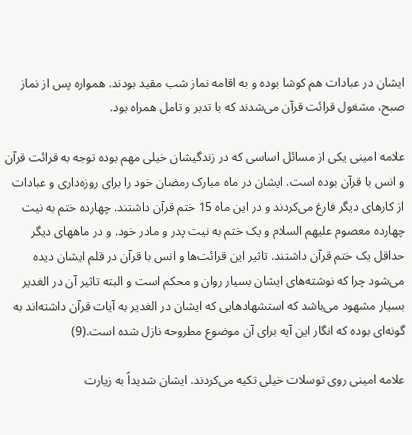ایشان در عبادات هم کوشا بوده و به اقامه نماز شب مقید بودند. همواره پس از نماز صبح، مشغول قرائت قرآن می‌شدند که با تدبر و تامل همراه بود.

علامه امینی یکی از مسائل اساسی که در زندگیشان خیلی مهم بوده توجه به قرائت قرآن و انس با قرآن بوده است. ایشان در ماه مبارک رمضان خود را برای روزه‌داری و عبادات از کارهای دیگر فارغ می‌کردند و در این ماه 15 ختم قرآن داشتند. چهارده ختم به نیت چهارده معصوم علیهم السلام و یک ختم به نیت پدر و مادر خود. و در ماههای دیگر حداقل یک ختم قرآن داشتند. تاثیر این قرائت‌ها و انس با قرآن در قلم ایشان دیده می‌شود چرا که نوشته‌های ایشان بسیار روان و محکم است و البته تاثیر آن در الغدیر بسیار مشهود می‌باشد که استشهادهایی که ایشان در الغدیر به آیات قرآن داشته‌اند به گونه‌ای بوده که انگار این آیه برای آن موضوع مطروحه نازل شده است.(9)

علامه امینی روی توسلات خیلی تکیه می‌کردند. ایشان شدیداً به زیارت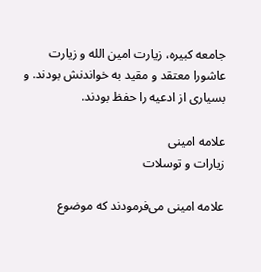جامعه کبیره، زیارت امین الله و زیارت عاشورا معتقد و مقید به خواندنش بودند. و بسیاری از ادعیه را حفظ بودند.

علامه امینی
زیارات و توسلات

علامه امینی می‌فرمودند که موضوع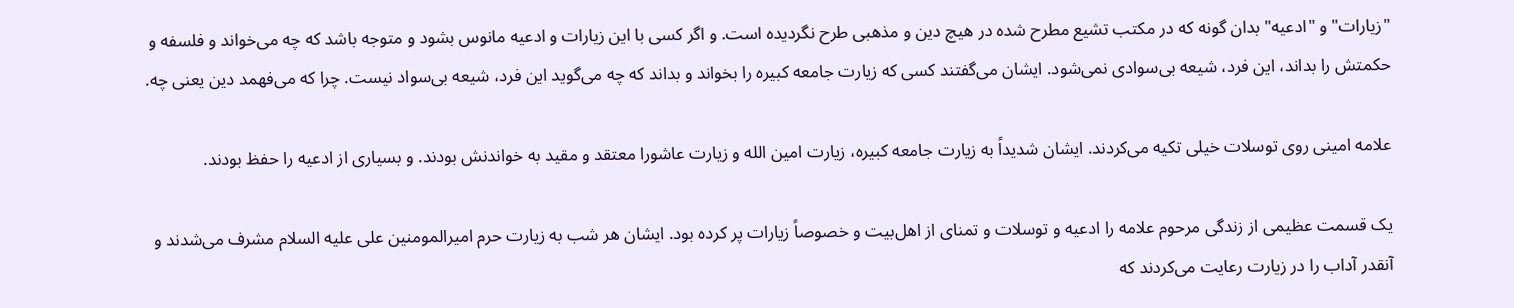"زیارات" و "ادعیه" بدان گونه‌ که در مکتب تشیع مطرح شده در هیچ دین و مذهبی طرح نگردیده است. و اگر کسی با این زیارات و ادعیه مانوس بشود و متوجه باشد که چه می‌خواند و فلسفه و حکمتش را بداند، این فرد، شیعه بی‌سوادی نمی‌شود. ایشان می‌گفتند کسی که زیارت جامعه کبیره را بخواند و بداند که چه می‌گوید این فرد، شیعه بی‌سواد نیست. چرا که می‌فهمد دین یعنی چه.

علامه امینی روی توسلات خیلی تکیه می‌کردند. ایشان شدیداً به زیارت جامعه کبیره، زیارت امین الله و زیارت عاشورا معتقد و مقید به خواندنش بودند. و بسیاری از ادعیه را حفظ بودند.

یک قسمت عظیمی از زندگی مرحوم علامه را ادعیه و توسلات و تمنای از اهل‌بیت و خصوصاً زیارات پر کرده بود. ایشان هر شب به زیارت حرم امیرالمومنین علی علیه السلام مشرف می‌شدند و آنقدر آداب را در زیارت رعایت می‌کردند که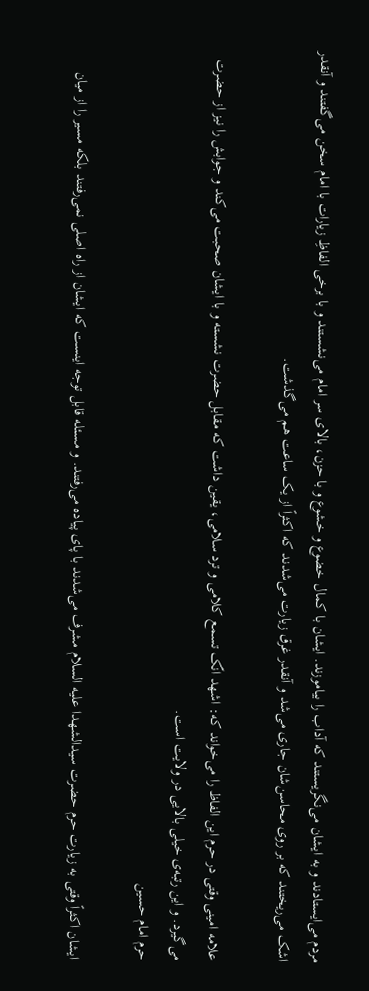مردم می‌ایستادند و به ایشان می‌نگریستند که آداب را بیاموزند. ایشان با کمال خضوع و خشوع و با حزن، بالای سر امام می‌نشستند و با برخی الفاظِ زیارات با امام سخن می‌گفتند و آنقدر اشک می‌ریختند که بر روی محاسن‌شان جاری می‌شد و آنقدر غرق زیارت می‌شدند که اکثراً از یک ساعت هم می‌گذشت.

علامه امینی وقتی در حرم این الفاظ را می‌خواند که: اشهد انّک تسمع کلامی و ترد سلامی، یقین داشت که مقابل حضرت نشسته و با ایشان صحبت می‌کند و جوابش را نیز از حضرت می‌گیرد. و این رتبه‌ی خیلی بالایی در ولایت است.
حرم امام حسین

ایشان اکثراً وقتی به زیارت حرم حضرت سیدالشهدا علیه السلام مشرف می‌شدند با پای پیاده می‌رفتند. و مسئله قابل توجه اینست که ایشان از راه اصلی نمی‌رفتند بلکه مسیر را از میان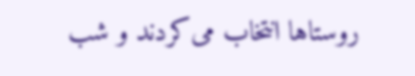روستاها انتخاب می‌کردند و شب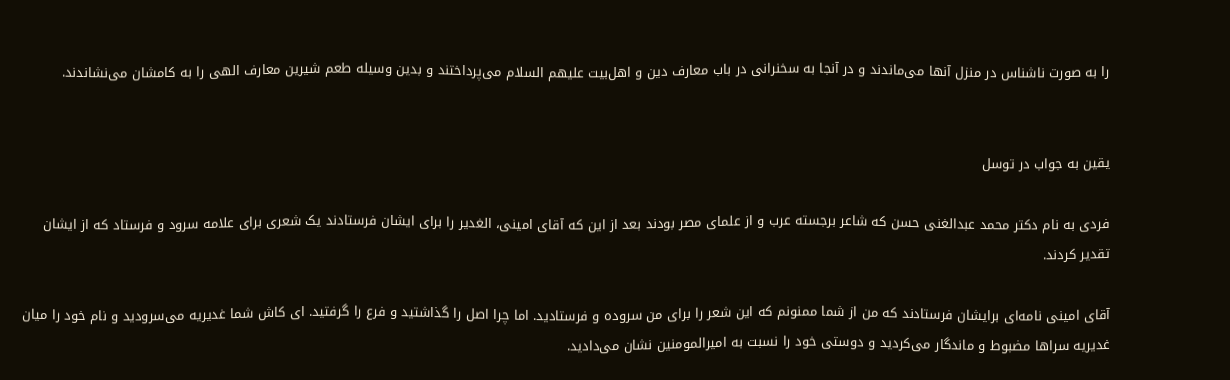را به صورت ناشناس در منزل آنها می‌ماندند و در آنجا به سخنرانی در باب معارف دین و اهل‌بیت علیهم السلام می‌پرداختند و بدین وسیله طعم شیرین معارف الهی را به کامشان می‌نشاندند.


یقین به جواب در توسل

فردی به نام دکتر محمد عبدالغنی حسن که شاعر برجسته عرب و از علمای مصر بودند بعد از این که آقای امینی، الغدیر را برای ایشان فرستادند یک شعری برای علامه سرود و فرستاد که از ایشان تقدیر کردند.

آقای امینی نامه‌ای برایشان فرستادند که من از شما ممنونم که این شعر را برای من سروده و فرستادید. اما چرا اصل را گذاشتید و فرع را گرفتید. ای کاش شما غدیریه می‌سرودید و نام خود را میان غدیریه سراها مضبوط و ماندگار می‌کردید و دوستی خود را نسبت به امیرالمومنین نشان می‌دادید.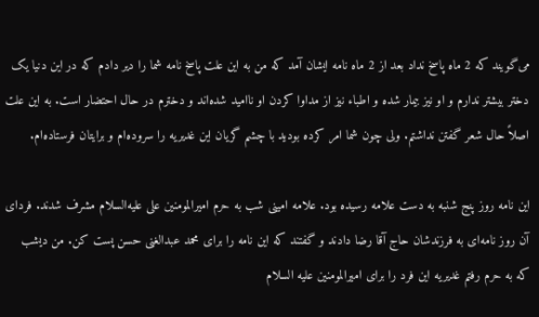می‌گویند که 2 ماه پاسخ نداد بعد از 2 ماه نامه ایشان آمد که من به این علت پاسخ نامه شما را دیر دادم که در این دنیا یک دختر بیشتر ندارم و او نیز بیمار شده و اطباء نیز از مداوا کردن او ناامید شده‌اند و دخترم در حال احتضار است. به این علت اصلاً حال شعر گفتن نداشتم. ولی چون شما امر کرده بودید با چشم گریان این غدیریه را سروده‌ام و برایتان فرستاده‌ام.

این نامه روز پنج شنبه به دست علامه رسیده بود. علامه امینی شب به حرم امیرالمومنین علی علیه‌السلام مشرف شدند. فردای آن روز نامه‌ای به فرزندشان حاج آقا رضا دادند و گفتند که این نامه را برای محمد عبدالغنی حسن پست کن. من دیشب که به حرم رفتم غدیریه این فرد را برای امیرالمومنین علیه السلام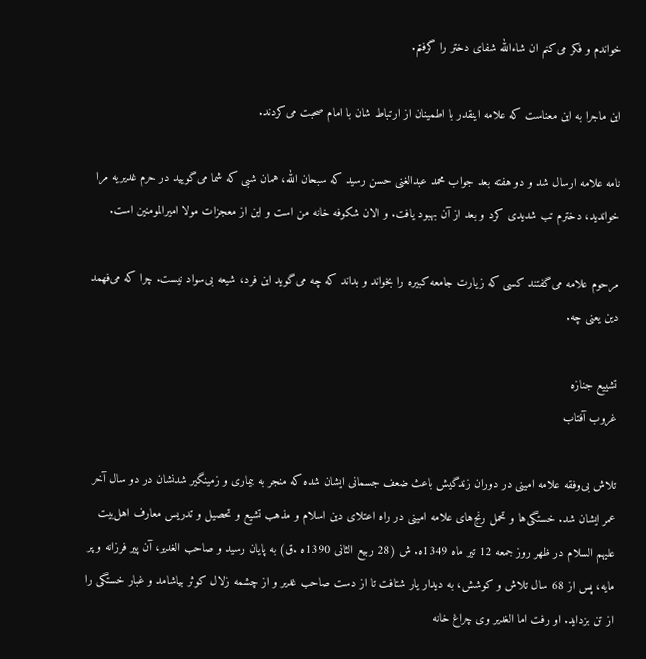خواندم و فکر می‌کنم ان شاءالله شفای دختر را گرفتم.

این ماجرا به این معناست که علامه اینقدر با اطمینان از ارتباط شان با امام صحبت می‌کردند.

نامه علامه ارسال شد و دو هفته بعد جواب محمد عبدالغنی حسن رسید که سبحان الله، همان شبی که شما می‌گویید در حرم غدیریه مرا خواندید، دخترم تب شدیدی کرد و بعد از آن بهبود یافت. و الان شکوفه خانه من است و این از معجزات مولا امیرالمومنین است.

مرحوم علامه می‌گفتند کسی که زیارت جامعه کبیره را بخواند و بداند که چه می‌گوید این فرد، شیعه بی‌سواد نیست. چرا که می‌فهمد دین یعنی چه.

تشییع جنازه
غروب آفتاب

تلاش بی‌وفقه علامه امینی در دوران زندگیش باعث ضعف جسمانی ایشان شده که منجر به بیماری و زمینگیر شدنشان در دو سال آخر عمر ایشان شد. خستگی‌ها و تحمل رنج‌های علامه امینی در راه اعتلای دین اسلام و مذهب تشیع و تحصیل و تدریس معارف اهل‌بیت علیهم السلام در ظهر روز جمعه 12 تیر ماه 1349ه. ش (28 ربیع الثانی 1390ه .ق) به پایان رسید و صاحب الغدیر، آن پیر فرزانه و پر مایه، پس از 68 سال تلاش و كوشش، به دیدار یار شتافت تا از دست صاحب غدیر و از چشمه زلال كوثر بیاشامد و غبار خستگی را از تن بزداید. او رفت اما الغدیر وی چراغ خانه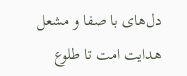دل‌های با صفا و مشعل هدایت امت تا طلوع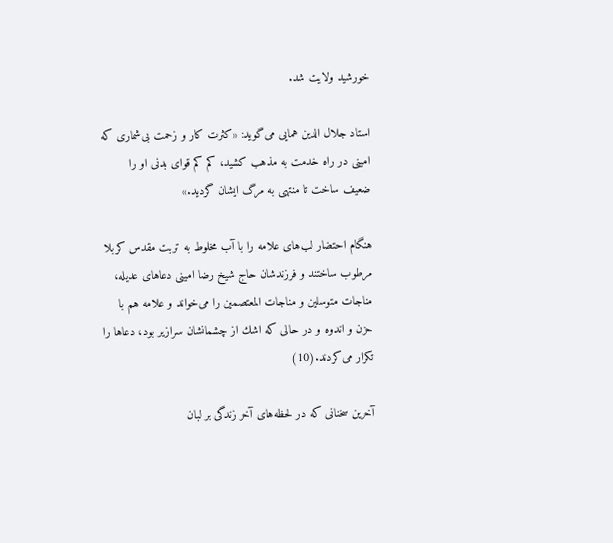خورشید ولایت شد.

استاد جلال الدین همایی می‌گوید: «كثرت كار و زحمت بی‌شماری كه امینی در راه خدمت به مذهب كشید، كم كم قوای بدنی او را ضعیف ساخت تا منتهی به مرگ ایشان گردید.»

هنگام احتضار لب‌های علامه را با آب مخلوط به تربت مقدس كربلا مرطوب ساختند و فرزندشان حاج شیخ رضا امینی دعاهای عدیله، مناجات متوسلین و مناجات المعتصمین را می‌خواند و علامه هم با حزن و اندوه و در حالی كه اشك از چشمانشان سرازیر بود، دعاها را تكرار می‌كردند.(10)

آخرین سخنانی كه در لحظه‌‌های آخر زندگی بر لبان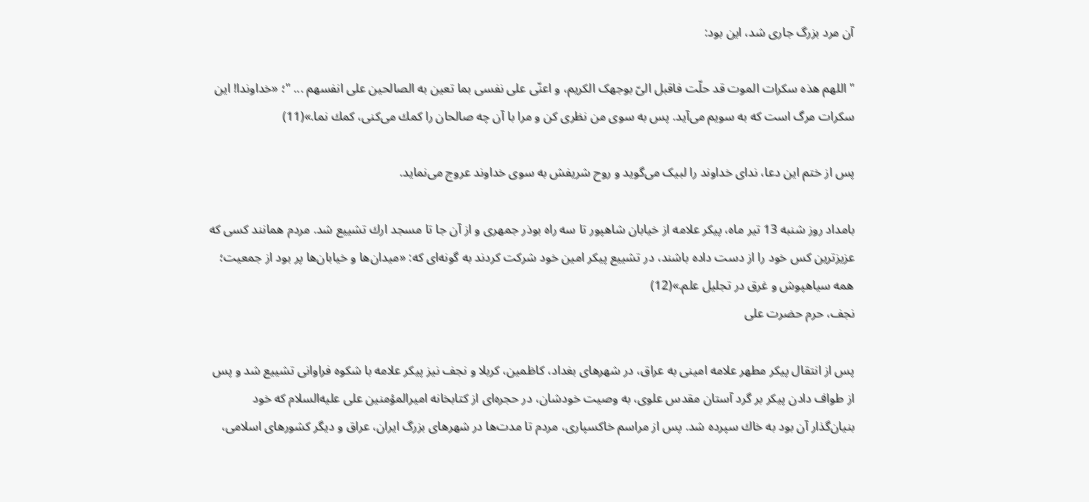آن مرد بزرگ جاری شد، این بود:

"اللهم هذه سکرات الموت قد حلّت فاقبل الیّ بوجهک الکریم، و اعنّی علی نفسی بما تعین به الصالحین علی انفسهم ... "؛ «خداوندا! این سكرات مرگ است كه به سویم می‌آید. پس به سوی من نظری كن و مرا با آن چه صالحان را كمك می‌كنی، كمك نما.»(11)

پس از ختم این دعا، ندای خداوند را لبیک می‌گوید و روح شریفش به سوی خداوند عروج می‌نماید.

بامداد روز شنبه 13 تیر ماه، پیكر علامه از خیابان شاهپور تا سه راه بوذر جمهری و از آن جا تا مسجد ارك تشییع شد. مردم همانند كسی كه عزیزترین كس خود را از دست داده باشند، در تشییع پیكر امین خود شركت كردند به گونه‌ای كه: «میدان‌ها و خیابان‌ها پر بود از جمعیت؛ همه سیاهپوش و غرق در تجلیل علم.»(12)
نجف، حرم حضرت علی

پس از انتقال پیکر مطهر علامه امینی به عراق، در شهرهای بغداد، كاظمین، كربلا و نجف نیز پیكر علامه با شكوه فراوانی تشییع شد و پس از طواف دادن پیكر بر گرد آستان مقدس علوی، به وصیت خودشان، در حجره‌ای از كتابخانه امیرالمؤمنین علی علیه‌السلام كه خود بنیان‌گذار آن بود به خاك سپرده شد. پس از مراسم خاكسپاری، مردم تا مدت‌ها در شهرهای بزرگ ایران، عراق و دیگر كشورهای اسلامی،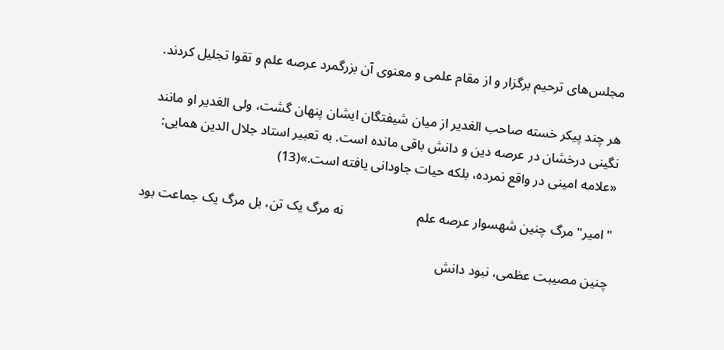مجلس‌های ترحیم برگزار و از مقام علمی و معنوی آن بزرگمرد عرصه علم و تقوا تجلیل كردند.

هر چند پیكر خسته صاحب الغدیر از میان شیفتگان ایشان پنهان گشت، ولی الغدیر او مانند نگینی درخشان در عرصه دین و دانش باقی مانده است. به تعبیر استاد جلال الدین همایی: «علامه امینی در واقع نمرده، بلكه حیات جاودانی یافته است.»(13)

"امیر" مرگ چنین شهسوار عرصه علم                      نه مرگ یک تن، بل مرگ یک جماعت بود

چنین مصیبت عظمی، نبود دانش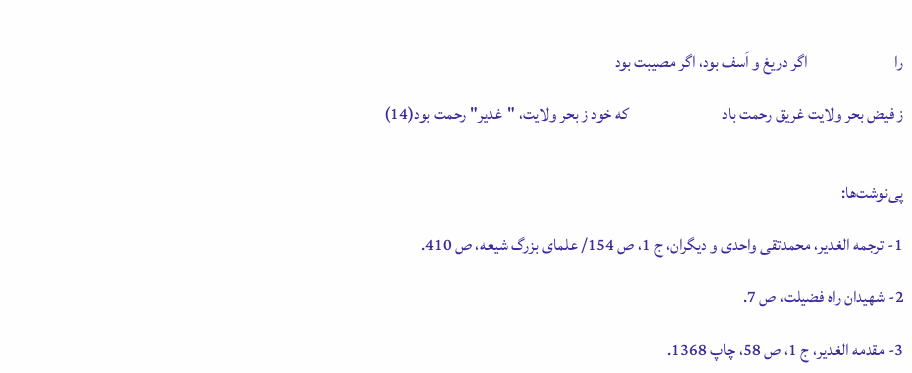را                          اگر دریغ و اَسف بود، اگر مصیبت بود

ز فیض بحر ولایت غریق رحمت باد                            که خود ز بحر ولایت، "غدیر" رحمت بود(14)


پی‌نوشت‌ها:

1- ترجمه الغدیر، محمدتقی واحدی و دیگران، ج 1، ص 154/ علمای بزرگ شیعه، ص 410.

2- شهیدان راه فضیلت، ص 7.

3- مقدمه الغدیر، ج 1، ص 58، چاپ 1368.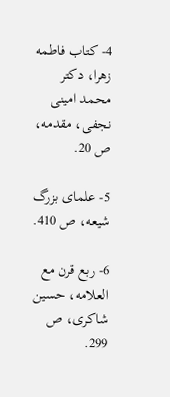4- کتاب فاطمه زهرا، دکتر محمد امینی نجفی، مقدمه، ص 20.

5- علمای بزرگ شیعه، ص 410.

6- ربع قرن مع العلامه، حسین شاكری، ص 299.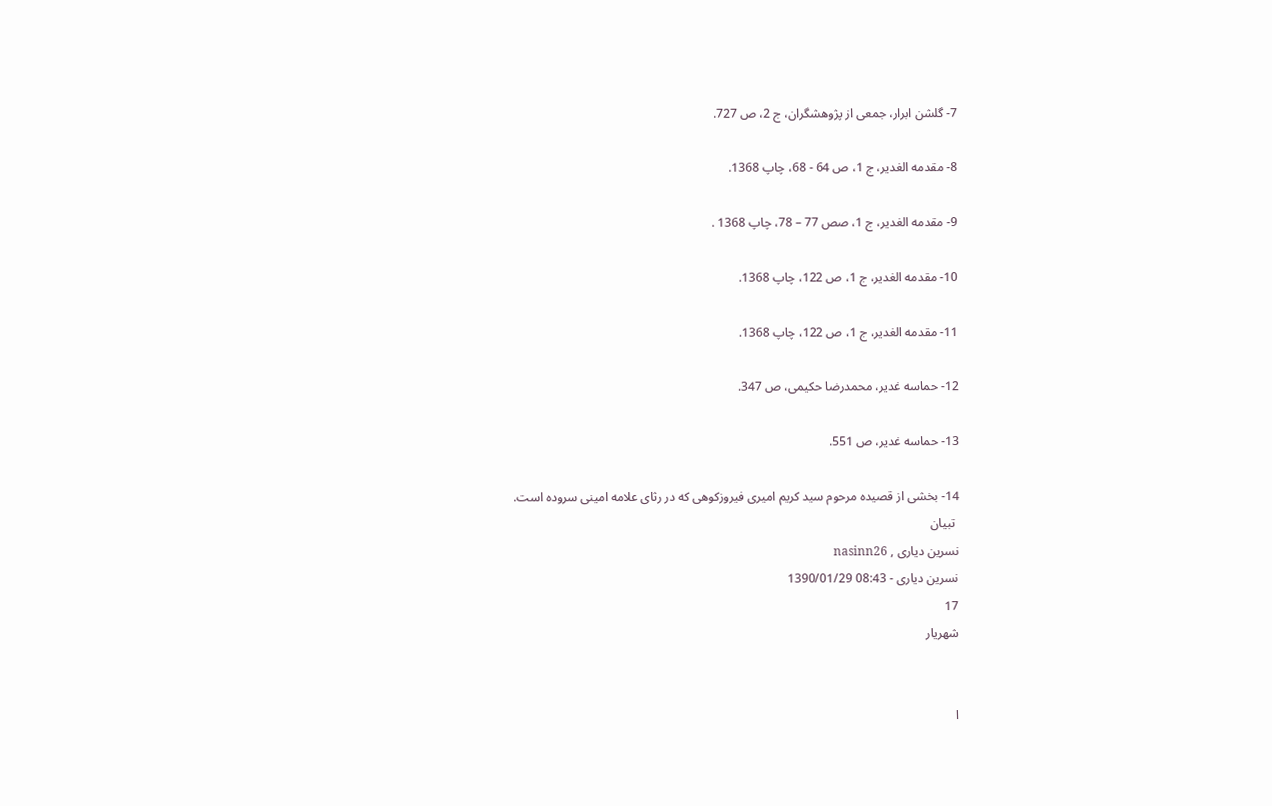7- گلشن ابرار، جمعی از پژوهشگران، ج 2، ص 727.

8- مقدمه الغدیر، ج 1، ص 64 - 68، چاپ 1368.

9- مقدمه الغدیر، ج 1، صص 77 – 78، چاپ 1368 .

10- مقدمه الغدیر، ج 1، ص 122، چاپ 1368.

11- مقدمه الغدیر، ج 1، ص 122، چاپ 1368.

12- حماسه غدیر، محمدرضا حکیمی، ص 347.

13- حماسه غدیر، ص 551.

14- بخشی از قصیده مرحوم سید کریم امیری فیروزکوهی که در رثای علامه امینی سروده است.
 تبیان
نسرین دیاری , nasinn26
نسرین دیاری - 08:43 1390/01/29
17
شهریار


ا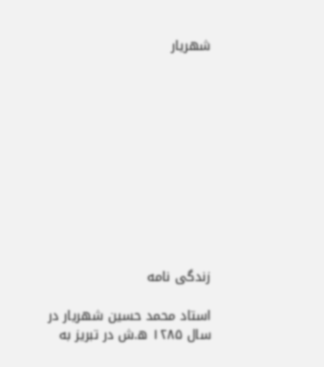شهریار











زندگی نامه

استاد محمد حسین شهریار در سال ۱۲۸۵ ه.ش در تبریز به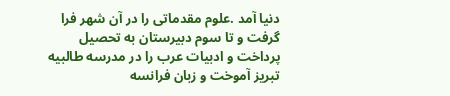دنیا آمد .علوم مقدماتی را در آن شهر فرا گرفت و تا سوم دبیرستان به تحصیل پرداخت و ادبیات عرب را در مدرسه طالبیه تبریز آموخت و زبان فرانسه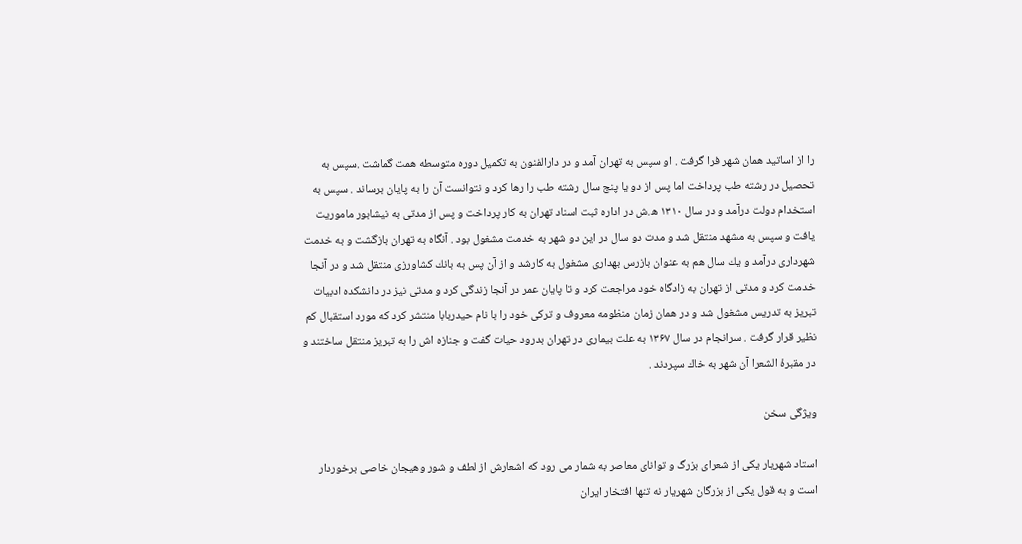را از اساتید همان شهر فرا گرفت . او سپس به تهران آمد و در دارالفنون به تكمیل دوره متوسطه همت گماشت .سپس به تحصیل در رشته طب پرداخت اما پس از دو یا پنج سال رشته طب را رها كرد و نتوانست آن را به پایان برساند . سپس به استخدام دولت درآمد و در سال ۱۳۱۰ ه.ش در اداره ثبت اسناد تهران به كار پرداخت و پس از مدتی به نیشابور ماموریت یافت و سپس به مشهد منتقل شد و مدت دو سال در این دو شهر به خدمت مشغول بود . آنگاه به تهران بازگشت و به خدمت شهرداری درآمد و یك سال هم به عنوان بازرس بهداری مشغول به كارشد و از آن پس به بانك كشاورزی منتقل شد و در آنجا خدمت كرد و مدتی از تهران به زادگاه خود مراجعت كرد و تا پایان عمر در آنجا زندگی كرد و مدتی نیز در دانشكده ادبیات تبریز به تدریس مشغول شد و در همان زمان منظومه معروف و تركی خود را با نام حیدربابا منتشر كرد كه مورد استقبال كم نظیر قرار گرفت . سرانجام در سال ۱۳۶۷ به علت بیماری در تهران بدرود حیات گفت و جنازه اش را به تبریز منتقل ساختند و در مقبرهٔ الشعرا آن شهر به خاك سپردند .

ویژگی سخن

استاد شهریار یكی از شعرای بزرگ و توانای معاصر به شمار می رود كه اشعارش از لطف و شور وهیجان خاصی برخوردار است و به قول یكی از بزرگان شهریار نه تنها افتخار ایران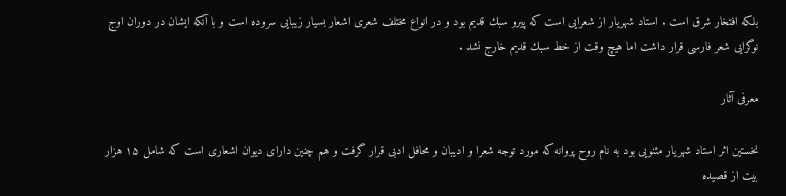بلكه افتخار شرق است . استاد شهریار از شعرایی است كه پیرو سبك قدیم بود و در انواع مختلف شعری اشعار بسیار زیبایی سروده است و با آنكه ایشان در دوران اوج نوگرایی شعر فارسی قرار داشت اما هیچ وقت از خط سبك قدیم خارج نشد .

معرفی آثار

نخستین اثر استاد شهریار مثنویی بود به نام روح پروانه كه مورد توجه شعرا و ادیبان و محافل ادبی قرار گرفت و هم چنین دارای دیوان اشعاری است كه شامل ۱۵ هزار بیت از قصیده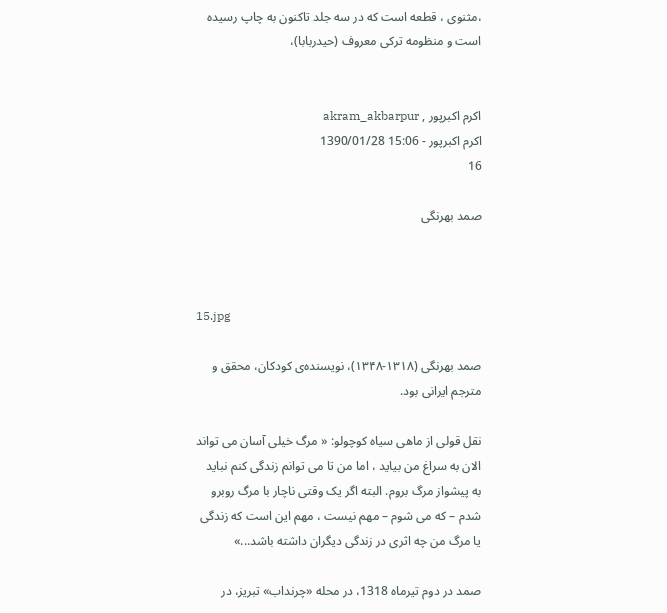،مثنوی ، قطعه است كه در سه جلد تاكنون به چاپ رسیده است و منظومه تركی معروف (حیدربابا)،


اکرم اکبرپور , akram_akbarpur
اکرم اکبرپور - 15:06 1390/01/28
16

صمد بهرنگی



15.jpg

صمد بهرنگی (۱۳۱۸-۱۳۴۸)، نویسنده‌ی کودکان، محقق و مترجم ایرانی بود.

نقل قولی از ماهی سیاه کوچولو: « مرگ خیلی آسان می تواند الان به سراغ من بیاید ، اما من تا می توانم زندگی کنم نباید به پیشواز مرگ بروم. البته اگر یک وقتی ناچار با مرگ روبرو شدم – که می شوم – مهم نیست ، مهم این است که زندگی یا مرگ من چه اثری در زندگی دیگران داشته باشد...»

صمد در دوم تیرماه 1318، در محله «چرنداب» تبریز، در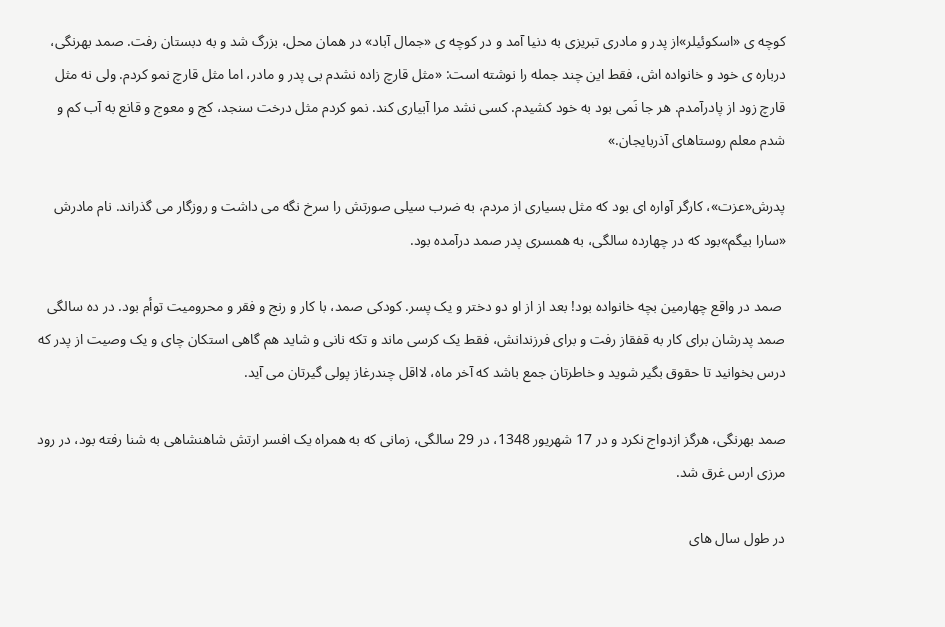کوچه ی «اسکوئیلر»از پدر و مادری تبریزی به دنیا آمد و در کوچه ی «جمال آباد» در همان محل، بزرگ شد و به دبستان رفت. صمد بهرنگی، درباره ی خود و خانواده اش، فقط این چند جمله را نوشته است: «مثل قارچ زاده نشدم بی پدر و مادر، اما مثل قارچ نمو کردم. ولی نه مثل قارچ زود از پادرآمدم. هر جا نَمی بود به خود کشیدم. کسی نشد مرا آبیاری کند. نمو کردم مثل درخت سنجد، کج و معوج و قانع به آب کم و شدم معلم روستاهای آذربایجان.»

پدرش«عزت»، کارگر آواره ای بود که مثل بسیاری از مردم، به ضرب سیلی صورتش را سرخ نگه می داشت و روزگار می گذراند. نام مادرش «سارا بیگم»بود که در چهارده سالگی، به همسری پدر صمد درآمده بود.

 صمد در واقع چهارمین بچه خانواده بود! بعد از از او دو دختر و یک پسر. کودکی صمد، با کار و رنج و فقر و محرومیت توأم بود. در ده سالگی صمد پدرشان برای کار به قفقاز رفت و برای فرزندانش، فقط یک کرسی ماند و تکه نانی و شاید هم گاهی استکان چای و یک وصیت از پدر که درس بخوانید تا حقوق بگیر شوید و خاطرتان جمع باشد که آخر ماه، لااقل چندرغاز پولی گیرتان می آید.

صمد بهرنگی، هرگز ازدواج نکرد و در 17 شهریور 1348، در 29 سالگی، زمانی که به همراه یک افسر ارتش شاهنشاهی به شنا رفته بود، در رود مرزی ارس غرق شد.

در طول سال های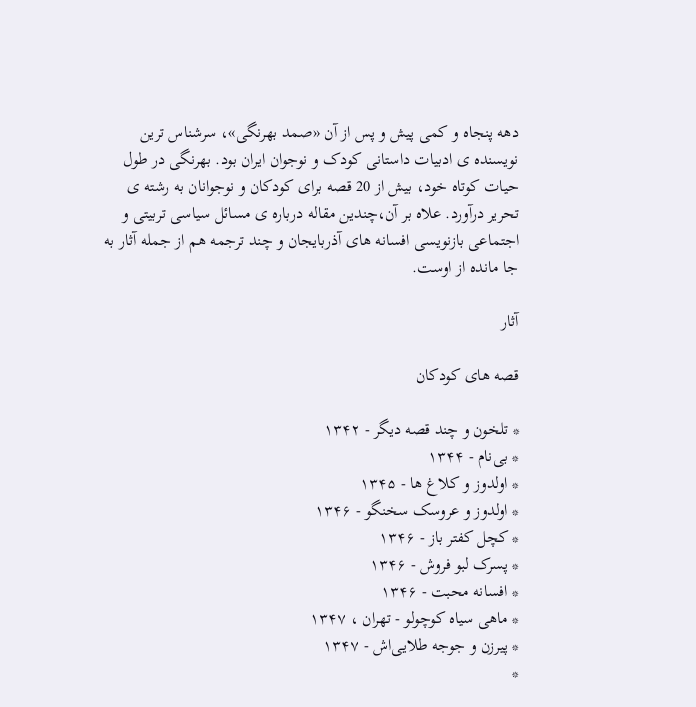دهه پنجاه و کمی پیش و پس از آن «صمد بهرنگی»، سرشناس ترین نویسنده ی ادبیات داستانی کودک و نوجوان ایران بود. بهرنگی در طول حیات کوتاه خود، بیش از 20 قصه برای کودکان و نوجوانان به رشته ی تحریر درآورد. علاه بر آن،‌چندین مقاله درباره ی مسائل سیاسی تربیتی و اجتماعی بازنویسی افسانه های آذربایجان و چند ترجمه هم از جمله آثار به جا مانده از اوست.

آثار

قصه های کودکان

* تلخون و چند قصه دیگر - ۱۳۴۲
* بی‌نام - ۱۳۴۴
* اولدوز و کلاغ ها - ۱۳۴۵
* اولدوز و عروسک سخنگو - ۱۳۴۶
* کچل کفتر باز - ۱۳۴۶
* پسرک لبو فروش - ۱۳۴۶
* افسانه محبت - ۱۳۴۶
* ماهی سیاه کوچولو - تهران ، ۱۳۴۷
* پیرزن و جوجه طلایی‌اش - ۱۳۴۷
*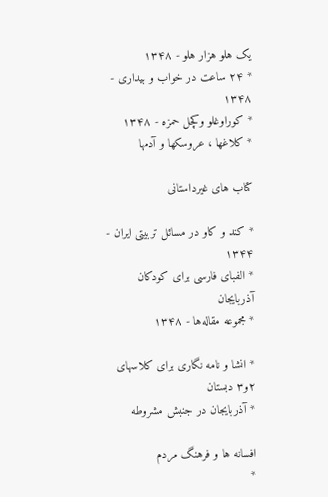یک هلو هزار هلو - ۱۳۴۸
* ۲۴ ساعت در خواب و بیداری - ۱۳۴۸
* کوراوغلو وکچل حمزه - ۱۳۴۸
* کلاغها ، عروسکها و آدمها

کتاب های غیرداستانی

* کند و کاو در مسائل تربیتی ایران - ۱۳۴۴
* الفبای فارسی برای کودکان آذربایجان
* مجموعه مقاله‌ها - ۱۳۴۸

* انشا و نامه نگاری برای کلاسهای ۲و۳ دبستان
* آذربایجان در جنبش مشروطه

افسانه ها و فرهنگ مردم
*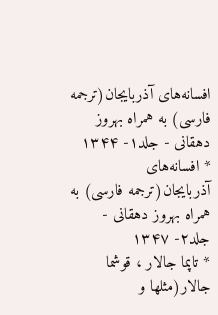افسانه‌های آذربایجان(ترجمه فارسی) به همراه بهروز دهقانی - جلد۱- ۱۳۴۴
* افسانه‌های آذربایجان(ترجمه فارسی) به همراه بهروز دهقانی - جلد۲- ۱۳۴۷
* تاپما جالار ، قوشما جالار(مثلها و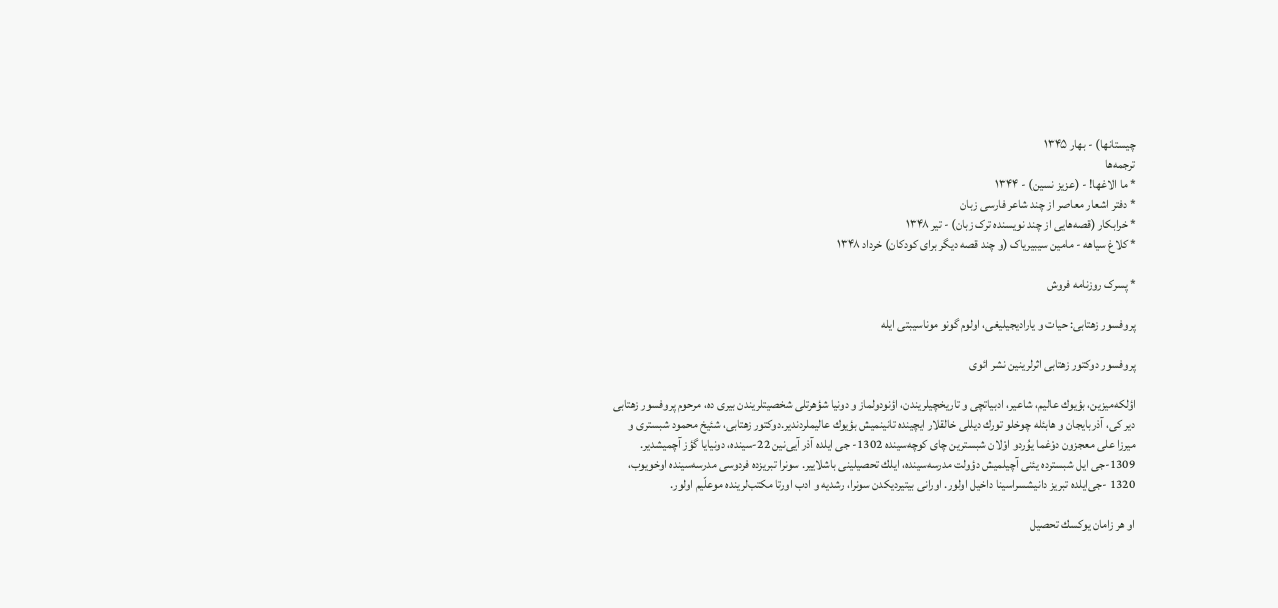چیستانها) - بهار ۱۳۴۵
ترجمه‌ها
* ما الاغها! - (عزیز نسین) - ۱۳۴۴
* دفتر اشعار معاصر از چند شاعر فارسی زبان
* خرابکار (قصه‌هایی از چند نویسنده ترک زبان) - تیر ۱۳۴۸
* کلاغ سیاهه - مامین سیبیریاک (و چند قصه دیگر برای کودکان) خرداد ۱۳۴۸

* پسرک روزنامه فروش

پروفسور زهتابی: حیات و یارادیجیلیغی، اولوم گونو موناسیبتی ایله

پروفسور دوکتور زهتابی اثرلرینین نشر ائوی

اؤلكه‌میزین، بؤیوك عالیم، شاعیر، ادبیاتچی و تاریخچیلریندن، اؤنودولماز و دونیا شؤهرتلی شخصیتلریندن بیری ‌ده، مرحوم پروفسور زهتابی دیر كی، آذربایجان و هابئله چوخلو تورك دیللی خالقلار ایچینده تانینمیش بؤیوك عالیملردندیر.دوكتور زهتابی، شئیخ محمود شبستری و  میرزا علی معجزون دوْغما یوُردو اوْلان شبسترین چای كوچه‌سینده 1302- جی ایلده آذر آیی‌نین 22-سینده، دونیایا گؤز آچمیشد‌یر. 1309-جی ایل شبسترده یئنی آچیلمیش دؤولت مدرسه‌سینده، ایلك تحصیلینی باشلاییر. سونرا تبریزده فردوسی مدرسه‌سینده اوخویوب،  1320 -جی‌ایلده تبریز دانیشسراسینا داخیل اولور. اورانی بیتیردیكدن سونرا، رشدیه و ادب اورتا مكتب‌لرینده موعلّیم اولور.

او هر زامان یوكسك تحصیل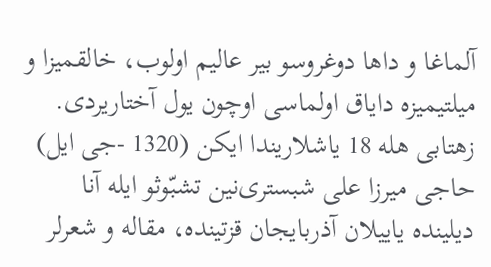آلماغا و داها دوغروسو بیر عالیم اولوب، خالقمیزا و میلتیمیزه دایاق اولماسی اوچون یول آختاریردی. زهتابی هله 18 یاشلاریندا ایکن (1320 -جی ایل) حاجی میرزا علی شبستری‌نین تشبّوثو ایله آنا دیلینده یاییلان آذربایجان قز‌تینده، مقاله و شعرلر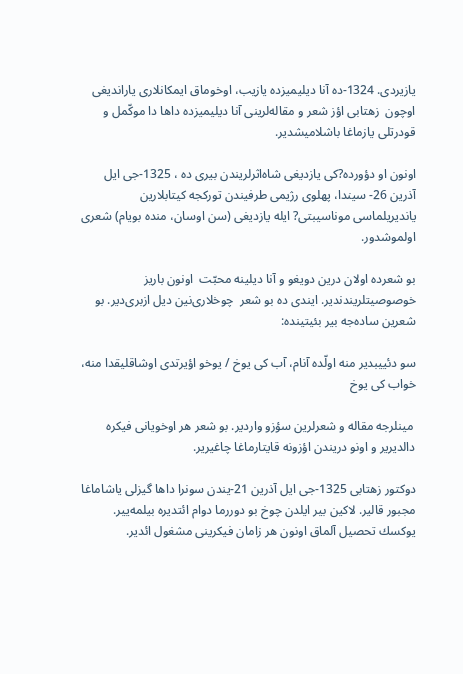یازیر‌دی. 1324-ده آنا دیلیمیزده یازیب، اوخوماق ایمكانلاری یاراندیغی اوچون  زهتابی اؤز شعر و مقاله‌لرینی آنا دیلیمیزده داها دا موكّمل و قودرتلی یازماغا باشلامیشدیر.

اونون او دؤورده?کی یازدیغی شاه‌اثرلریندن بیری ده ، 1325-جی ایل آذرین 26- سیندا، پهلوی رژیمی طرفیندن توركجه كیتابلارین یاندیریلماسی موناسیبتی? ایله یازدیغی (سن اوسان، منده بویام) شعری اولموشدور.

بو شعرده اولان درین دویغو و آنا دیلینه محبّت  اونون باریز خوصوصیتلریندندیر. ایندی‌ ده بو شعر  چوخلاری‌نین دیل ازبری‌دیر. بو شعرین ساده‌جه بیر بئیتینده:

سو دئییبدیر منه اولّده آنام، آب كی یوخ / یوخو اؤیرتدی اوشاقلیقدا منه، خواب‌ كی یوخ

 مینلرجه مقاله و شعرلرین سؤزو واردیر. بو شعر هر اوخویانی فیكره دالدیریر و اونو دریندن اؤزونه قایتارماغا چاغیریر.

دوكتور زهتابی 1325-جی ایل آذرین 21-یندن سونرا داها گیزلی یاشاماغا مجبور قالیر. لاكین بیر ایلدن چوخ بو دوررما دوام ائتدیره ‌بیلمه‌ییر. یوكسك تحصیل آلماق اونون هر زامان فیكرینی مشغول ائدیر.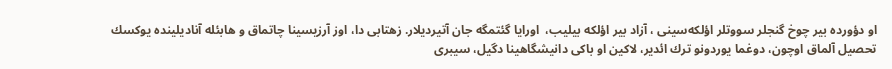او دؤورده بیر چوخ گنجلر سووتلر اؤلكه‌سینی ، آزاد بیر اؤلكه بیلیب،  اورایا گئتمگه جان آتیردیلار. زهتابی ‌دا، اوز آرزیسینا چاتماق و هابئله آنادیلینده یوكسك تحصیل آلماق اوچون، دوغما یوردونو ترك ائدیر، لاكین او باكی دانیشگاهینا دگیل، سیبری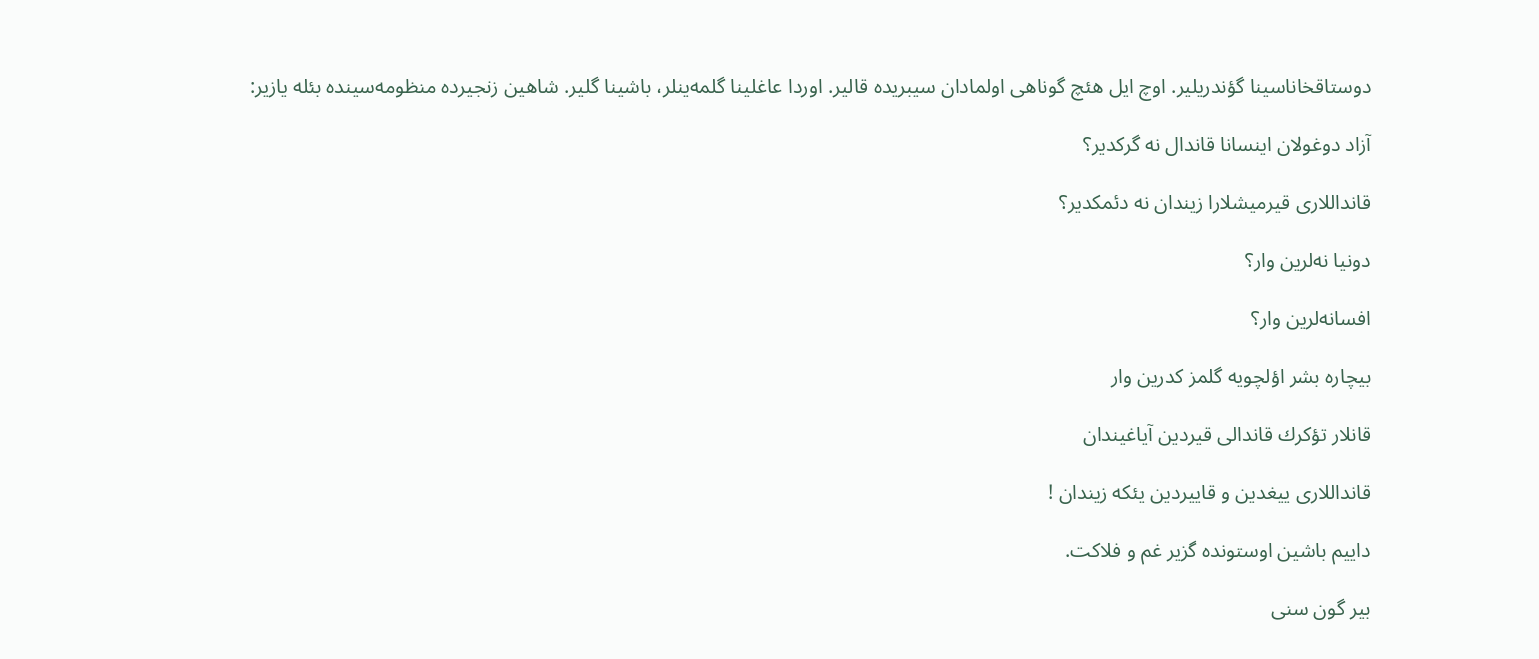دوستاقخاناسینا گؤند‌ریلیر. اوچ ایل هئچ گوناهی اولمادان سیبریده قالیر. اوردا عاغلینا گلمه‌ینلر، باشینا گلیر. شاهین زنجیرده منظومه‌سینده بئله یازیر:

آزاد دوغولان اینسانا قاندال نه گركدیر؟

قانداللاری قیرمیشلارا زیندان نه دئمكدیر؟

دونیا نه‌لرین وار؟

افسانه‌لرین وار؟

بیچاره بشر اؤلچو‌یه گلمز كدرین وار

قانلار تؤ‌کرك قاندالی قیردین آیاغیندان

قانداللاری ییغدین و قاییردین یئكه زیندان !

داییم باشین اوستونده گزیر غم و فلاكت.

بیر گون سنی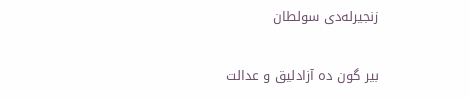زنجیرله‌دی سولطان

بیر گون ده آزادلیق و عدالت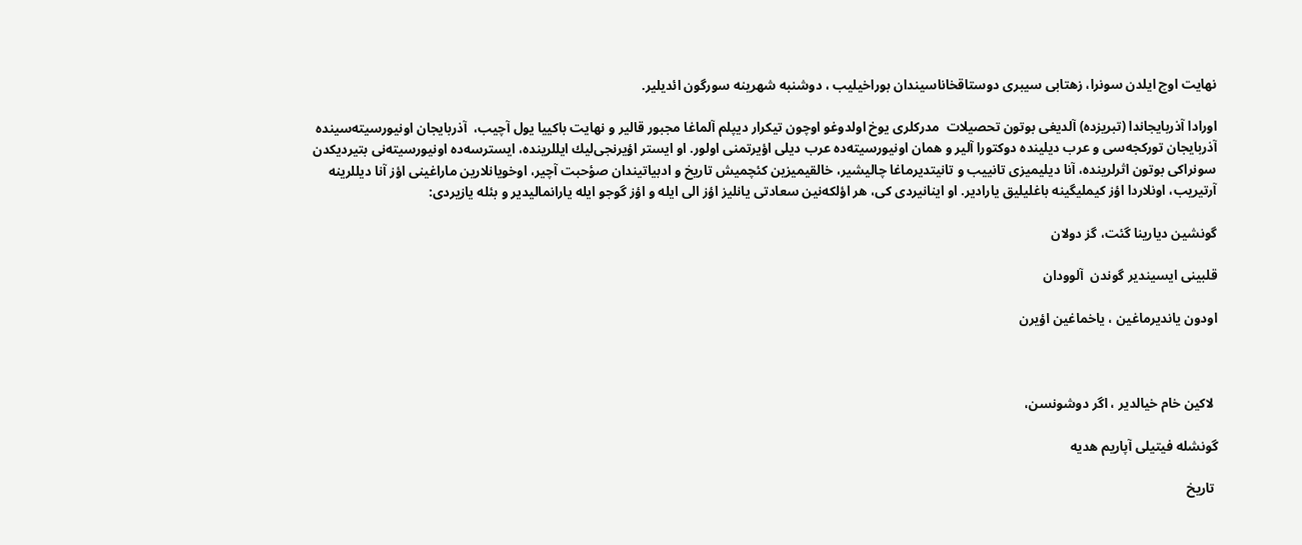نهایت اوچ ایلدن سونرا، زهتابی سیبری دوستاقخاناسیندان بوراخیلیب ، دوشنبه شهرینه سورگون ائدیلیر.

اورادا آذربایجاندا (تبریزده) آلدیغی بوتون تحصیلات  مدركلری یوخ اولدوغو اوچون تیكرار دیپلم آلماغا مجبور قالیر و نهایت باكییا یول آچیب،  آذربایجان اونیورسیته‌سینده آذربایجان توركجه‌سی و عرب دیلینده دوكتورا آلیر و همان اونیورسیته‌ده عرب دیلی اؤیرتمنی اولور. او ایستر اؤیرنجی‌لیك ایللرینده‌، ایسترسه‌ده اونیورسیته‌نی بتیردیكدن سونراکی بوتون اثرلرینده، آنا دیلیمیزی تانییب و تانیتدیرماغا چالیشیر، خالقیمیزین كئچمیش تاریخ و ادبیاتیندان صؤحبت آچیر، اوخویانلارین ماراغینی اؤز آنا دیللرینه آرتیریب، اونلاردا اؤز كیملیگینه باغلیلیق یارادیر. او اینانیردی‌ كی، هر اؤلكه‌نین سعادتی یانلیز اؤز الی ایله و اؤز گوجو ایله یارانمالیدیر و بئله یازیردی:

گونشین دیارینا گئت، گز دولان

قلبینی ایسیندیر گوندن  آلوودان

اودون یاندیرماغین ، یاخماغین اؤیرن



 لاكین خام خیالدیر ، اگر دوشونسن،

گونشله فیتیلی آپاریم هدیه

 تاریخ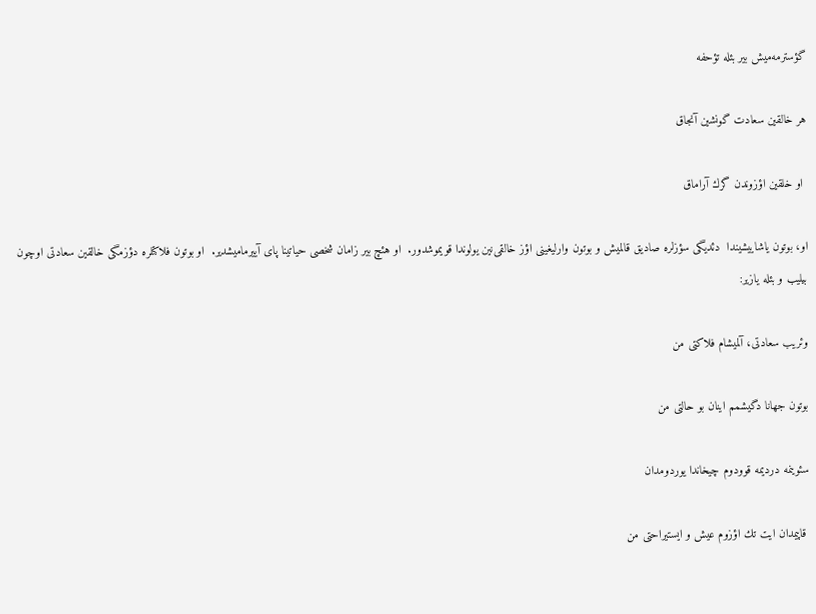گؤسترمه‌میش بیر بئله تؤحفه

هر خالقین سعادت گونشین آنجاق

 او خلقین اؤزوندن گرك آراماق

او، بوتون یاشاییشیندا  دئدیگی سؤزلره صادیق قالمیش و بوتون وارلیغینی اؤز خالقی‌نین یولوندا قویموشدور.  او هئچ بیر زامان شخصی حیاتینا پای آییرمامیشدیر.  او بوتون فلاكتلره دؤزمگی خالقین سعادتی اوچون بیلیب و بئله یازیر:

وئریب سعادتی، آلمیشام فلاكتی من

بوتون جهانا دگیشمم اینان بو حالتی من

سئوینمه دردیمه قوودوم چیخاندا یوردومدان

 قاپیمدان ایت تك اؤزوم عیش و ایستیراحتی من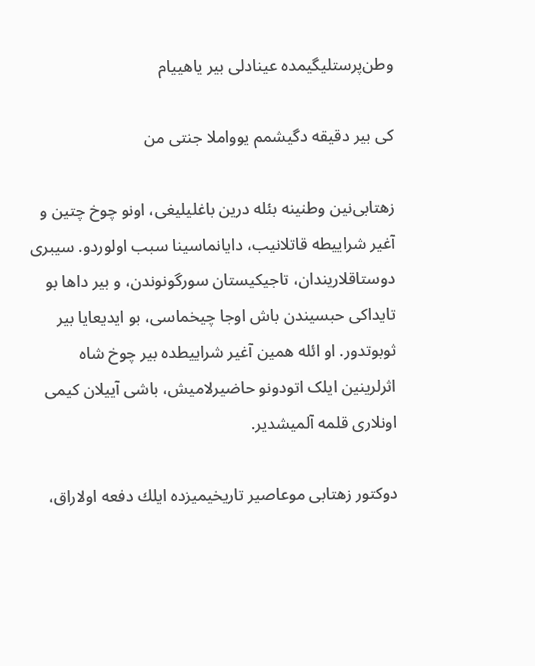وطن‌پرستلیگیمده عینادلی بیر یاهییام

کی بیر دقیقه دگیشمم یوواملا جنتی من

زهتابی‌نین وطنینه بئله درین باغلیلیغی، اونو چوخ چتین و آغیر شراییطه قاتلانیب، دایانماسینا سبب اولوردو. سیبری دوستاقلاریندان، تاجیکیستان سورگونوندن، و بیر داها بو تایداکی حبسیندن باش اوجا چیخماسی، بو ایدیعایا بیر ثوبوتدور. او ائله همین آغیر شراییطده بیر چوخ شاه اثرلرینین ایلک اتودونو حاضیرلامیش، باشی آییلان کیمی اونلاری قلمه آلمیشدیر.

دوكتور زهتابی موعاصیر تاریخیمیزده ایلك دفعه اولاراق،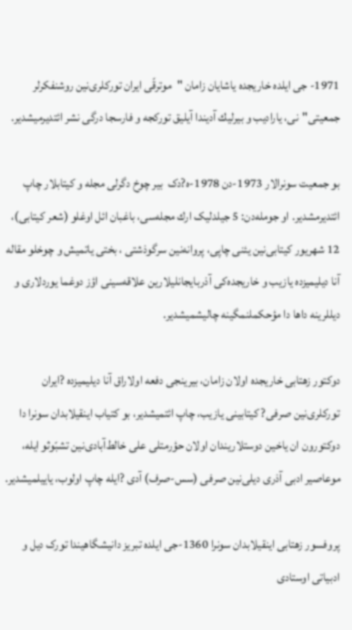1971- جی ایلده خاریجده یاشایان زامان "موترقّی ایران توركلری‌نین روشنفکرلر جمعیتی"نی، یارادیب و بیرلیك آدیندا آیلیق توركجه و فارسجا درگی نشر ائتدیرمیشدیر.

بو جمعیت سونرالار 1973-دن 1978-ه?دک  بیر چوخ دگرلی مجله و كیتابلار چاپ ائتدیرمشدیر. او جومله‌دن: 5 جیلدلیک ارك مجله‌سی، باغبان ائل اوغلو (شعر کیتابی)، 12 شهریور کیتابی‌نین‌ یئنی‌ چاپی، پروانه‌نین سرگوذشتی ، بختی یاتمیش و چوخلو مقاله آنا دیلیمیزده یازیب و خاریجده‌کی آذربایجانلیلارین علاقه‌سینی اؤز دوغما یوردلاری و دیللرینه داها دا مؤحکملنمگینه چالیشمیشدیر.

دوكتور زهتابی خاریجده اولان زامان، بیرینجی دفعه اولاراق آنا دیلیمیزده ?ایران توركلری‌نین صرفی? کیتابینی یازیب، چاپ ائتمیشدیر، بو كتیاب اینقیلابدان سونرا دا دوكتورون ان یاخین دوستلاریندان اولان حؤرمتلی علی خالط‌آبادی‌نین تشبّوثو ایله، موعاصیر ادبی آذری ‌دیلی‌نین صرفی (سس-صرف) آدی ?ایله چاپ اولوب، یاییلمیشدیر.

پروفسور زهتابی اینقیلابدان سونرا 1360-جی ایلده تبریز دانیشگاهیندا تورک دیل و ادبیاتی اوستادی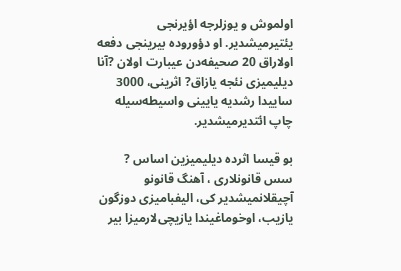اولموش و یوزلرجه اؤیرنجی یئتیرمیشدیر. او دؤوروده بیرینجی دفعه اولاراق 20 صحیفه‌دن عیبارت اولان ?آنا دیلیمیزی نئجه یازاق? اثرینی، 3000 ساییدا رشدیه یایینی واسیطه‌سیله چاپ ائتدیرمیشدیر.

بو قیسا اثرده دیلیمیزین اساس ? سس قانونلاری ، آهنگ قانونو آچیقلانمیشدیر كی، الیفبامیزی دوزگون یازیب، اوخوماغیندا یازیچی‌لارمیزا بیر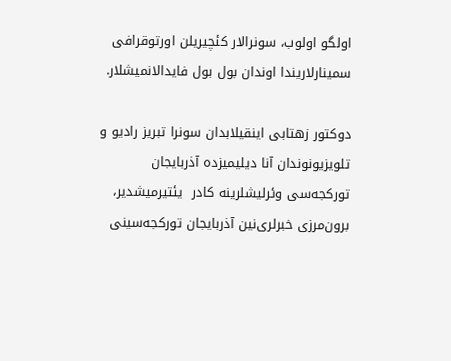اولگو اولوب، سونرالار كئچیریلن اورتوقرافی سمینارلاریندا اوندان بول بول فایدالانمیشلار.

دوكتور زهتابی اینقیلابدان سونرا تبریز رادیو و تلویزیونوندان آنا دیلیمیزده آذربایجان توركجه‌سی وئرلیشلرینه كادر  یئتیرمیشدیر،  برون‌مرزی خبرلری‌نین آذربایجان توركجه‌سینی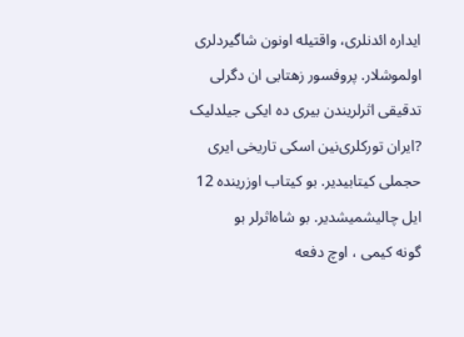ایداره ‌ائدنلری، واقتیله اونون شاگیردلری اولموشلار. پروفسور زهتابی ان دگرلی تدقیقی اثرلریندن بیری ده ایکی جیلدلیک ?ایران توركلری‌نین اسكی تاریخی ایری حجملی کیتابیدیر. بو کیتاب اوزرینده 12 ایل چالیشمیشدیر. بو شاه‌اثرلر بو گونه ‌كیمی ، اوچ دفعه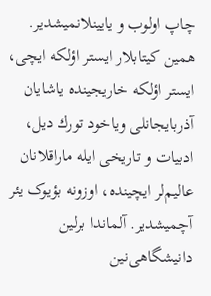چاپ اولوب و یایینلانمیشدیر. همین کیتابلار ایستر اؤلکه ایچی، ایستر اؤلکه خاریجینده یاشایان آذربایجانلی ویاخود تورك دیل، ادبیات و تاریخی ایله ماراقلانان عالیم‌لر ایچینده، اوزونه بؤیوک یئر آچمیشدیر. آلماندا برلین دانیشگاهی‌نین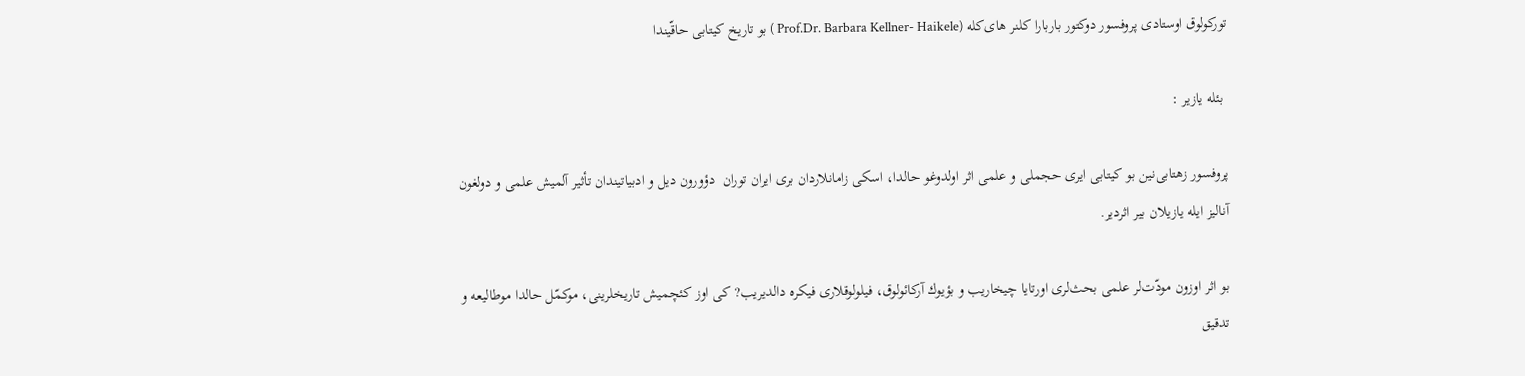توركولوق اوستادی پروفسور دوكتور باربارا كلنر های‌كله (Prof.Dr. Barbara Kellner- Haikele ) بو تاریخ کیتابی حاقّیندا

 بئله یازیر :

پروفسور زهتابی‌نین بو كیتابی ایری حجملی و علمی اثر اولدوغو حالدا، اسكی زامانلاردان بری ایران توران  دؤورون دیل و ادبیاتیندان تأثیر آلمیش علمی و دولغون آنالیز ایله یازیلان بیر اثردیر.

بو اثر اوزون مودّت‌لر علمی بحث‌لری اورتایا چیخاریب و بؤیوك آرکائولوق، فیلولوقلاری فیکره دالدیریب? کی اوز كئچمیش تاریخلرینی، موكمّل حالدا موطالیعه و تدقیق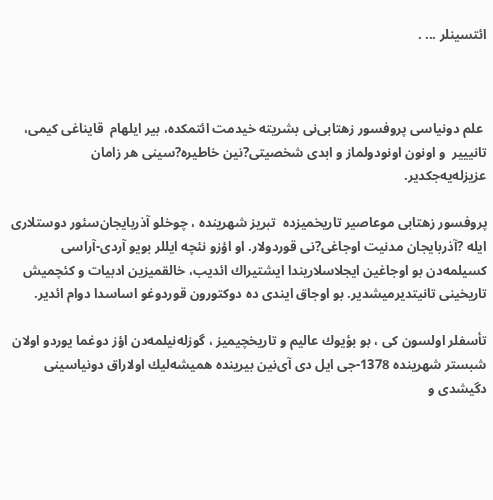ائتسینلر ... .



 علم دونیاسی پروفسور زهتابی‌نی بشریته خیدمت ائتمکده، بیر ایلهام  قایناغی كیمی، تانیییر  و اونون اونودولماز و ابدی شخصیتی?نین خاطیره?سینی هر زامان عزیزله‌یه‌جكدیر.

پروفسور زهتابی موعاصیر تاریخمیزده  تبریز شهرینده ، چوخلو آذربایجان‌سئور دوستلاری ایله ?آذربایجان مدنیت اوجاغی?نی قوردولار. او اؤزو نئچه ایللر بویو آردی-آراسی كسیلمه‌دن بو اوجاغین ایجلاسلاریندا ایشتیراك ائدیب، خالقمیزین ادبیات و كئچمیش تاریخینی تانیتدیرمیشدیر. بو اوجاق ایندی ‌ده دوكتورون قوردوغو اساسدا دوام ائدیر.

تأسفلر اولسون ‌كی ، بو بؤیوك عالیم و تاریخچیمیز ، گوزله‌نیلمه‌دن اؤز دوغما یوردو اولان شبستر شهرینده 1378-جی ایل دی آی‌نین بیرینده همیشه‌لیك اولاراق دونیاسینی دگیشدی و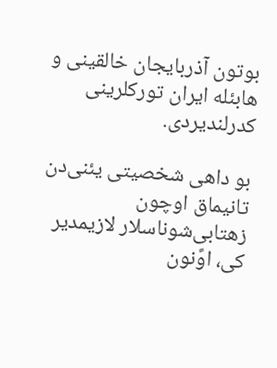بوتون آذربایجان خالقینی و هابئله ایران توركلرینی كدرلندیردی.

بو داهی شخصیتی یئنی‌دن تانیماق اوچون زهتابی‌شوناسلار لازیمدیر كی، اوًنون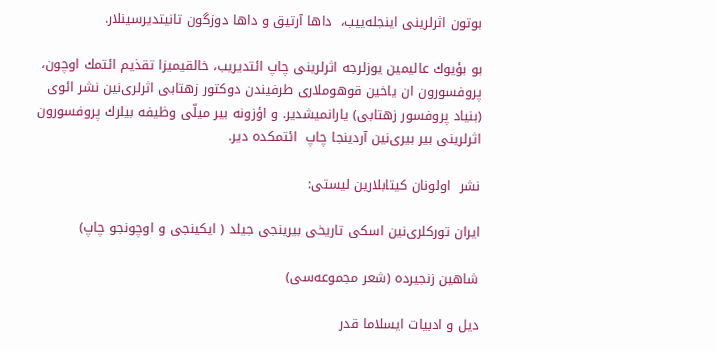بوتون اثرلرینی اینجله‌ییب،  داها آرتیق و داها دوزگون تانیتدیرسینلار.

بو بؤیوك عالیمین یوزلرجه اثرلرینی چاپ ائتدیریب، خالقیمیزا تقذیم ائتمك اوچون، پروفسورون ان یاخین قوهوملاری طرفیندن دوكتور زهتابی اثرلری‌نین نشر ائوی (بنیاد پروفسور زهتابی) یارانمیشدیر. و اؤزونه بیر میلّی وظیفه بیلرك پروفسورون  اثرلرینی بیر بیری‌نین آردینجا چاپ  ائتمکده دیر.

نشر  اولونان كیتابلارین لیستی:

ایران توركلری‌نین اسكی تاریخی بیرینجی جیلد ( ایکینجی و اوچونجو چاپ)

شاهین زنجیرده (شعر مجموعه‌سی)

دیل و ادبیات ایسلاما قدر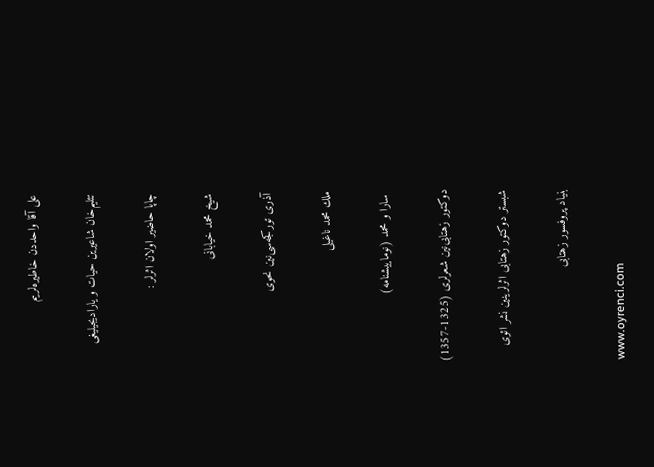علی آقا واحددن خاطیره‌لریم

تئلیم‌خان شاعیرین حیات و یارادیجیلیغی

چاپا حاضیر اولان اثرلر :

شیخ محمد خیابانی

آذری توركجه‌سی‌نین نحوی

ملك محمد ناغیلی

 سارا و محمد (نوماییشنامه)

دوكتور زهتابی‌نین شعرلری (1325-1357)

شبستر دوکتور زهتابی اثرلرینین نشر ائوی

بنیاد پروفسور زهتابی

www.oyrenci.com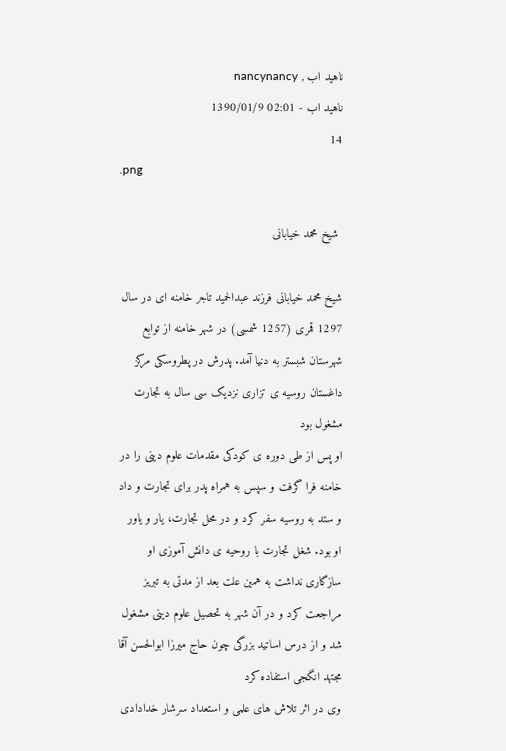ناهید اب , nancynancy
ناهید اب - 02:01 1390/01/9
14
.png

 شیخ محمد خیابانی

شیخ محمد خیابانی فرزند عبدالحمید تاجر خامنه ای در سال 1297 قمری (1257 شمسی) در شهر خامنه از توابع شهرستان شبستر به دنیا آمد. پدرش در پطروسکی مرکز داغستان روسیه ی تزاری نزدیک سی سال به تجارت مشغول بود
او پس از طی دوره ی کودکی مقدمات علوم دینی را در خامنه فرا گرفت و سپس به همراه پدر برای تجارت و داد و ستد به روسیه سفر کرد و در محل تجارت، یار و یاور او بود. شغل تجارت با روحیه ی دانش آموزی او سازگاری نداشت به همین علت بعد از مدتی به تبریز مراجعت کرد و در آن شهر به تحصیل علوم دینی مشغول شد و از درس اساتید بزرگی چون حاج میرزا ابوالحسن آقا مجتهد انگجی استفاده کرد
وی در اثر تلاش های علمی و استعداد سرشار خدادادی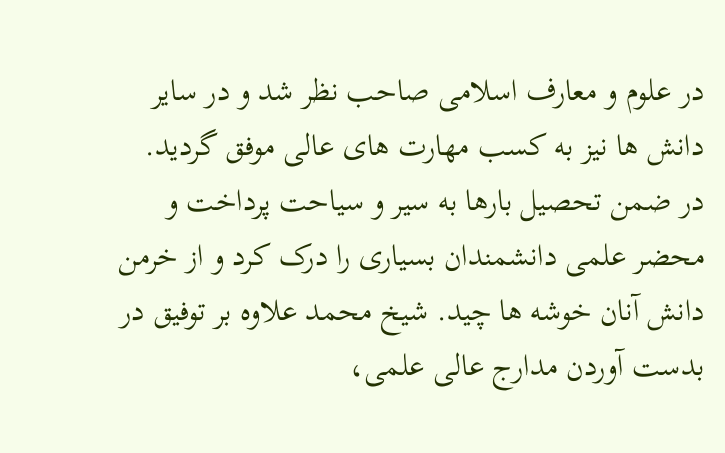در علوم و معارف اسلامی صاحب نظر شد و در سایر دانش ها نیز به کسب مهارت های عالی موفق گردید. در ضمن تحصیل بارها به سیر و سیاحت پرداخت و محضر علمی دانشمندان بسیاری را درک کرد و از خرمن دانش آنان خوشه ها چید. شیخ محمد علاوه بر توفیق در بدست آوردن مدارج عالی علمی،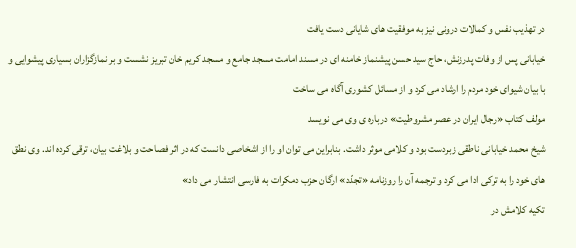در تهذیب نفس و کمالات درونی نیز به موفقیت های شایانی دست یافت
خیابانی پس از وفات پدرزنش، حاج سید حسن پیشنماز خامنه ای در مسند امامت مسجد جامع و مسجد کریم خان تبریز نشست و بر نمازگزاران بسیاری پیشوایی و با بیان شیوای خود مردم را ارشاد می کرد و از مسائل کشوری آگاه می ساخت
مولف کتاب «رجال ایران در عصر مشروطیت» درباره ی وی می نویسد
شیخ محمد خیابانی ناطقی زبردست بود و کلامی موثر داشت. بنابراین می توان او را از اشخاصی دانست که در اثر فصاحت و بلاغت بیان، ترقی کرده اند. وی نطق های خود را به ترکی ادا می کرد و ترجمه آن را روزنامه «تجدّد» ارگان حزب دمکرات به فارسی انتشار می داد»
تکیه کلامش در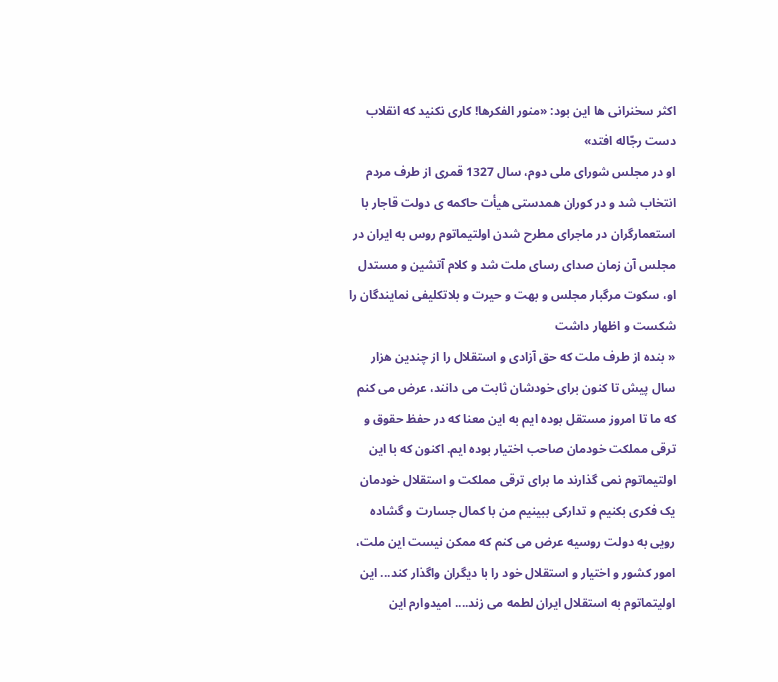اکثر سخنرانی ها این بود: «منور الفکرها! کاری نکنید که انقلاب دست رجّاله افتد»
او در مجلس شورای ملی دوم، سال 1327 قمری از طرف مردم انتخاب شد و در کوران همدستی هیأت حاکمه ی دولت قاجار با استعمارگران در ماجرای مطرح شدن اولتیماتوم روس به ایران در مجلس آن زمان صدای رسای ملت شد و کلام آتشین و مستدل او، سکوت مرگبار مجلس و بهت و حیرت و بلاتکلیفی نمایندگان را شکست و اظهار داشت
« بنده از طرف ملت که حق آزادی و استقلال را از چندین هزار سال پیش تا کنون برای خودشان ثابت می دانند، عرض می کنم که ما تا امروز مستقل بوده ایم به این معنا که در حفظ حقوق و ترقی مملکت خودمان صاحب اختیار بوده ایم. اکنون که با این اولتیماتوم نمی گذارند ما برای ترقی مملکت و استقلال خودمان یک فکری بکنیم و تدارکی ببینیم من با کمال جسارت و گشاده رویی به دولت روسیه عرض می کنم که ممکن نیست این ملت، امور کشور و اختیار و استقلال خود را با دیگران واگذار کند... این اولیتماتوم به استقلال ایران لطمه می زند.... امیدوارم این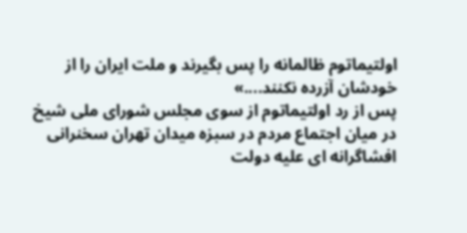اولتیماتوم ظالمانه را پس بگیرند و ملت ایران را از خودشان آزرده نکنند....»
پس از رد اولتیماتوم از سوی مجلس شورای ملی شیخ در میان اجتماع مردم در سبزه میدان تهران سخنرانی افشاگرانه ای علیه دولت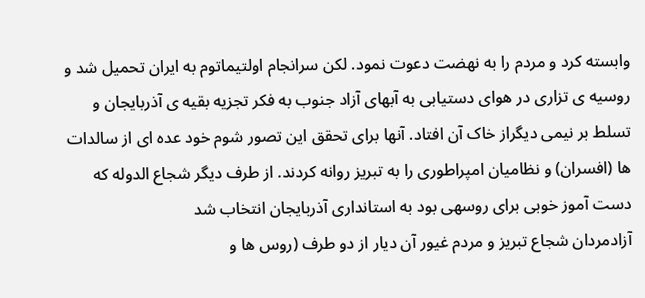وابسته کرد و مردم را به نهضت دعوت نمود. لکن سرانجام اولتیماتوم به ایران تحمیل شد و روسیه ی تزاری در هوای دستیابی به آبهای آزاد جنوب به فکر تجزیه بقیه ی آذربایجان و تسلط بر نیمی دیگراز خاک آن افتاد. آنها برای تحقق این تصور شوم خود عده ای از سالدات ها (افسران) و نظامیان امپراطوری را به تبریز روانه کردند. از طرف دیگر شجاع الدوله که دست آموز خوبی برای روسهی بود به استانداری آذربایجان انتخاب شد
آزادمردان شجاع تبریز و مردم غیور آن دیار از دو طرف (روس ها و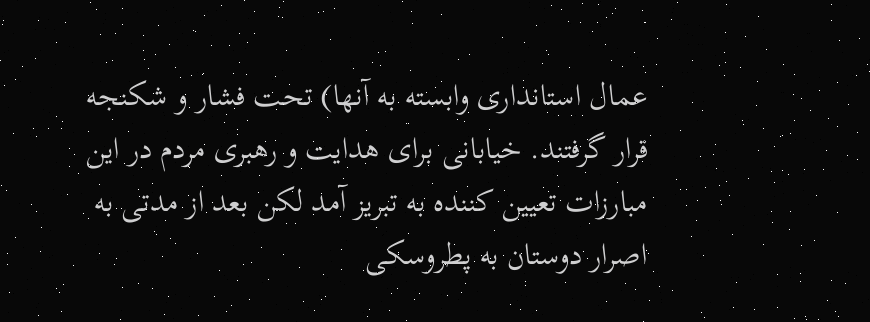عمال استانداری وابسته به آنها) تحت فشار و شکنجه قرار گرفتند. خیابانی برای هدایت و رهبری مردم در این مبارزات تعیین کننده به تبریز آمد لکن بعد از مدتی به اصرار دوستان به پطروسکی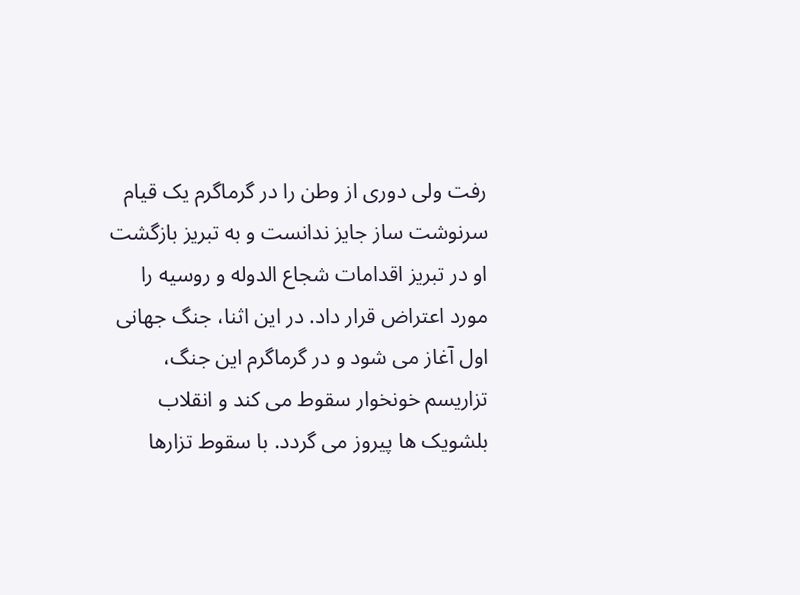رفت ولی دوری از وطن را در گرماگرم یک قیام سرنوشت ساز جایز ندانست و به تبریز بازگشت
او در تبریز اقدامات شجاع الدوله و روسیه را مورد اعتراض قرار داد. در این اثنا، جنگ جهانی اول آغاز می شود و در گرماگرم این جنگ، تزاریسم خونخوار سقوط می کند و انقلاب بلشویک ها پیروز می گردد. با سقوط تزارها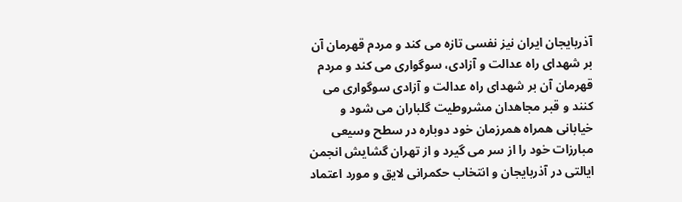آذربایجان ایران نیز نفسی تازه می کند و مردم قهرمان آن بر شهدای راه عدالت و آزادی، سوگواری می کند و مردم قهرمان آن بر شهدای راه عدالت و آزادی سوگواری می کنند و قبر مجاهدان مشروطیت گلباران می شود و خیابانی همراه همرزمان خود دوباره در سطح وسیعی مبارزات خود را از سر می گیرد و از تهران گشایش انجمن ایالتی در آذربایجان و انتخاب حکمرانی لایق و مورد اعتماد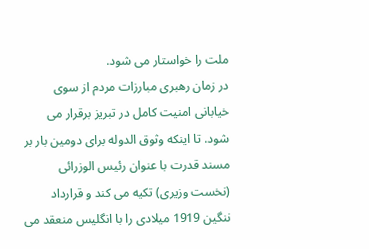ملت را خواستار می شود.
در زمان رهبری مبارزات مردم از سوی خیابانی امنیت کامل در تبریز برقرار می شود. تا اینکه وثوق الدوله برای دومین بار بر مسند قدرت با عنوان رئیس الوزرائی (نخست وزیری) تکیه می کند و قرارداد ننگین 1919 میلادی را با انگلیس منعقد می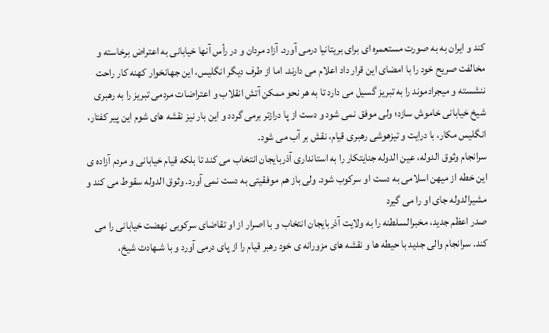کند و ایران به به صورت مستعمره ای برای بریتانیا درمی آورد. آزاد مردان و در رأس آنها خیابانی به اعتراض برخاسته و مخالفت صریح خود را با امضای این قرار داد اعلام می دارند. اما از طرف دیگر انگلیس، این جهانخوار کهنه کار راحت ننشسته و میجرادموند را به تبریز گسیل می دارد تا به هر نحو ممکن آتش انقلاب و اعتراضات مردمی تبریز را به رهبری شیخ خیابانی خاموش سازد؛ ولی موفق نمی شود و دست از پا درازتر برمی گردد و این بار نیز نقشه های شوم این پیر کفتار، انگلیس مکار، با درایت و تیزهوشی رهبری قیام، نقش بر آب می شود.
سرانجام وثوق الدوله، عین الدوله جنایتکار را به استانداری آذربایجان انتخاب می کند تا بلکه قیام خیابانی و مردم آزاده ی این خطه از میهن اسلامی به دست او سرکوب شود. ولی باز هم موفقیتی به دست نمی آورد. وثوق الدوله سقوط می کند و مشیرالدوله جای او را می گیرد
صدر اعظم جدید، مخبرالسـلطنه را به ولایت آذربایجان انتخاب و با اصرار از او تقاضای سرکوبی نهضت خیابانی را می کند. سرانجام والی جدید با حیطه ها و نقشه های مزورانه ی خود رهبر قیام را از پای درمی آورد و با شـهادت شیخ،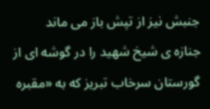جنبش نیز از تپش باز می ماند
جنازه ی شیخ شهید را در گوشه ای از گورستان سرخاب تبریز که به «مقبره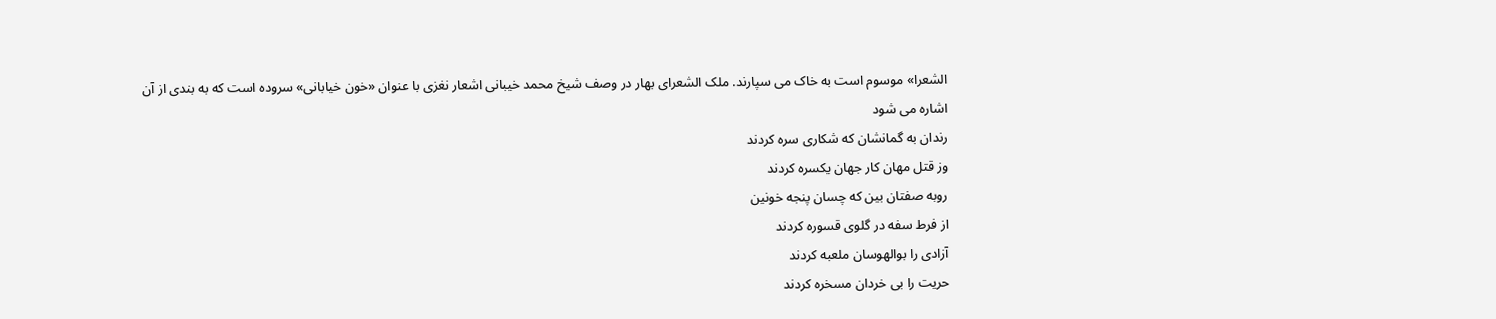الشعرا» موسوم است به خاک می سپارند. ملک الشعرای بهار در وصف شیخ محمد خیبانی اشعار نغزی با عنوان «خون خیابانی» سروده است که به بندی از آن اشاره می شود
رندان به گمانشان که شکاری سره کردند
وز قتل مهان کار جهان یکسره کردند
روبه صفتان بین که چسان پنجه خونین
از فرط سفه در گلوی قسوره کردند
آزادی را بوالهوسان ملعبه کردند
حریت را بی خردان مسخره کردند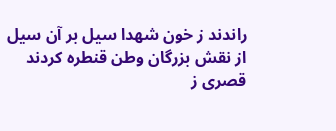راندند ز خون شهدا سیل بر آن سیل
از نقش بزرگان وطن قنطره کردند
قصری ز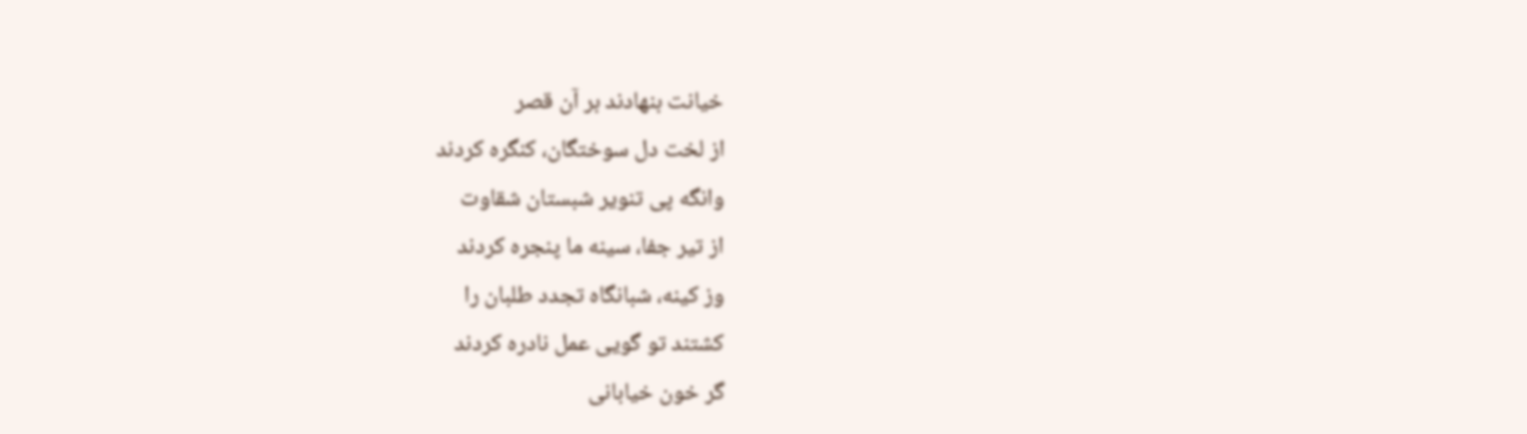خیانت بنهادند بر آن قصر
از لخت دل سوختگان، کنگره کردند
وانگه پی تنویر شبستان شقاوت
از تیر جفا، سینه ما پنجره کردند
وز کینه، شبانگاه تجدد طلبان را
کشتند تو گویی عمل نادره کردند
گر خون خیابانی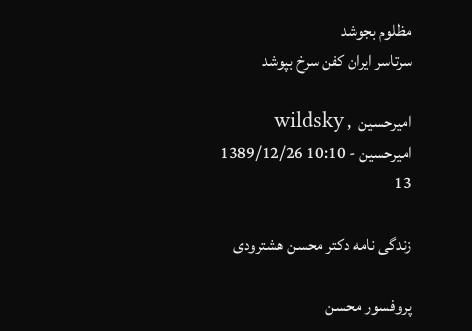مظلوم بجوشد
سرتاسر ایران کفن سرخ بپوشد

امیرحسین  , wildsky
امیرحسین - 10:10 1389/12/26
13

زندگی نامه دکتر محسن هشترودی

پروفسور محسن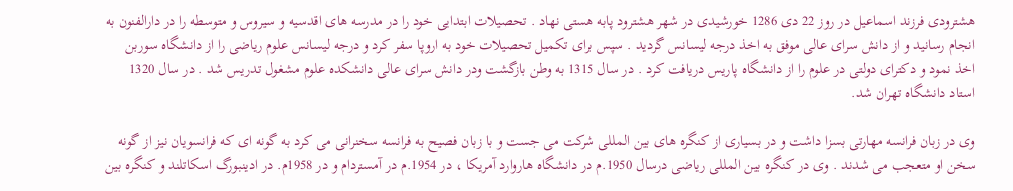هشترودی فرزند اسماعیل در روز 22 دی 1286 خورشیدی در شهر هشترود پابه هستی نهاد . تحصیلات ابتدایی خود را در مدرسه های اقدسیه و سیروس و متوسطه را در دارالفنون به انجام رسانید و از دانش سرای عالی موفق به اخذ درجه لیسانس گردید . سپس برای تکمیل تحصیلات خود به اروپا سفر کرد و درجه لیسانس علوم ریاضی را از دانشگاه سوربن اخذ نمود و دکترای دولتی در علوم را از دانشگاه پاریس دریافت کرد . در سال 1315 به وطن بازگشت ودر دانش سرای عالی دانشکده علوم مشغول تدریس شد . در سال 1320 استاد دانشگاه تهران شد.

وی در زبان فرانسه مهارتی بسزا داشت و در بسیاری از کنگره های بین المللی شرکت می جست و با زبان فصیح به فرانسه سخنرانی می کرد به گونه ای که فرانسویان نیز از گونه سخن او متعجب می شدند . وی در کنگره بین المللی ریاضی درسال 1950.م در دانشگاه هاروارد آمریکا ، در 1954.م در آمستردام و در 1958م. در ادینبورگ اسکاتلند و کنگره بین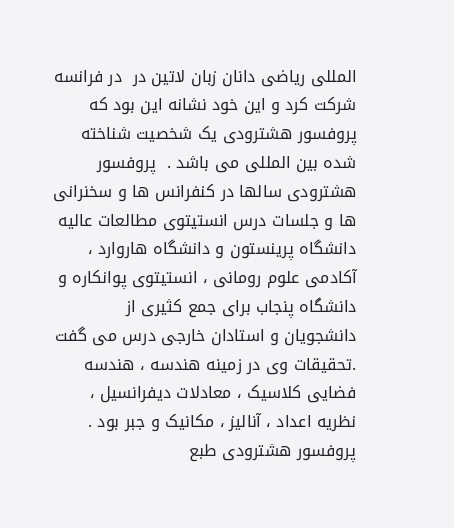المللی ریاضی دانان زبان لاتین در  در فرانسه شرکت کرد و این خود نشانه این بود که پروفسور هشترودی یک شخصیت شناخته شده بین المللی می باشد .  پروفسور هشترودی سالها در کنفرانس ها و سخنرانی ها و جلسات درس انستیتوی مطالعات عالیه دانشگاه پرینستون و دانشگاه هاروارد ، آکادمی علوم رومانی ، انستیتوی پوانکاره و دانشگاه پنجاب برای جمع کثیری از دانشجویان و استادان خارجی درس می گفت .تحقیقات وی در زمینه هندسه ، هندسه فضایی کلاسیک ، معادلات دیفرانسیل ، نظریه اعداد ، آنالیز ، مکانیک و جبر بود . پروفسور هشترودی طبع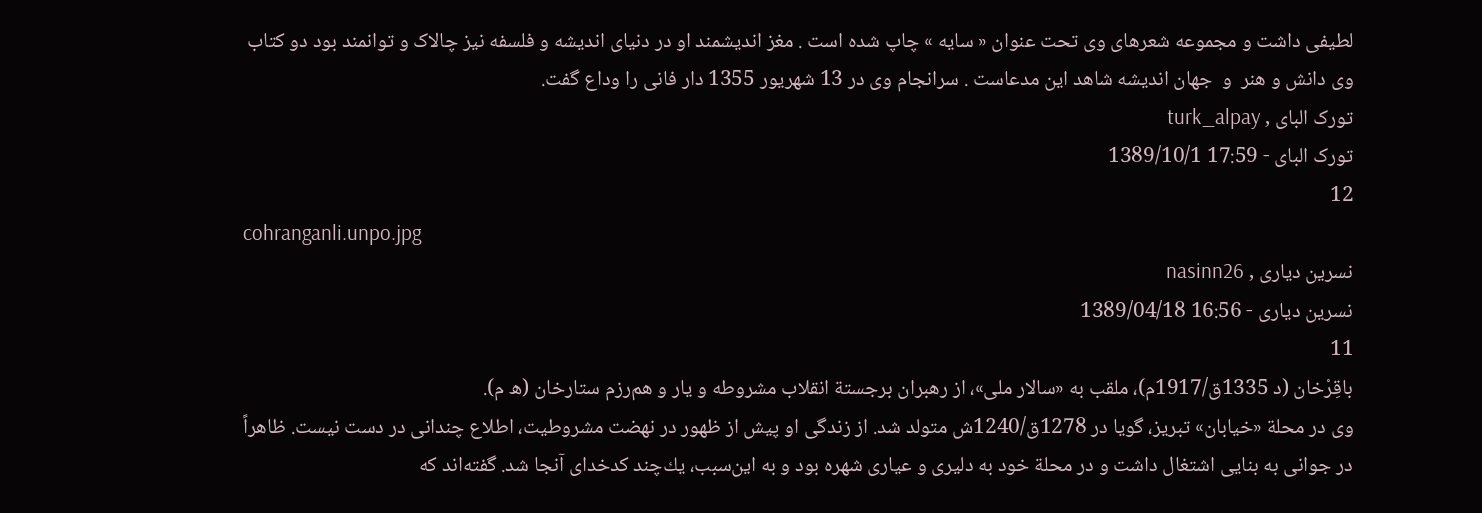لطیفی داشت و مجموعه شعرهای وی تحت عنوان « سایه » چاپ شده است . مغز اندیشمند او در دنیای اندیشه و فلسفه نیز چالاک و توانمند بود دو کتاب وی دانش و هنر  و  جهان اندیشه شاهد این مدعاست . سرانجام وی در 13 شهریور 1355 دار فانی را وداع گفت.
تورک البای , turk_alpay
تورک البای - 17:59 1389/10/1
12
cohranganli.unpo.jpg
نسرین دیاری , nasinn26
نسرین دیاری - 16:56 1389/04/18
11
باقِرْخان‌ (د 1335ق‌/1917م‌)، ملقب‌ به‌ «سالار ملى‌»، از رهبران‌ برجستة انقلاب‌ مشروطه‌ و یار و هم‌رزم‌ ستارخان‌ (ه م‌).
وی‌ در محلة «خیابان‌» تبریز، گویا در 1278ق‌/1240ش‌ متولد شد. از زندگى‌ او پیش‌ از ظهور در نهضت‌ مشروطیت‌، اطلاع‌ چندانى‌ در دست‌ نیست‌. ظاهراً در جوانى‌ به‌ بنایى‌ اشتغال‌ داشت‌ و در محلة خود به‌ دلیری‌ و عیاری‌ شهره‌ بود و به‌ این‌سبب‌، یك‌چند كدخدای‌ آنجا شد. گفته‌اند كه‌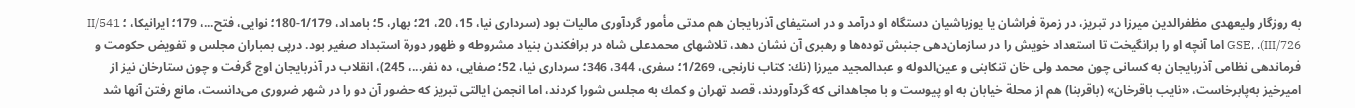به‌ روزگار ولیعهدی‌ مظفرالدین‌ میرزا در تبریز، در زمرة فراشان‌ یا یوزباشیان‌ دستگاه‌ او درآمد و در استیفای‌ آذربایجان‌ هم‌ مدتى‌ مأمور گردآوری‌ مالیات‌ بود (سرداری‌ نیا، 15، 20، 21؛ بهار، 5؛ بامداد، 1/179-180؛ نوایى‌، فتح‌...، 179؛ ایرانیكا، ؛ II/541 GSE, .(III/726 اما آنچه‌ او را برانگیخت‌ تا استعداد خویش‌ را در سازمان‌دهى‌ جنبش‌ توده‌ها و رهبری‌ آن‌ نشان‌ دهد، تلاشهای‌ محمدعلى‌ شاه‌ در برافكندن‌ بنیاد مشروطه‌ و ظهور دورة استبداد صغیر بود. درپى‌ بمباران‌ مجلس‌ و تفویض‌ حكومت‌ و فرماندهى‌ نظامى‌ آذربایجان‌ به‌ كسانى‌ چون‌ محمد ولى‌ خان‌ تنكابنى‌ و عین‌الدوله‌ و عبدالمجید میرزا (نك: كتاب‌ نارنجى‌، 1/269؛ سفری‌، 344، 346؛ سرداری‌ نیا، 52؛ صفایى‌، ده‌ نفر...، 245)، انقلاب‌ در آذربایجان‌ اوج‌ گرفت‌ و چون‌ ستارخان‌ نیز از امیرخیز به‌پابرخاست‌، «نایب‌ باقرخان‌» (باقربنا) هم‌ از محلة خیابان‌ به‌ او پیوست‌ و با مجاهدانى‌ كه‌ گردآوردند، قصد تهران‌ و كمك‌ به‌ مجلس‌ شورا كردند، اما انجمن‌ ایالتى‌ تبریز كه‌ حضور آن‌ دو را در شهر ضروری‌ مى‌دانست‌، مانع‌ رفتن‌ آنها شد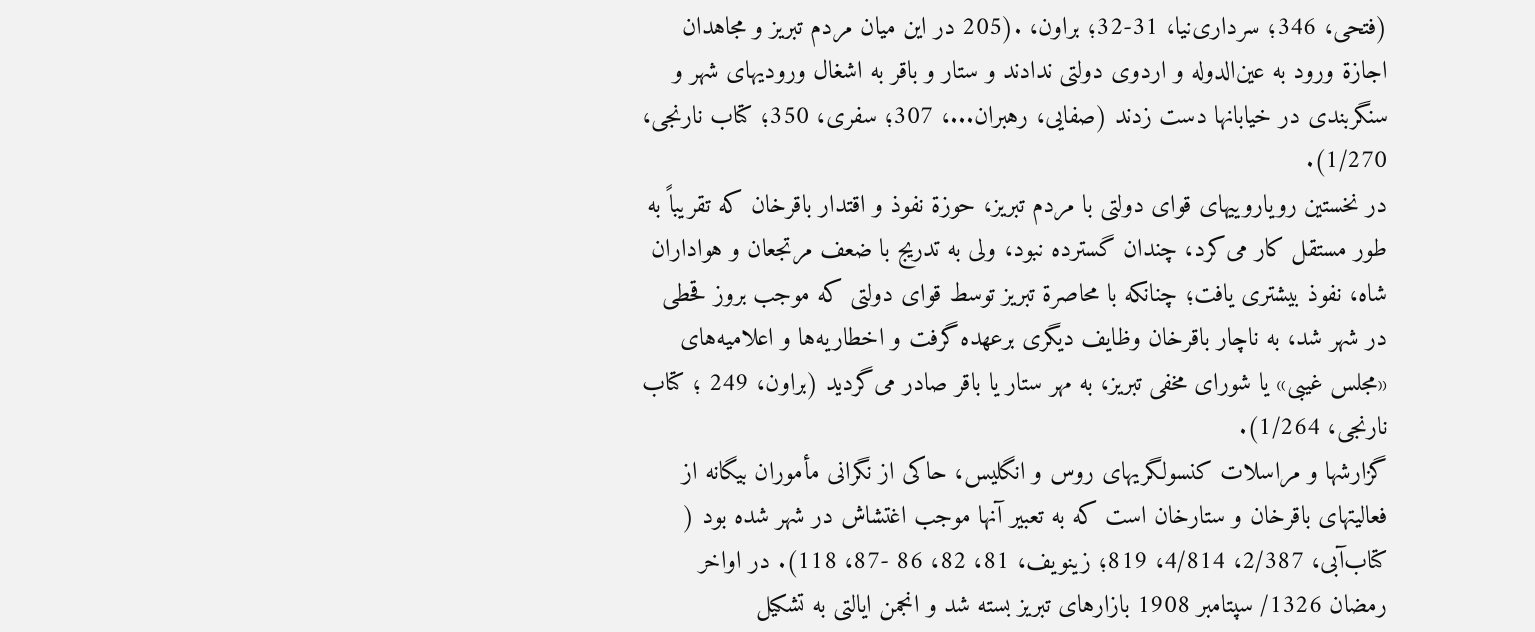(فتحى‌، 346؛ سرداری‌نیا، 31-32؛ براون‌، .(205 در این‌ میان‌ مردم‌ تبریز و مجاهدان‌ اجازة ورود به‌ عین‌الدوله‌ و اردوی‌ دولتى‌ ندادند و ستار و باقر به‌ اشغال‌ ورودیهای‌ شهر و سنگربندی‌ در خیابانها دست‌ زدند (صفایى‌، رهبران‌...، 307؛ سفری‌، 350؛ كتاب‌ نارنجى‌، 1/270).
در نخستین‌ رویاروییهای‌ قوای‌ دولتى‌ با مردم‌ تبریز، حوزة نفوذ و اقتدار باقرخان‌ كه‌ تقریباً به‌ طور مستقل‌ كار مى‌كرد، چندان‌ گسترده‌ نبود، ولى‌ به‌ تدریج‌ با ضعف‌ مرتجعان‌ و هواداران‌ شاه‌، نفوذ بیشتری‌ یافت‌؛ چنانكه‌ با محاصرة تبریز توسط قوای‌ دولتى‌ كه‌ موجب‌ بروز قحطى‌ در شهر شد، به‌ ناچار باقرخان‌ وظایف‌ دیگری‌ برعهده‌ گرفت‌ و اخطاریه‌ها و اعلامیه‌های‌ «مجلس‌ غیبى‌» یا شورای‌ مخفى‌ تبریز، به‌ مهر ستار یا باقر صادر مى‌گردید (براون‌، 249 ؛ كتاب‌ نارنجى‌، 1/264).
گزارشها و مراسلات‌ كنسولگریهای‌ روس‌ و انگلیس‌، حاكى‌ از نگرانى‌ مأموران‌ بیگانه‌ از فعالیتهای‌ باقرخان‌ و ستارخان‌ است‌ كه‌ به‌ تعبیر آنها موجب‌ اغتشاش‌ در شهر شده‌ بود ( كتاب‌آبى‌، 2/387، 4/814، 819؛ زینویف‌، 81، 82، 86 -87، 118). در اواخر رمضان‌ 1326/ سپتامبر 1908 بازارهای‌ تبریز بسته‌ شد و انجمن‌ ایالتى‌ به‌ تشكیل‌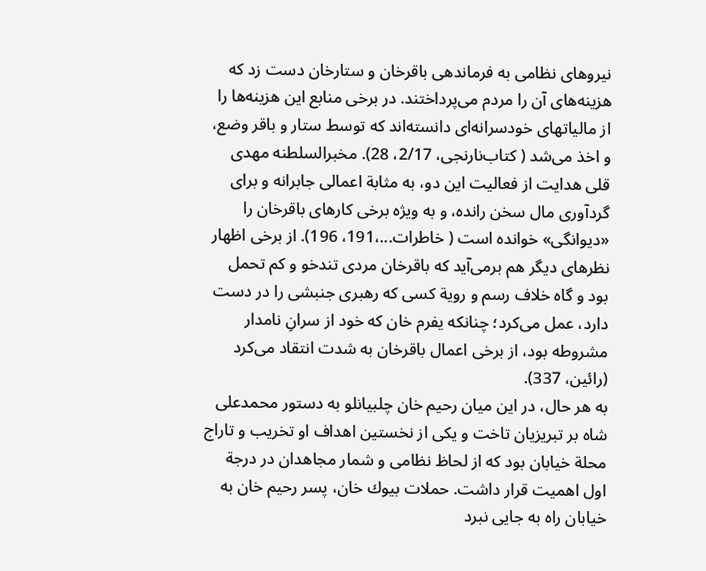نیروهای‌ نظامى‌ به‌ فرماندهى‌ باقرخان‌ و ستارخان‌ دست‌ زد كه‌ هزینه‌های‌ آن‌ را مردم‌ مى‌پرداختند. در برخى‌ منابع‌ این‌ هزینه‌ها را از مالیاتهای‌ خودسرانه‌ای‌ دانسته‌اند كه‌ توسط ستار و باقر وضع‌، و اخذ مى‌شد ( كتاب‌نارنجى‌، 2/17، 28). مخبرالسلطنه‌ مهدی‌ قلى‌ هدایت‌ از فعالیت‌ این‌ دو، به‌ مثابة اعمالى‌ جابرانه‌ و برای‌ گردآوری‌ مال‌ سخن‌ رانده‌، و به‌ ویژه‌ برخى‌ كارهای‌ باقرخان‌ را «دیوانگى‌» خوانده‌ است‌ ( خاطرات‌...،191، 196). از برخى‌ اظهار نظرهای‌ دیگر هم‌ برمى‌آید كه‌ باقرخان‌ مردی‌ تندخو و كم‌ تحمل‌ بود و گاه‌ خلاف‌ رسم‌ و رویة كسى‌ كه‌ رهبری‌ جنبشى‌ را در دست‌ دارد، عمل‌ مى‌كرد؛ چنانكه‌ یفرم‌ خان‌ كه‌ خود از سران‌ِ نامدار مشروطه‌ بود، از برخى‌ اعمال‌ باقرخان‌ به‌ شدت‌ انتقاد مى‌كرد (رائین‌، 337).
به‌ هر حال‌، در این‌ میان‌ رحیم‌ خان‌ چلبیانلو به‌ دستور محمدعلى‌ شاه‌ بر تبریزیان‌ تاخت‌ و یكى‌ از نخستین‌ اهداف‌ او تخریب‌ و تاراج‌ محلة خیابان‌ بود كه‌ از لحاظ نظامى‌ و شمار مجاهدان‌ در درجة اول‌ اهمیت‌ قرار داشت‌. حملات‌ بیوك‌ خان‌، پسر رحیم‌ خان‌ به‌ خیابان‌ راه‌ به‌ جایى‌ نبرد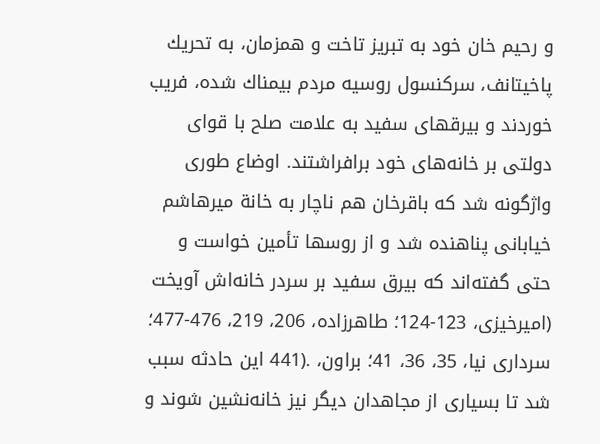و رحیم‌ خان‌ خود به‌ تبریز تاخت‌ و همزمان‌، به‌ تحریك‌ پاخیتانف‌، سركنسول‌ روسیه‌ مردم‌ بیمناك‌ شده‌، فریب‌ خوردند و بیرقهای‌ سفید به‌ علامت‌ صلح‌ با قوای‌ دولتى‌ بر خانه‌های‌ خود برافراشتند. اوضاع‌ طوری‌ واژگونه‌ شد كه‌ باقرخان‌ هم‌ ناچار به‌ خانة میرهاشم‌ خیابانى‌ پناهنده‌ شد و از روسها تأمین‌ خواست‌ و حتى‌ گفته‌اند كه‌ بیرق‌ سفید بر سردر خانه‌اش‌ آویخت‌ (امیرخیزی‌، 123-124؛ طاهرزاده‌، 206، 219، 476-477؛ سرداری‌ نیا، 35، 36، 41؛ براون‌، .(441 این‌ حادثه‌ سبب‌ شد تا بسیاری‌ از مجاهدان‌ دیگر نیز خانه‌نشین‌ شوند و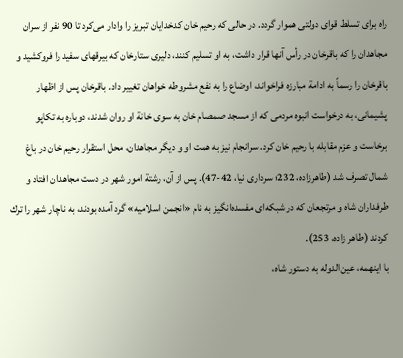راه‌ برای‌ تسلط قوای‌ دولتى‌ هموار گردد. در حالى‌ كه‌ رحیم‌ خان‌ كدخدایان‌ تبریز را وادار مى‌كرد تا 90 نفر از سران‌ مجاهدان‌ را كه‌ باقرخان‌ در رأس‌ آنها قرار داشت‌، به‌ او تسلیم‌ كنند، دلیری‌ ستارخان‌ كه‌ بیرقهای‌ سفید را فروكشید و باقرخان‌ را رسماً به‌ ادامة مبارزه‌ فراخواند، اوضاع‌ را به‌ نفع‌ مشروطه‌ خواهان‌ تغییر داد. باقرخان‌ پس‌ از اظهار پشیمانى‌، به‌ درخواست‌ انبوه‌ مردمى‌ كه‌ از مسجد صمصام‌ خان‌ به‌ سوی‌ خانة او روان‌ شدند، دوباره‌ به‌ تكاپو برخاست‌ و عزم‌ مقابله‌ با رحیم‌ خان‌ كرد. سرانجام‌ نیز به‌ همت‌ او و دیگر مجاهدان‌، محل‌ استقرار رحیم‌ خان‌ در باغ‌ شمال‌ تصرف‌ شد (طاهرزاده‌، 232؛ سرداری‌ نیا، 42-47). پس‌ از آن‌، رشتة امور شهر در دست‌ مجاهدان‌ افتاد و طرفداران‌ شاه‌ و مرتجعان‌ كه‌ در شبكه‌ای‌ مفسده‌انگیز به‌ نام‌ «انجمن‌ اسلامیه‌» گرد آمده‌ بودند، به‌ ناچار شهر را ترك‌ كردند (طاهر زاده‌، 253).
با اینهمه‌، عین‌الدوله‌ به‌ دستور شاه‌،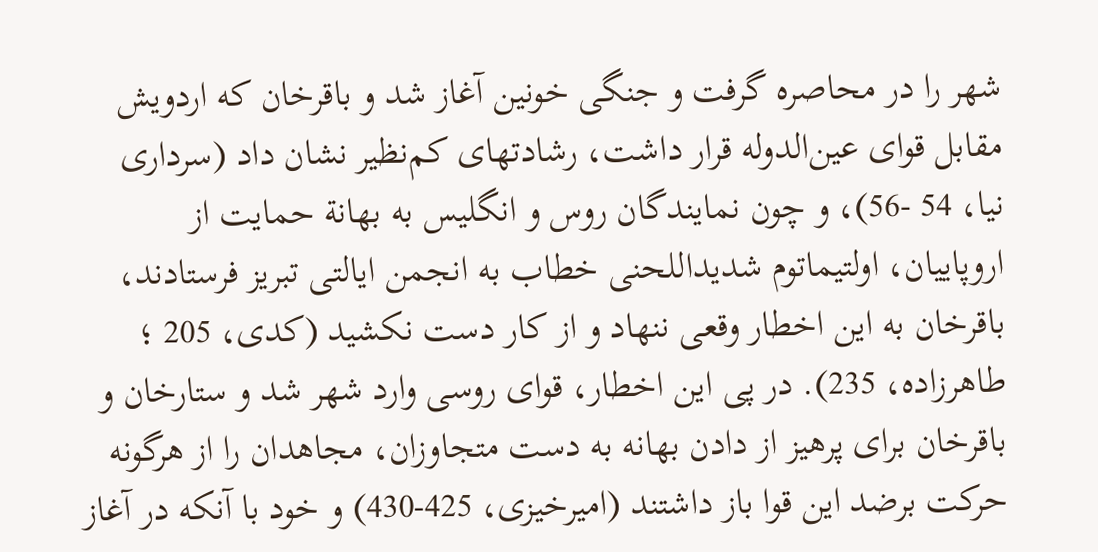شهر را در محاصره‌ گرفت‌ و جنگى‌ خونین‌ آغاز شد و باقرخان‌ كه‌ اردویش‌ مقابل‌ قوای‌ عین‌الدوله‌ قرار داشت‌، رشادتهای‌ كم‌نظیر نشان‌ داد (سرداری‌ نیا، 54 -56)، و چون‌ نمایندگان‌ روس‌ و انگلیس‌ به‌ بهانة حمایت‌ از اروپاییان‌، اولتیماتوم‌ شدیداللحنى‌ خطاب‌ به‌ انجمن‌ ایالتى‌ تبریز فرستادند، باقرخان‌ به‌ این‌ اخطار وقعى‌ ننهاد و از كار دست‌ نكشید (كدی‌، 205 ؛ طاهرزاده‌، 235). در پى‌ این‌ اخطار، قوای‌ روسى‌ وارد شهر شد و ستارخان‌ و باقرخان‌ برای‌ پرهیز از دادن‌ بهانه‌ به‌ دست‌ متجاوزان‌، مجاهدان‌ را از هرگونه‌ حركت‌ برضد این‌ قوا باز داشتند (امیرخیزی‌، 425-430) و خود با آنكه‌ در آغاز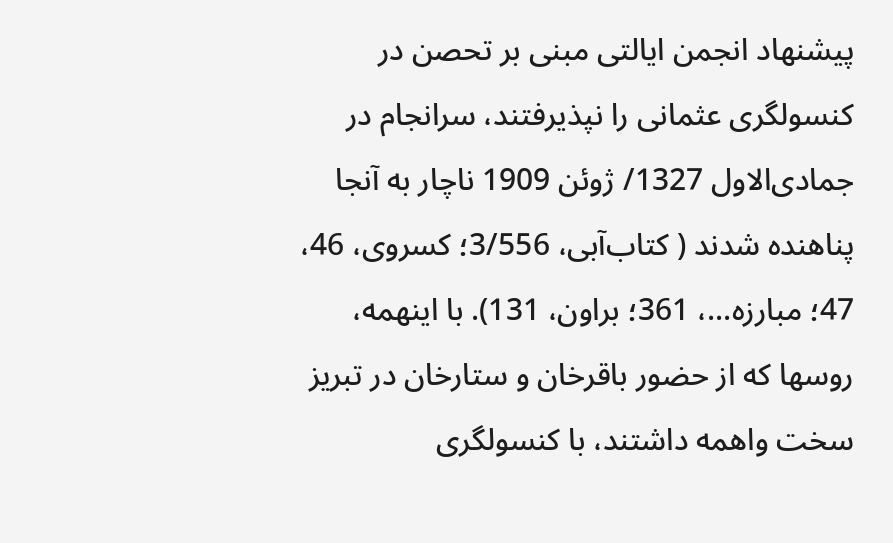پیشنهاد انجمن‌ ایالتى‌ مبنى‌ بر تحصن‌ در كنسولگری‌ عثمانى‌ را نپذیرفتند، سرانجام‌ در جمادی‌الاول‌ 1327/ ژوئن‌ 1909 ناچار به‌ آنجا پناهنده‌ شدند ( كتاب‌آبى‌، 3/556؛ كسروی‌، 46، 47؛ مبارزه‌...، 361؛ براون‌، 131). با اینهمه‌، روسها كه‌ از حضور باقرخان‌ و ستارخان‌ در تبریز سخت‌ واهمه‌ داشتند، با كنسولگری‌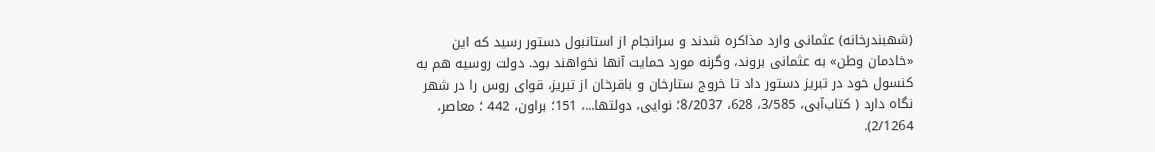(شهبندرخانه‌) عثمانى‌ وارد مذاكره‌ شدند و سرانجام‌ از استانبول‌ دستور رسید كه‌ این‌ «خادمان‌ وطن‌» به‌ عثمانى‌ بروند، وگرنه‌ مورد حمایت‌ آنها نخواهند بود. دولت‌ روسیه‌ هم‌ به‌ كنسول‌ خود در تبریز دستور داد تا خروج‌ ستارخان‌ و باقرخان‌ از تبریز، قوای‌ روس‌ را در شهر نگاه‌ دارد ( كتاب‌آبى‌، 3/585، 628، 8/2037؛ نوایى‌، دولتها...، 151؛ براون‌، 442 ؛ معاصر، 2/1264).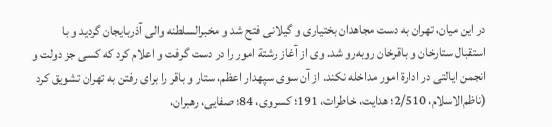در این‌ میان‌، تهران‌ به‌ دست‌ مجاهدان‌ بختیاری‌ و گیلانى‌ فتح‌ شد و مخبرالسلطنه‌ والى‌ آذربایجان‌ گردید و با استقبال‌ ستارخان‌ و باقرخان‌ روبه‌رو شد. وی‌ از آغاز رشتة امور را در دست‌ گرفت‌ و اعلام‌ كرد كه‌ كسى‌ جز دولت‌ و انجمن‌ ایالتى‌ در ادارة امور مداخله‌ نكند. از آن‌ سوی‌ سپهدار اعظم‌، ستار و باقر را برای‌ رفتن‌ به‌ تهران‌ تشویق‌ كرد (ناظم‌الاسلام‌، 2/510؛ هدایت‌، خاطرات‌، 191؛ كسروی‌، 84؛ صفایى‌، رهبران‌،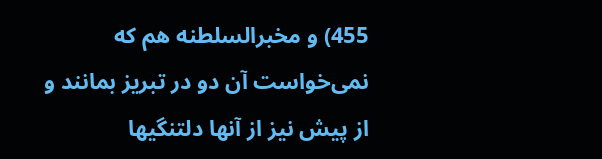455) و مخبرالسلطنه‌ هم‌ كه‌ نمى‌خواست‌ آن‌ دو در تبریز بمانند و از پیش‌ نیز از آنها دلتنگیها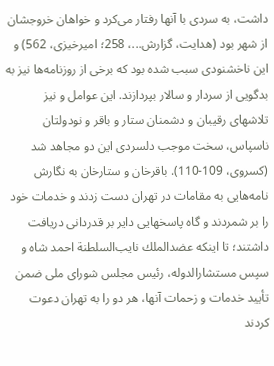داشت‌، به‌ سردی‌ با آنها رفتار مى‌كرد و خواهان‌ خروجشان‌ از شهر بود (هدایت‌، گزارش‌...، 258؛ امیرخیزی‌، 562) و این‌ ناخشنودی‌ سبب‌ شده‌ بود كه‌ برخى‌ از روزنامه‌ها نیز به‌ بدگویى‌ از سردار و سالار بپردازند. این‌ عوامل‌ و نیز تلاشهای‌ رقیبان‌ و دشمنان‌ ستار و باقر و نودولتان‌ ناسپاس‌، سخت‌ موجب‌ دلسردی‌ این‌ دو مجاهد شد (كسروی‌، 109-110). باقرخان‌ و ستارخان‌ به‌ نگارش‌ نامه‌هایى‌ به‌ مقامات‌ در تهران‌ دست‌ زدند و خدمات‌ خود را بر شمردند و گاه‌ پاسخهایى‌ دایر بر قدردانى‌ دریافت‌ داشتند؛ تا اینكه‌ عضدالملك‌ نایب‌السلطنة احمد شاه‌ و سپس‌ مستشارالدوله‌، رئیس‌ مجلس‌ شورای‌ ملى‌ ضمن‌ تأیید خدمات‌ و زحمات‌ آنها، هر دو را به‌ تهران‌ دعوت‌ كردند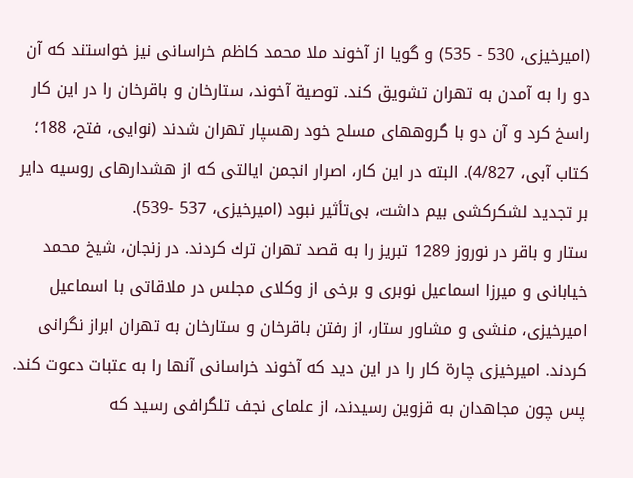(امیرخیزی‌، 530 - 535) و گویا از آخوند ملا محمد كاظم‌ خراسانى‌ نیز خواستند كه‌ آن‌ دو را به‌ آمدن‌ به‌ تهران‌ تشویق‌ كند. توصیة آخوند، ستارخان‌ و باقرخان‌ را در این‌ كار راسخ‌ كرد و آن‌ دو با گروههای‌ مسلح‌ خود رهسپار تهران‌ شدند (نوایى‌، فتح‌، 188؛ كتاب‌ آبى‌، 4/827). البته‌ در این‌ كار، اصرار انجمن‌ ایالتى‌ كه‌ از هشدارهای‌ روسیه‌ دایر بر تجدید لشكركشى‌ بیم‌ داشت‌، بى‌تأثیر نبود (امیرخیزی‌، 537 -539).
ستار و باقر در نوروز 1289 تبریز را به‌ قصد تهران‌ ترك‌ كردند. در زنجان‌، شیخ‌ محمد خیابانى‌ و میرزا اسماعیل‌ نوبری‌ و برخى‌ از وكلای‌ مجلس‌ در ملاقاتى‌ با اسماعیل‌ امیرخیزی‌، منشى‌ و مشاور ستار، از رفتن‌ باقرخان‌ و ستارخان‌ به‌ تهران‌ ابراز نگرانى‌ كردند. امیرخیزی‌ چارة كار را در این‌ دید كه‌ آخوند خراسانى‌ آنها را به‌ عتبات‌ دعوت‌ كند. پس‌ چون‌ مجاهدان‌ به‌ قزوین‌ رسیدند، از علمای‌ نجف‌ تلگرافى‌ رسید كه‌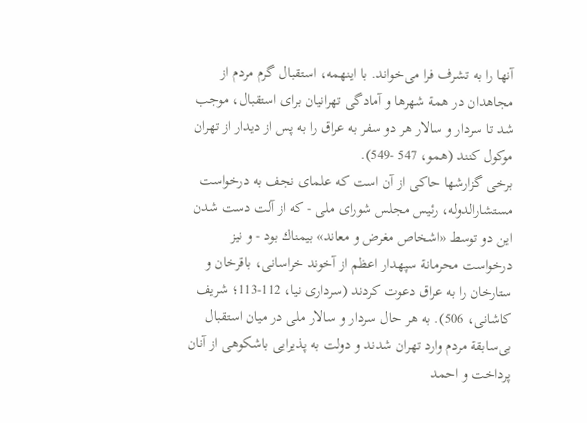آنها را به‌ تشرف‌ فرا مى‌خواند. با اینهمه‌، استقبال‌ گرم‌ مردم‌ از مجاهدان‌ در همة شهرها و آمادگى‌ تهرانیان‌ برای‌ استقبال‌، موجب‌ شد تا سردار و سالار هر دو سفر به‌ عراق‌ را به‌ پس‌ از دیدار از تهران‌ موكول‌ كنند (همو، 547 -549).
برخى‌ گزارشها حاكى‌ از آن‌ است‌ كه‌ علمای‌ نجف‌ به‌ درخواست‌ مستشارالدوله‌، رئیس‌ مجلس‌ شورای‌ ملى‌ - كه‌ از آلت‌ دست‌ شدن‌ این‌ دو توسط «اشخاص‌ مغرض‌ و معاند» بیمناك‌ بود - و نیز درخواست‌ محرمانة سپهدار اعظم‌ از آخوند خراسانى‌، باقرخان‌ و ستارخان‌ را به‌ عراق‌ دعوت‌ كردند (سرداری‌ نیا، 112-113؛ شریف‌ كاشانى‌، 506). به‌ هر حال‌ سردار و سالار ملى‌ در میان‌ استقبال‌ بى‌سابقة مردم‌ وارد تهران‌ شدند و دولت‌ به‌ پذیرایى‌ باشكوهى‌ از آنان‌ پرداخت‌ و احمد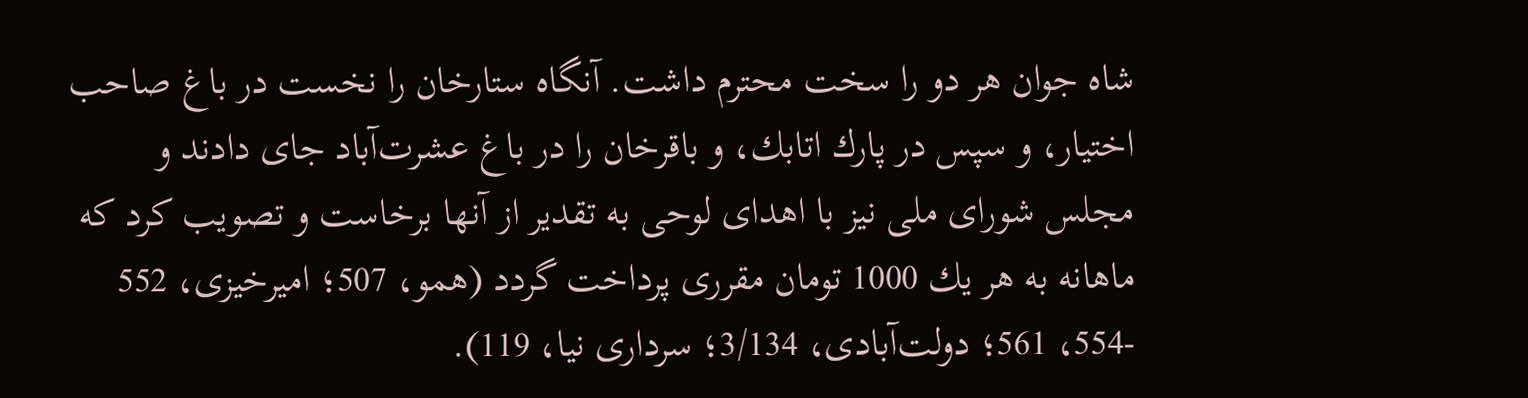شاه‌ جوان‌ هر دو را سخت‌ محترم‌ داشت‌. آنگاه‌ ستارخان‌ را نخست‌ در باغ‌ صاحب‌ اختیار، و سپس‌ در پارك‌ اتابك‌، و باقرخان‌ را در باغ‌ عشرت‌آباد جای‌ دادند و مجلس‌ شورای‌ ملى‌ نیز با اهدای‌ لوحى‌ به‌ تقدیر از آنها برخاست‌ و تصویب‌ كرد كه‌ ماهانه‌ به‌ هر یك‌ 1000 تومان‌ مقرری‌ پرداخت‌ گردد (همو، 507؛ امیرخیزی‌، 552 -554، 561؛ دولت‌آبادی‌، 3/134؛ سرداری‌ نیا، 119).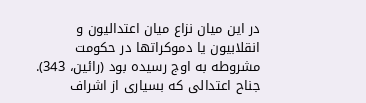در این‌ میان‌ نزاع‌ میان‌ اعتدالیون‌ و انقلابیون‌ یا دموكراتها در حكومت‌ مشروطه‌ به‌ اوج‌ رسیده‌ بود (رائین‌، 343). جناح‌ اعتدالى‌ كه‌ بسیاری‌ از اشراف‌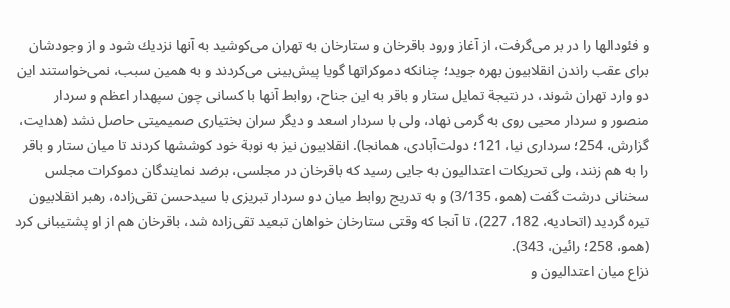و فئودالها را در بر مى‌گرفت‌، از آغاز ورود باقرخان‌ و ستارخان‌ به‌ تهران‌ مى‌كوشید به‌ آنها نزدیك‌ شود و از وجودشان‌ برای‌ عقب‌ راندن‌ انقلابیون‌ بهره‌ جوید؛ چنانكه‌ دموكراتها گویا پیش‌بینى‌ مى‌كردند و به‌ همین‌ سبب‌، نمى‌خواستند این‌ دو وارد تهران‌ شوند، در نتیجة تمایل‌ ستار و باقر به‌ این‌ جناح‌، روابط آنها با كسانى‌ چون‌ سپهدار اعظم‌ و سردار منصور و سردار محیى‌ روی‌ به‌ گرمى‌ نهاد، ولى‌ با سردار اسعد و دیگر سران‌ بختیاری‌ صمیمیتى‌ حاصل‌ نشد (هدایت‌، گزارش‌، 254؛ سرداری‌ نیا، 121؛ دولت‌آبادی‌، همانجا). انقلابیون‌ نیز به‌ نوبة خود كوششها كردند تا میان‌ ستار و باقر را به‌ هم‌ زنند، ولى‌ تحریكات‌ اعتدالیون‌ به‌ جایى‌ رسید كه‌ باقرخان‌ در مجلسى‌، برضد نمایندگان‌ دموكرات‌ مجلس‌ سخنانى‌ درشت‌ گفت‌ (همو، 3/135) و به‌ تدریج‌ روابط میان‌ دو سردار تبریزی‌ با سیدحسن‌ تقى‌زاده‌، رهبر انقلابیون‌ تیره‌ گردید (اتحادیه‌، 182، 227)، تا آنجا كه‌ وقتى‌ ستارخان‌ خواهان‌ تبعید تقى‌زاده‌ شد، باقرخان‌ هم‌ از او پشتیبانى‌ كرد (همو، 258؛ رائین‌، 343).
نزاع‌ میان‌ اعتدالیون‌ و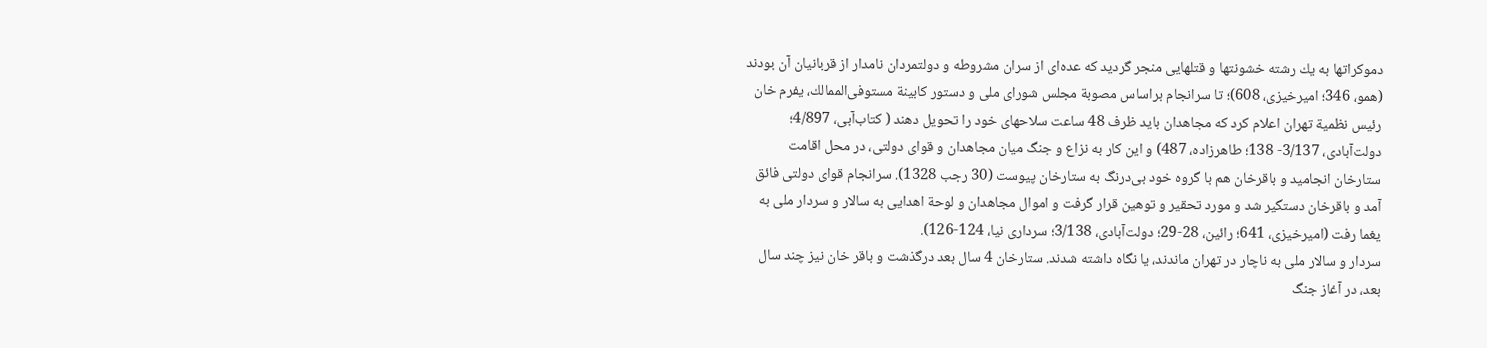دموكراتها به‌ یك‌ رشته‌ خشونتها و قتلهایى‌ منجر گردید كه‌ عده‌ای‌ از سران‌ مشروطه‌ و دولتمردان‌ نامدار از قربانیان‌ آن‌ بودند (همو، 346؛ امیرخیزی‌، 608)؛ تا سرانجام‌ براساس‌ مصوبة مجلس‌ شورای‌ ملى‌ و دستور كابینة مستوفى‌الممالك‌، یفرم‌ خان‌ رئیس‌ نظمیة تهران‌ اعلام‌ كرد كه‌ مجاهدان‌ باید ظرف‌ 48 ساعت‌ سلاحهای‌ خود را تحویل‌ دهند ( كتاب‌آبى‌، 4/897؛ دولت‌آبادی‌، 3/137- 138؛ طاهرزاده‌، 487) و این‌ كار به‌ نزاع‌ و جنگ‌ میان‌ مجاهدان‌ و قوای‌ دولتى‌، در محل‌ اقامت‌ ستارخان‌ انجامید و باقرخان‌ هم‌ با گروه‌ خود بى‌درنگ‌ به‌ ستارخان‌ پیوست‌ (30 رجب‌ 1328). سرانجام‌ قوای‌ دولتى‌ فائق‌ آمد و باقرخان‌ دستگیر شد و مورد تحقیر و توهین‌ قرار گرفت‌ و اموال‌ مجاهدان‌ و لوحة اهدایى‌ به‌ سالار و سردار ملى‌ به‌ یغما رفت‌ (امیرخیزی‌، 641؛ رائین‌، 28-29؛ دولت‌آبادی‌، 3/138؛ سرداری‌ نیا، 124-126).
سردار و سالار ملى‌ به‌ ناچار در تهران‌ ماندند، یا نگاه‌ داشته‌ شدند. ستارخان‌ 4 سال‌ بعد درگذشت‌ و باقر خان‌ نیز چند سال‌ بعد، در آغاز جنگ‌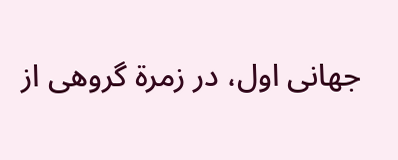جهانى‌ اول‌، در زمرة گروهى‌ از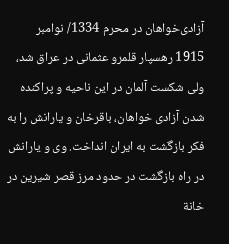آزادی‌خواهان‌ در محرم‌ 1334/ نوامبر 1915 رهسپار قلمرو عثمانى‌ در عراق‌ شد، ولى‌ شكست‌ آلمان‌ در این‌ ناحیه‌ و پراكنده‌ شدن‌ آزادی‌ خواهان‌، باقرخان‌ و یارانش‌ را به‌ فكر بازگشت‌ به‌ ایران‌ انداخت‌. وی‌ و یارانش‌ در راه‌ بازگشت‌ در حدود مرز قصر شیرین‌ در خانة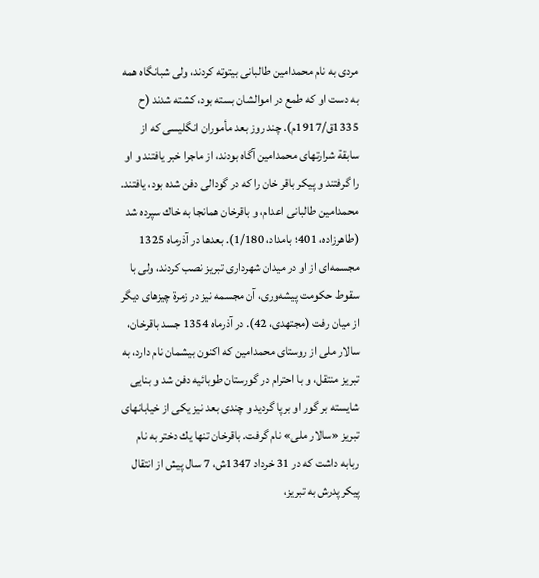مردی‌ به‌ نام‌ محمدامین‌ طالبانى‌ بیتوته‌ كردند، ولى‌ شبانگاه‌ همه‌ به‌ دست‌ او كه‌ طمع‌ در اموالشان‌ بسته‌ بود، كشته‌ شدند (ح‌ 1335ق‌/1917م‌). چند روز بعد مأموران‌ انگلیسى‌ كه‌ از سابقة شرارتهای‌ محمدامین‌ آگاه‌ بودند، از ماجرا خبر یافتند و او را گرفتند و پیكر باقر خان‌ را كه‌ در گودالى‌ دفن‌ شده‌ بود، یافتند. محمدامین‌ طالبانى‌ اعدام‌، و باقرخان‌ همانجا به‌ خاك‌ سپرده‌ شد (طاهرزاده‌، 401؛ بامداد، 1/180). بعدها در آذرماه‌ 1325 مجسمه‌ای‌ از او در میدان‌ شهرداری‌ تبریز نصب‌ كردند، ولى‌ با سقوط حكومت‌ پیشه‌وری‌، آن‌ مجسمه‌ نیز در زمرة چیزهای‌ دیگر از میان‌ رفت‌ (مجتهدی‌، 42). در آذرماه‌ 1354 جسد باقرخان‌، سالار ملى‌ از روستای‌ محمدامین‌ كه‌ اكنون‌ بیشمان‌ نام‌ دارد، به‌ تبریز منتقل‌، و با احترام‌ در گورستان‌ طوبائیه‌ دفن‌ شد و بنایى‌ شایسته‌ بر گور او برپا گردید و چندی‌ بعد نیز یكى‌ از خیابانهای‌ تبریز «سالار ملى‌» نام‌ گرفت‌. باقرخان‌ تنها یك‌ دختر به‌ نام‌ ربابه‌ داشت‌ كه‌ در 31 خرداد 1347ش‌، 7 سال‌ پیش‌ از انتقال‌ پیكر پدرش‌ به‌ تبریز،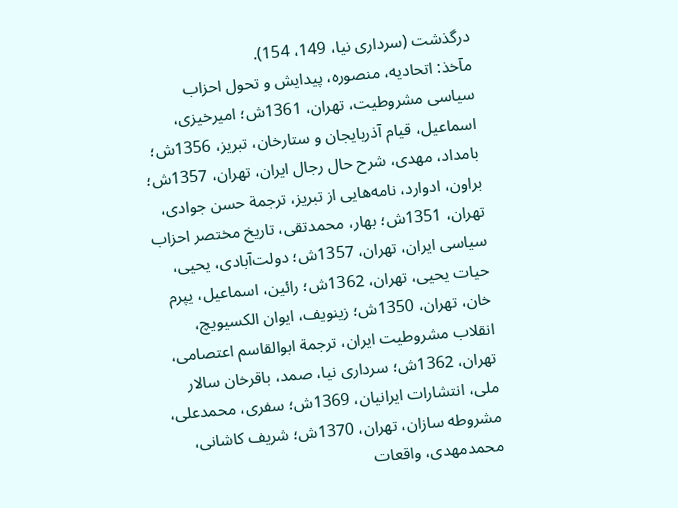درگذشت‌ (سرداری‌ نیا، 149، 154).
مآخذ: اتحادیه‌، منصوره‌، پیدایش‌ و تحول‌ احزاب‌ سیاسى‌ مشروطیت‌، تهران‌، 1361ش‌؛ امیرخیزی‌، اسماعیل‌، قیام‌ آذربایجان‌ و ستارخان‌، تبریز، 1356ش‌؛ بامداد، مهدی‌، شرح‌ حال‌ رجال‌ ایران‌، تهران‌، 1357ش‌؛ براون‌، ادوارد، نامه‌هایى‌ از تبریز، ترجمة حسن‌ جوادی‌، تهران‌، 1351ش‌؛ بهار، محمدتقى‌، تاریخ‌ مختصر احزاب‌ سیاسى‌ ایران‌، تهران‌، 1357ش‌؛ دولت‌آبادی‌، یحیى‌، حیات‌ یحیى‌، تهران‌، 1362ش‌؛ رائین‌، اسماعیل‌، یپرم‌ خان‌، تهران‌، 1350ش‌؛ زینویف‌، ایوان‌ الكسیویچ‌، انقلاب‌ مشروطیت‌ ایران‌، ترجمة ابوالقاسم‌ اعتصامى‌، تهران‌، 1362ش‌؛ سرداری‌ نیا، صمد، باقرخان‌ سالار ملى‌، انتشارات‌ ایرانیان‌، 1369ش‌؛ سفری‌، محمدعلى‌، مشروطه‌ سازان‌، تهران‌، 1370ش‌؛ شریف‌ كاشانى‌، محمدمهدی‌، واقعات‌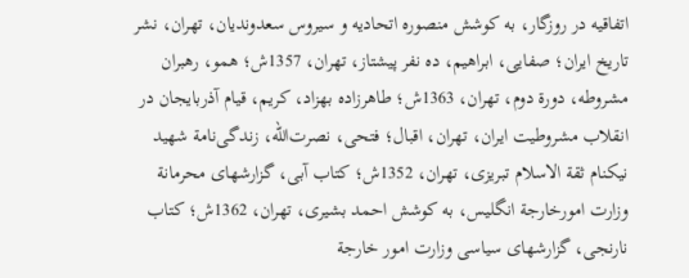اتفاقیه‌ در روزگار، به‌ كوشش‌ منصوره‌ اتحادیه‌ و سیروس‌ سعدوندیان‌، تهران‌، نشر تاریخ‌ ایران‌؛ صفایى‌، ابراهیم‌، ده‌ نفر پیشتاز، تهران‌، 1357ش‌؛ همو، رهبران‌ مشروطه‌، دورة دوم‌، تهران‌، 1363ش‌؛ طاهرزاده‌ بهزاد، كریم‌، قیام‌ آذربایجان‌ در انقلاب‌ مشروطیت‌ ایران‌، تهران‌، اقبال‌؛ فتحى‌، نصرت‌الله‌، زندگى‌نامة شهید نیكنام‌ ثقة الاسلام‌ تبریزی‌، تهران‌، 1352ش‌؛ كتاب‌ آبى‌، گزارشهای‌ محرمانة وزارت‌ امورخارجة انگلیس‌، به‌ كوشش‌ احمد بشیری‌، تهران‌، 1362ش‌؛ كتاب‌ نارنجى‌، گزارشهای‌ سیاسى‌ وزارت‌ امور خارجة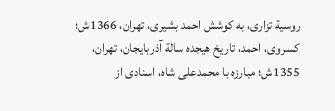روسیة تزاری‌، به‌ كوشش‌ احمد بشیری‌، تهران‌، 1366ش‌؛ كسروی‌، احمد، تاریخ‌ هیجده‌ سالة آذربایجان‌، تهران‌، 1355ش‌؛ مبارزه‌ با محمدعلى‌ شاه‌، اسنادی‌ از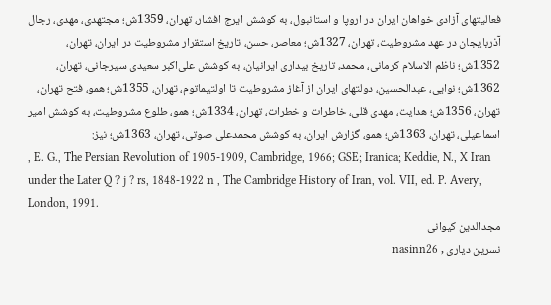فعالیتهای‌ آزادی‌ خواهان‌ ایران‌ در اروپا و استانبول‌، به‌ كوشش‌ ایرج‌ افشار، تهران‌، 1359ش‌؛ مجتهدی‌، مهدی‌، رجال‌ آذربایجان‌ در عهد مشروطیت‌، تهران‌، 1327ش‌؛ معاصر، حسن‌، تاریخ‌ استقرار مشروطیت‌ در ایران‌، تهران‌، 1352ش‌؛ ناظم‌ الاسلام‌ كرمانى‌، محمد، تاریخ‌ بیداری‌ ایرانیان‌، به‌ كوشش‌ على‌اكبر سعیدی‌ سیرجانى‌، تهران‌، 1362ش‌؛ نوایى‌، عبدالحسین‌، دولتهای‌ ایران‌ از آغاز مشروطیت‌ تا اولتیماتوم‌، تهران‌، 1355ش‌؛ همو، فتح‌ تهران‌، تهران‌، 1356ش‌؛ هدایت‌، مهدی‌ قلى‌، خاطرات‌ و خطرات‌، تهران‌، 1334ش‌؛ همو، طلوع‌ مشروطیت‌، به‌ كوشش‌ امیر اسماعیلى‌، تهران‌، 1363ش‌؛ همو، گزارش‌ ایران‌، به‌ كوشش‌ محمدعلى‌ صوتى‌، تهران‌، 1363ش‌؛ نیز:
, E. G., The Persian Revolution of 1905-1909, Cambridge, 1966; GSE; Iranica; Keddie, N., X Iran under the Later Q ? j ? rs, 1848-1922 n , The Cambridge History of Iran, vol. VII, ed. P. Avery, London, 1991.
مجدالدین‌ كیوانى‌
نسرین دیاری , nasinn26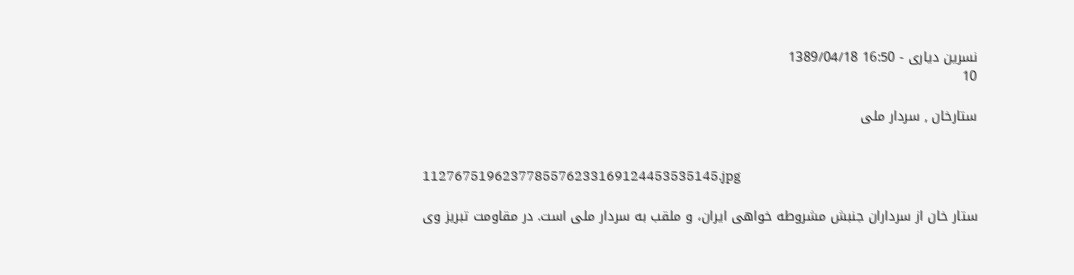نسرین دیاری - 16:50 1389/04/18
10

ستارخان , سردار ملی


1127675196237785576233169124453535145.jpg

ستار خان از سرداران جنبش مشروطه خواهی ایران، و ملقب به سردار ملی است. در مقاومت تبریز وی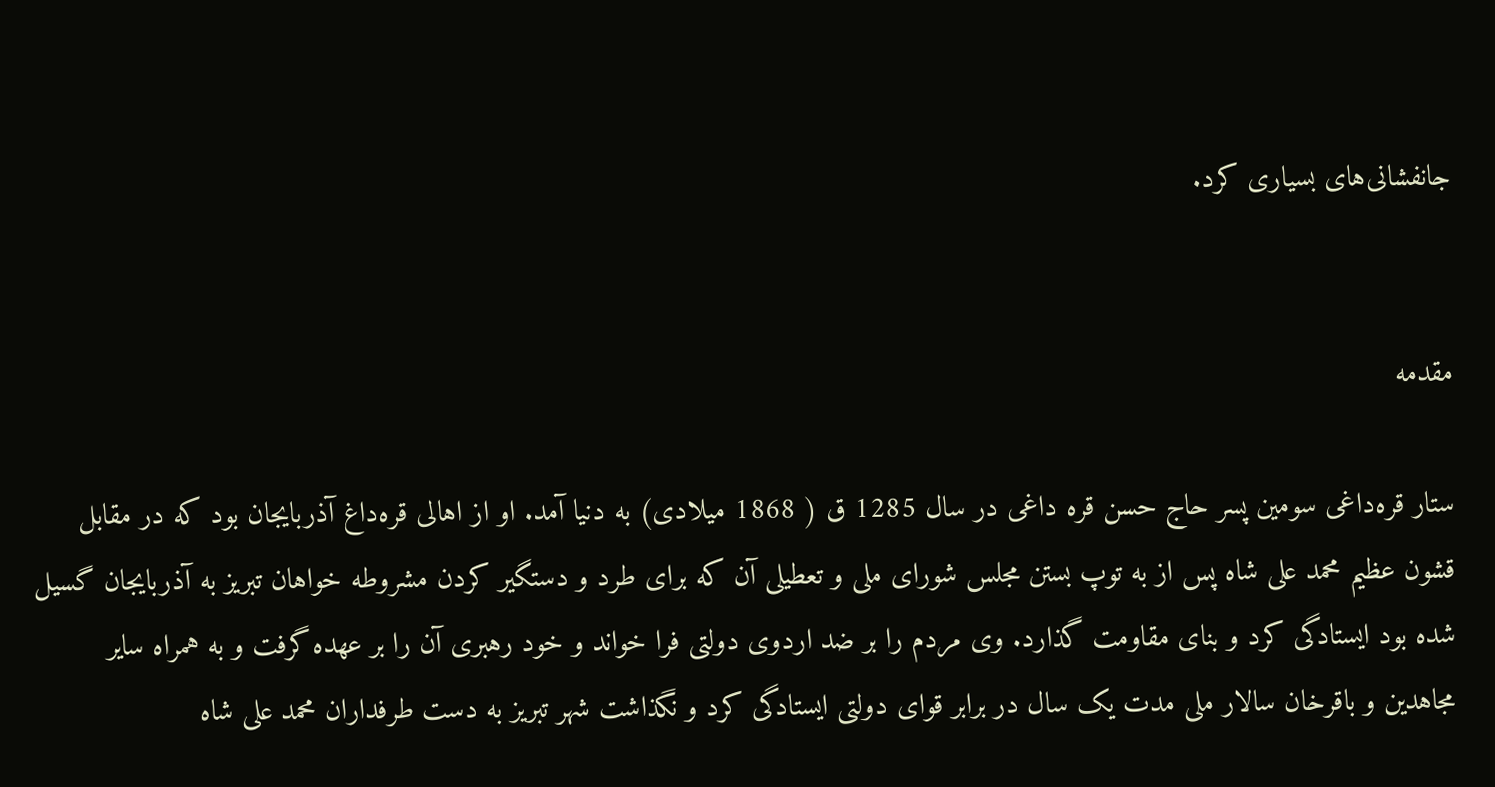جانفشانی‌های بسیاری کرد.


مقدمه

ستار قره‌داغی سومین پسر حاج حسن قره داغی در سال 1285 ق ( 1868 میلادی) به دنیا آمد. او از اهالی قره‌داغ آذربایجان بود که در مقابل قشون عظیم محمد علی شاه پس از به توپ بستن مجلس شورای ملی و تعطیلی آن که برای طرد و دستگیر کردن مشروطه خواهان تبریز به آذربایجان گسیل شده بود ایستادگی کرد و بنای مقاومت گذارد. وی مردم را بر ضد اردوی دولتی فرا خواند و خود رهبری آن را بر عهده گرفت و به همراه سایر مجاهدین و باقرخان سالار ملی مدت یک سال در برابر قوای دولتی ایستادگی کرد و نگذاشت شهر تبریز به دست طرفداران محمد علی شاه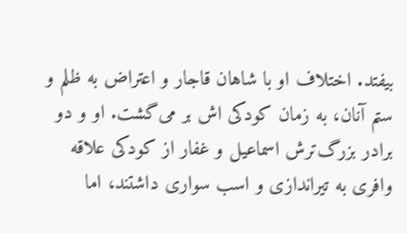بیفتد. اختلاف او با شاهان قاجار و اعتراض به ظلم و ستم آنان، به زمان کودکی اش بر می‌گشت. او و دو برادر بزرگ‌ترش اسماعیل و غفار از کودکی علاقه وافری به تیراندازی و اسب سواری داشتند، اما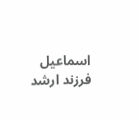اسماعیل فرزند ارشد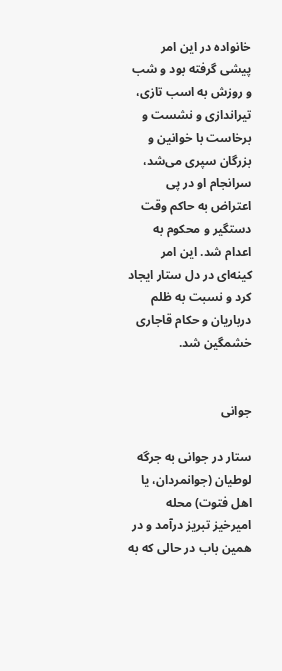خانواده در این امر پیشی گرفته بود و شب و روزش به اسب تازی، تیراندازی و نشست و برخاست با خوانین و بزرگان سپری می‌شد، سرانجام او در پی اعتراض به حاکم وقت دستگیر و محکوم به اعدام شد. این امر کینه‌ای در دل ستار ایجاد کرد و نسبت به ظلم درباریان و حکام قاجاری خشمگین شد.


جوانی

ستار در جوانی به جرگه لوطیان (جوانمردان، یا اهل فتوت) محله امیرخیز تبریز درآمد و در همین باب در حالی که به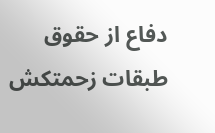دفاع از حقوق طبقات زحمتکش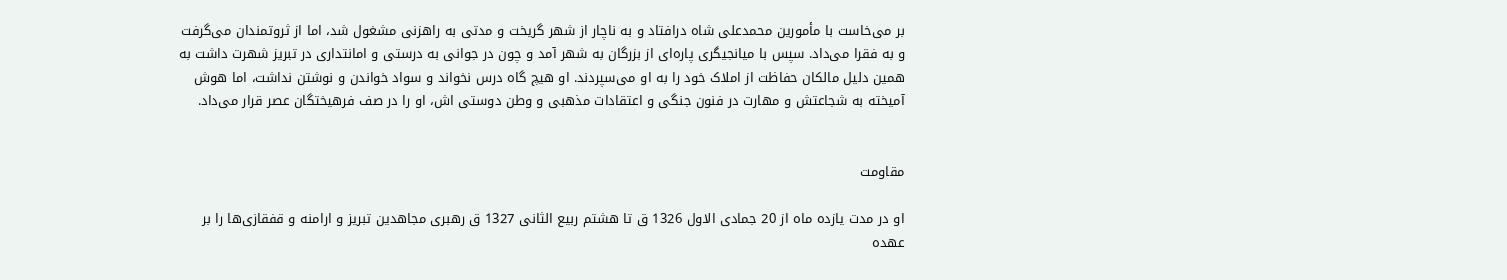بر می‌خاست با مأمورین محمدعلی شاه درافتاد و به ناچار از شهر گریخت و مدتی به راهزنی مشغول شد، اما از ثروتمندان می‌گرفت و به فقرا می‌داد. سپس با میانجیگری پاره‌ای از بزرگان به شهر آمد و چون در جوانی به درستی و امانتداری در تبریز شهرت داشت به همین دلیل مالکان حفاظت از املاک خود را به او می‌سپردند. او هیچ گاه درس نخواند و سواد خواندن و نوشتن نداشت، اما هوش آمیخته به شجاعتش و مهارت در فنون جنگی و اعتقادات مذهبی و وطن دوستی اش، او را در صف فرهیختگان عصر قرار می‌داد.


مقاومت

او در مدت یازده ماه از 20 جمادی الاول 1326 ق تا هشتم ربیع الثانی 1327 ق رهبری مجاهدین تبریز و ارامنه و قفقازی‌ها را بر عهده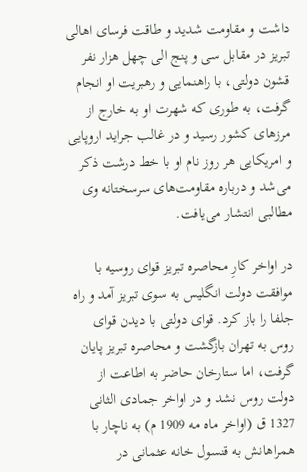داشت و مقاومت شدید و طاقت فرسای اهالی تبریز در مقابل سی و پنج الی چهل هزار نفر قشون دولتی، با راهنمایی و رهبریت او انجام گرفت، به طوری که شهرت او به خارج از مرزهای کشور رسید و در غالب جراید اروپایی و امریکایی هر روز نام او با خط درشت ذکر می‌شد و درباره مقاومت‌های سرسختانه وی مطالبی انتشار می‌یافت.

در اواخر کارِ محاصره تبریز قوای روسیه با موافقت دولت انگلیس به سوی تبریز آمد و راه جلفا را باز کرد. قوای دولتی با دیدن قوای روس به تهران بازگشت و محاصره تبریز پایان گرفت، اما ستارخان حاضر به اطاعت از دولت روس نشد و در اواخر جمادی الثانی 1327 ق (اواخر ماه مه 1909 م) به ناچار با همراهانش به قنسول خانه عثمانی در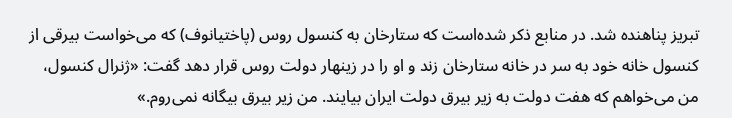تبریز پناهنده شد. در منابع ذکر شده‌است که ستارخان به کنسول روس (پاختیانوف) که می‌خواست بیرقی از کنسول خانه خود به سر در خانه ستارخان زند و او را در زینهار دولت روس قرار دهد گفت: «ژنرال کنسول، من می‌خواهم که هفت دولت به زیر بیرق دولت ایران بیایند. من زیر بیرق بیگانه نمی‌روم.»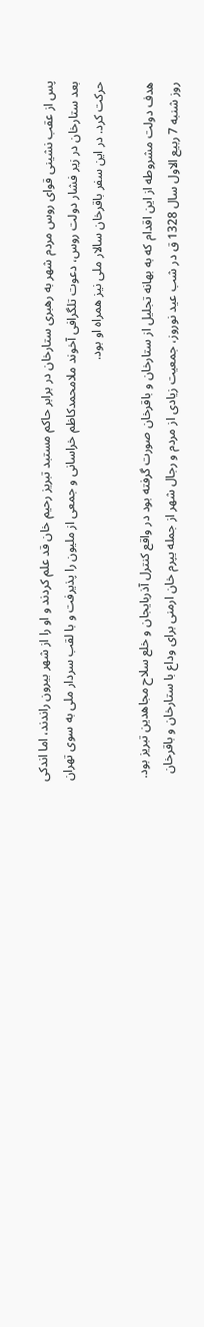پس از عقب نشینی قوای روس مردم شهر به رهبری ستارخان در برابر حاکم مستبد تبریز رحیم خان قد علم کردند و او را از شهر بیرون راندند، اما اندکی بعد ستارخان در زیر فشار دولت روس، دعوت تلگرافی آخوند ملامحمدکاظم خراسانی و جمعی از ملیون را پذیرفت و با لقب سردار ملی به سوی تهران حرکت کرد. در این سفر باقرخان سالار ملی نیز همراه او بود.

هدف دولت مشروطه از این اقدام که به بهانه تجلیل از ستارخان و باقرخان صورت گرفته بود در واقع کنترل آذربایجان و خلع سلاح مجاهدین تبریز بود. روز شنبه 7 ربیع الاول سال 1328 ق در شب عید نوروز، جمعیت زیادی از مردم و رجال شهر از جمله یپرم خان ارمنی برای وداع با ستارخان و باقرخان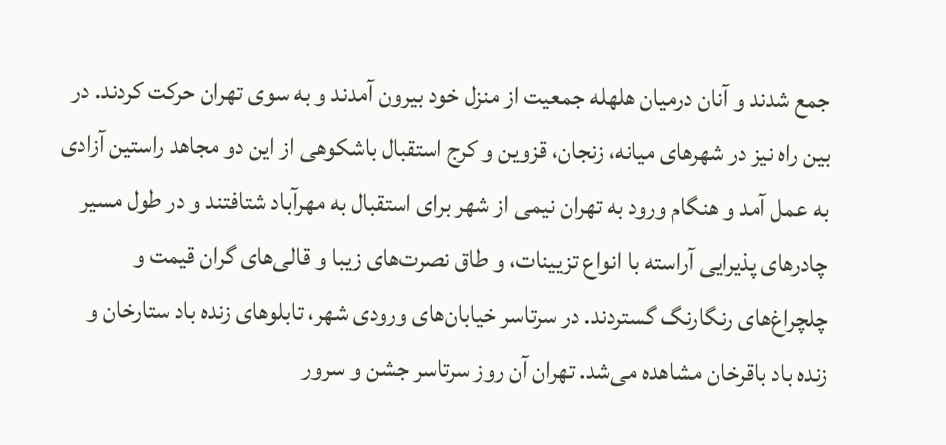جمع شدند و آنان درمیان هلهله جمعیت از منزل خود بیرون آمدند و به سوی تهران حرکت کردند. در بین راه نیز در شهرهای میانه، زنجان، قزوین و کرج استقبال باشکوهی از این دو مجاهد راستین آزادی به عمل آمد و هنگام ورود به تهران نیمی از شهر برای استقبال به مهرآباد شتافتند و در طول مسیر چادرهای پذیرایی آراسته با انواع تزیینات، و طاق نصرت‌های زیبا و قالی‌های گران قیمت و چلچراغ‌های رنگارنگ گستردند. در سرتاسر خیابان‌های ورودی شهر، تابلوهای زنده باد ستارخان و زنده باد باقرخان مشاهده می‌شد. تهران آن روز سرتاسر جشن و سرور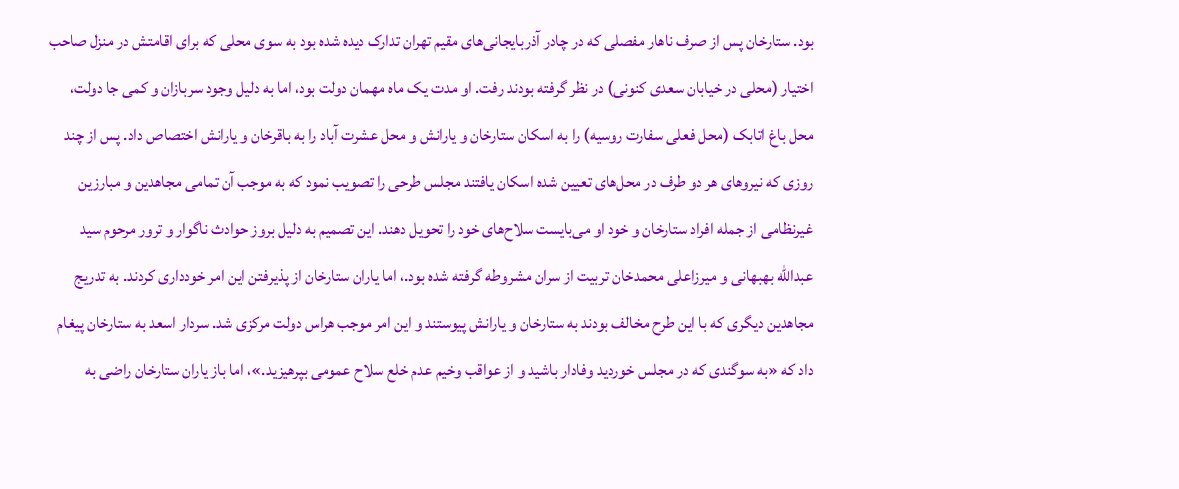بود. ستارخان پس از صرف ناهار مفصلی که در چادر آذربایجانی‌های مقیم تهران تدارک دیده شده بود به سوی محلی که برای اقامتش در منزل صاحب اختیار (محلی در خیابان سعدی کنونی) در نظر گرفته بودند رفت. او مدت یک ماه مهمان دولت بود، اما به دلیل وجود سربازان و کمی جا دولت، محل باغ اتابک (محل فعلی سفارت روسیه) را به اسکان ستارخان و یارانش و محل عشرت آباد را به باقرخان و یارانش اختصاص داد. پس از چند روزی که نیروهای هر دو طرف در محل‌های تعیین شده اسکان یافتند مجلس طرحی را تصویب نمود که به موجب آن تمامی مجاهدین و مبارزین غیرنظامی از جمله افراد ستارخان و خود او می‌بایست سلاح‌های خود را تحویل دهند. این تصمیم به دلیل بروز حوادث ناگوار و ترور مرحوم سید عبدالله بهبهانی و میرزاعلی محمدخان تربیت از سران مشروطه گرفته شده بود.، اما یاران ستارخان از پذیرفتن این امر خودداری کردند. به تدریج مجاهدین دیگری که با این طرح مخالف بودند به ستارخان و یارانش پیوستند و این امر موجب هراس دولت مرکزی شد. سردار اسعد به ستارخان پیغام داد که «به سوگندی که در مجلس خوردید وفادار باشید و از عواقب وخیم عدم خلع سلاح عمومی بپرهیزید.»، اما باز یاران ستارخان راضی به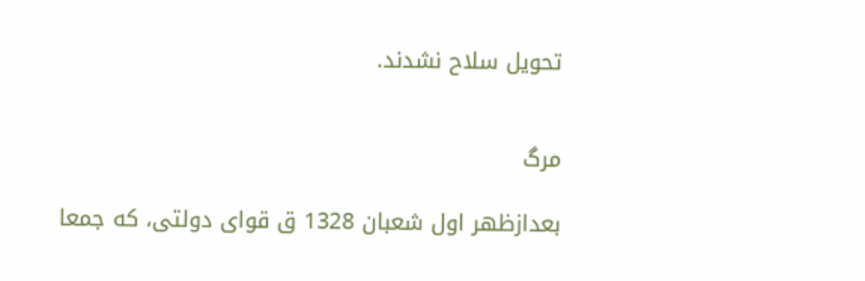تحویل سلاح نشدند.


مرگ

بعدازظهر اول شعبان 1328 ق قوای دولتی، که جمعا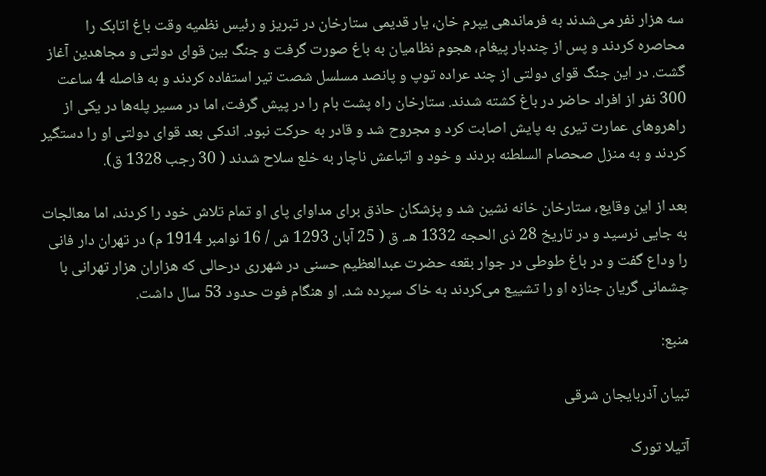سه هزار نفر می‌شدند به فرماندهی یپرم خان، یار قدیمی ستارخان در تبریز و رئیس نظمیه وقت باغ اتابک را محاصره کردند و پس از چندبار پیغام، هجوم نظامیان به باغ صورت گرفت و جنگ بین قوای دولتی و مجاهدین آغاز گشت. در این جنگ قوای دولتی از چند عراده توپ و پانصد مسلسل شصت تیر استفاده کردند و به فاصله 4 ساعت 300 نفر از افراد حاضر در باغ کشته شدند. ستارخان راه پشت بام را در پیش گرفت، اما در مسیر پله‌ها در یکی از راهروهای عمارت تیری به پایش اصابت کرد و مجروح شد و قادر به حرکت نبود. اندکی بعد قوای دولتی او را دستگیر کردند و به منزل صحصام السلطنه بردند و خود و اتباعش ناچار به خلع سلاح شدند ( 30 رجب 1328 ق).

بعد از این وقایع، ستارخان خانه نشین شد و پزشکان حاذق برای مداوای پای او تمام تلاش خود را کردند، اما معالجات به جایی نرسید و در تاریخ 28 ذی الحجه 1332 هـ. ق ( 25 آبان 1293 ش / 16 نوامبر 1914 م) در تهران دار فانی را وداع گفت و در باغ طوطی در جوار بقعه حضرت عبدالعظیم حسنی در شهرری درحالی که هزاران هزار تهرانی با چشمانی گریان جنازه او را تشییع می‌کردند به خاک سپرده شد. او هنگام فوت حدود 53 سال داشت.

منبع:

تبیان آذربایجان شرقی

آتیلا تورک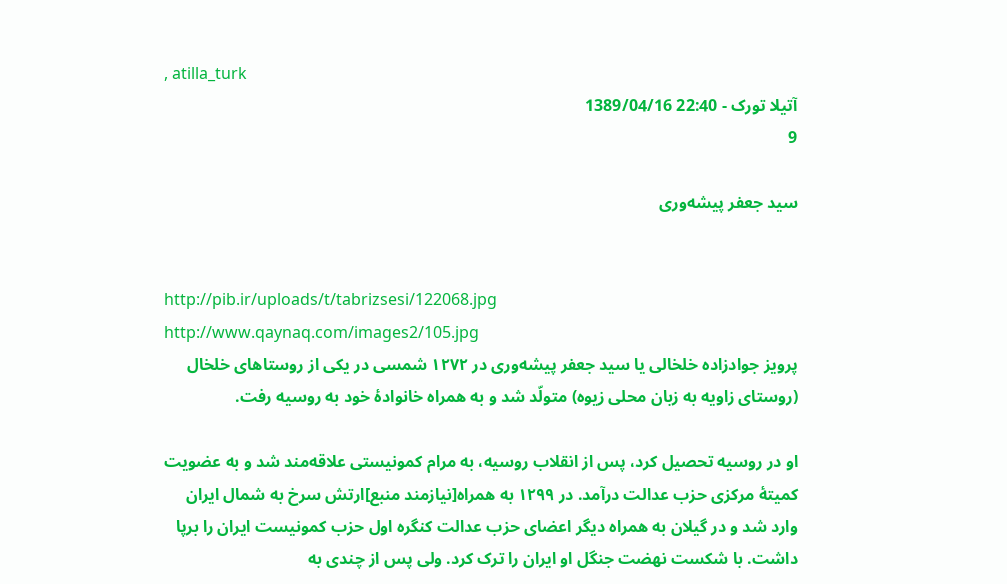, atilla_turk
آتیلا تورک - 22:40 1389/04/16
9

سید جعفر پیشه‌وری


http://pib.ir/uploads/t/tabrizsesi/122068.jpg         http://www.qaynaq.com/images2/105.jpg
پرویز جوادزاده خلخالی یا سید جعفر پیشه‌وری در ۱۲۷۲ شمسی در یکی از روستاهای خلخال (روستای زاویه به زبان محلی زیوه) متولّد شد و به همراه خانوادهٔ خود به روسیه رفت.

او در روسیه تحصیل کرد، پس از انقلاب روسیه، به مرام کمونیستی علاقه‌مند شد و به عضویت کمیتهٔ مرکزی حزب عدالت درآمد. در ۱۲۹۹ به همراه[نیازمند منبع]ارتش سرخ به شمال ایران وارد شد و در گیلان به همراه دیگر اعضای حزب عدالت کنگره اول حزب کمونیست ایران را برپا داشت. با شکست نهضت جنگل او ایران را ترک کرد. ولی پس از چندی به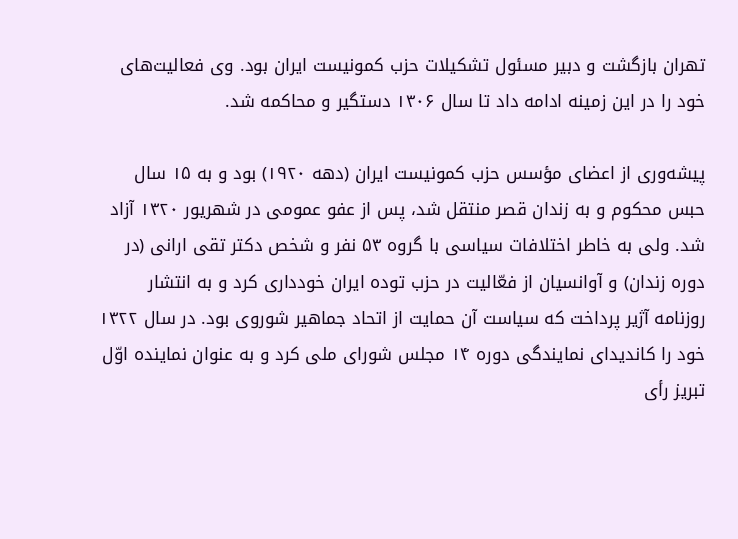تهران بازگشت و دبیر مسئول تشکیلات حزب کمونیست ایران بود. وی فعالیت‌های خود را در این زمینه ادامه داد تا سال ۱۳۰۶ دستگیر و محاکمه شد.

پیشه‌وری از اعضای مؤسس حزب کمونیست ایران (دهه ۱۹۲۰) بود و به ۱۵ سال حبس محکوم و به زندان قصر منتقل شد، پس از عفو عمومی در شهریور ۱۳۲۰ آزاد شد. ولی به خاطر اختلافات سیاسی با گروه ۵۳ نفر و شخص دكتر تقی ارانی (در دوره زندان) و آوانسیان از فعّالیت در حزب توده ایران خودداری کرد و به انتشار روزنامه آژیر پرداخت که سیاست آن حمایت از اتحاد جماهیر شوروی بود. در سال ۱۳۲۲ خود را کاندیدای نمایندگی دوره ۱۴ مجلس شورای ملی کرد و به عنوان نماینده اوّل تبریز رأی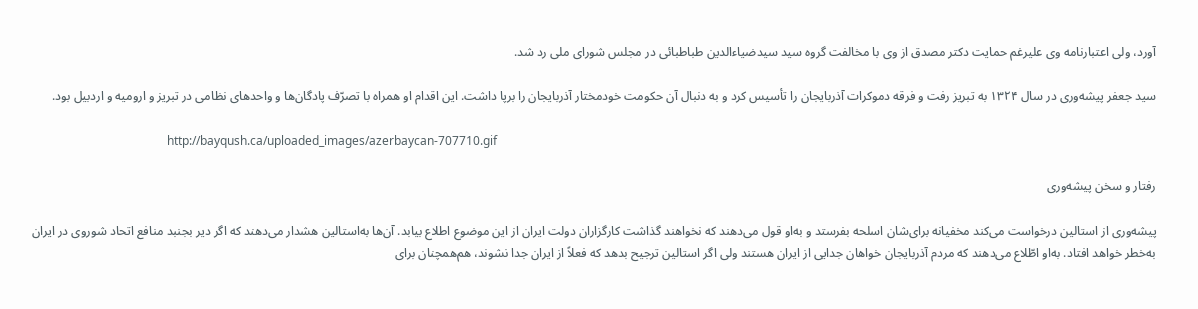آورد، ولی اعتبارنامه وی علیرغم حمایت دكتر مصدق از وى با مخالفت گروه سید سیدضیاءالدین طباطبائی در مجلس شورای ملی رد شد.

سید جعفر پیشه‌وری در سال ۱۳۲۴ به تبریز رفت و فرقه دموکرات آذربایجان را تأسیس کرد و به دنبال آن حکومت خودمختار آذربایجان را برپا داشت. این اقدام او همراه با تصرّف پادگان‌ها و واحدهای نظامی در تبریز و ارومیه و اردبیل بود.

                                             http://bayqush.ca/uploaded_images/azerbaycan-707710.gif

رفتار و سخن پیشه‌وری

پیشه‌وری از استالین درخواست می‌کند مخفیانه برای‌شان اسلحه بفرستد و به‌او قول می‌دهند که نخواهند گذاشت کارگزاران دولت ایران از این موضوع اطلاع بیابد. آن‌ها به‌استالین هشدار می‌دهند که اگر دیر بجنبد منافع اتحاد شوروی در ایران به‌خطر خواهد افتاد. به‌او اطّلاع می‌دهند که مردم آذربایجان خواهان جدایی از ایران هستند ولی اگر استالین ترجیح بدهد که فعلاً از ایران جدا نشوند، هم‌همچنان برای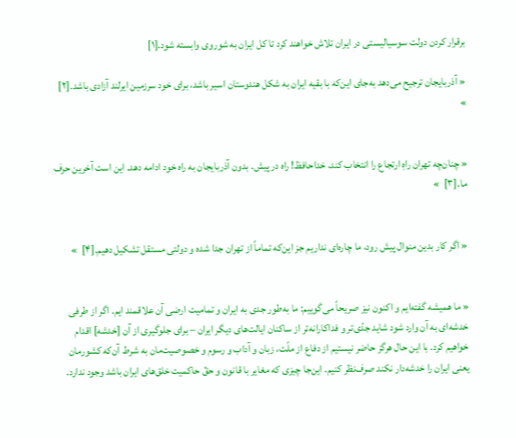برقرار کردن دولت سوسیالیستی در ایران تلاش خواهند کرد تا کل ایران به شوروی وابسته شود.[۱]

« آذربایجان ترجیح می‌دهد به‌جای این‌که با بقیه ایران به شکل هندوستان اسیر باشد، برای خود سرزمین ایرلند آزادی باشد.[۲]  »


« چنان‌چه تهران راهِ ارتجاع را انتخاب کند، خداحافظ! راه در پیش. بدون آذربایجان به راه خود ادامه دهد. این است آخرین حرف ما.[۳]  »


« اگر کار بدین منوال پیش رود، ما چاره‌ای نداریم جز این‌که تماماً از تهران جدا شده و دولتی مستقل تشکیل دهیم.[۴]  »


« ما همیشه گفته‌ایم و اکنون نیز صریحاً می‌گوییم: ما به‌طور جدی به ایران و تمامیت ارضی آن علاقمند ایم. اگر از طرفی خدشه‌ای به آن وارد شود شاید جدّی‌تر و فداکارانه‌تر از ساکنان ایالت‌های دیگر ایران – برای جلوگیری از آن [خدشه] اقدام خواهیم کرد. با این حال هرگز حاضر نیستیم از دفاع از ملّت، زبان و آداب و رسوم و خصوصیت‌مان به شرط آن‌که کشورمان یعنی ایران را خدشه‌دار نکند صرف‌نظر کنیم. این‌جا چیزی که مغایر با قانون و حقّ حاکمیت خلق‌های ایران باشد وجود ندارد.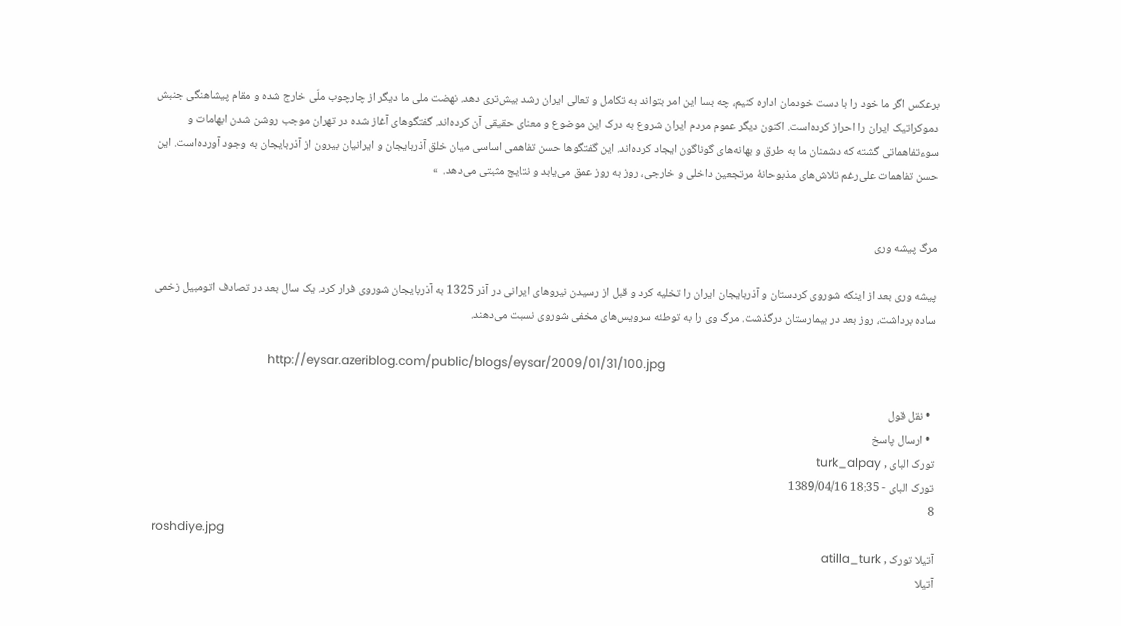برعکس اگر ما خود را با دست خودمان اداره کنیم، چه بسا این امر بتواند به تکامل و تعالی ایران رشد بیش‌تری دهد. نهضت ملی ما دیگر از چارچوب ملّی خارج شده و مقام پیشاهنگی جنبش دموکراتیک ایران را احراز کرده‌است. اکنون دیگر عموم مردم ایران شروع به درک این موضوع و معنای حقیقی آن کرده‌اند. گفتگوهای آغاز شده در تهران موجب روشن شدن ابهامات و سوءتفاهماتی گشته که دشمنان ما به طرق و بهانه‌های گوناگون ایجاد کرده‌اند. این گفتگوها حسن تفاهمی اساسی میان خلق آذربایجان و ایرانیان بیرون از آذربایجان به وجود آورده‌است. این حسن تفاهمات علی‌رغم تلاش‌های مذبوحانهٔ مرتجعین داخلی و خارجی، روز به روز عمق می‌یابد و نتایج مثبتی می‌دهد.  »


مرگ پیشه وری

پیشه وری بعد از اینکه شوروی کردستان و آذربایجان ایران را تخلیه کرد و قبل از رسیدن نیروهای ایرانی در آذر 1325 به آذربایجان شوروی فرار کرد. یک سال بعد در تصادف اتومبیل زخمى ساده برداشت، روز بعد در بیمارستان درگذشت. مرگ وی را به توطئه سرویس‌های مخفی شوروی نسبت می‌دهند.

                                      http://eysar.azeriblog.com/public/blogs/eysar/2009/01/31/100.jpg

  • نقل قول
  • ارسال پاسخ
تورک البای , turk_alpay
تورک البای - 18:35 1389/04/16
8
roshdiye.jpg
آتیلا تورک , atilla_turk
آتیلا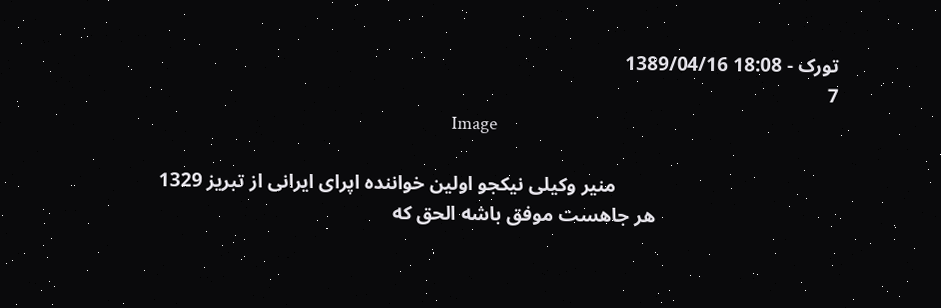تورک - 18:08 1389/04/16
7
                                                                         Image

                                             منیر وکیلی نیکجو اولین خواننده اپرای ایرانی از تبریز 1329
                                     هر جاهست موفق باشه الحق که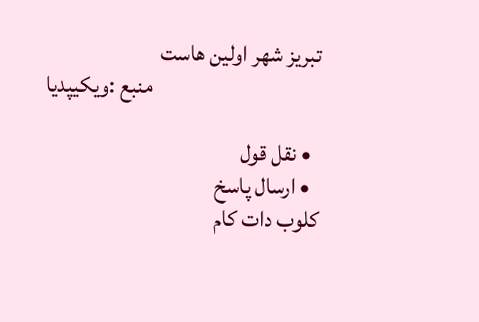تبریز شهر اولین هاست
                                     منبع :ویکیپدیا

  • نقل قول
  • ارسال پاسخ
کلوب دات کام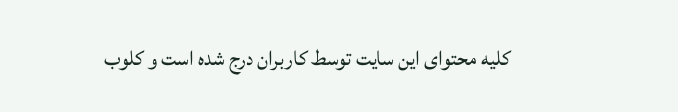کلیه محتوای این سایت توسط کاربران درج شده است و کلوب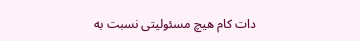دات کام هیچ مسئولیتی نسبت به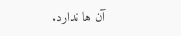آن ها ندارد.